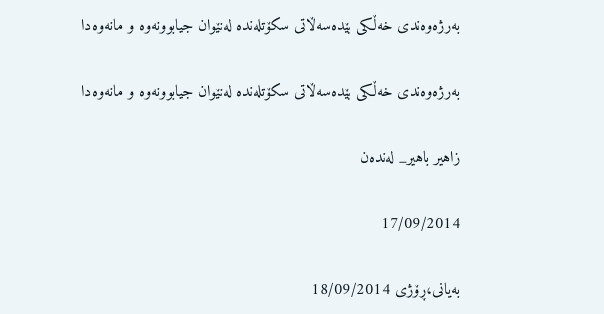بەرژەوەندی خەڵکی بێدەسەڵاتی سکۆتلەندە لەنێوان جیابوونەوە و مانەوەدا

بەرژەوەندی خەڵکی بێدەسەڵاتی سکۆتلەندە لەنێوان جیابوونەوە و مانەوەدا

زاهیر باهیر_ لەندەن

17/09/2014

بەیانی،ڕۆژی 18/09/2014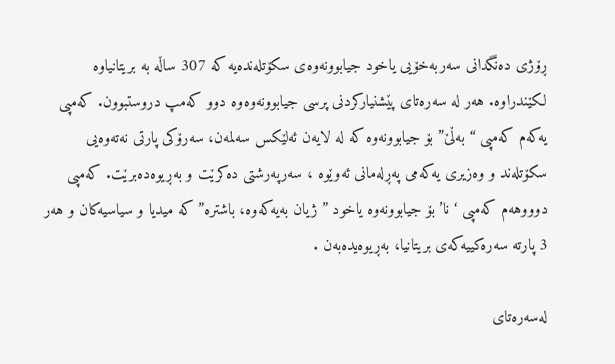ڕۆژی ده‌نگدانی سه‌ربه‌خۆیی یاخود جیابوونه‌وه‌ی سکۆتله‌نده‌یه‌ کە 307 ساڵە بە بریتانیاوە لکێندراوە. هه‌ر له‌ سه‌ره‌تای پێشنیارکردنی پرسی جیابوونه‌وه‌وه‌ دوو که‌مپ دروستبوون. که‌مپی یه‌که‌م که‌مپی “بەڵێ” بۆ جیابوونه‌وه‌ کە لە لایەن ئەلێکس سەلمەن، سەرۆکی پارتی نەتەوەیی سکۆتلەند و وەزیری یەکەمی پەڕلەمانی ئەوێوە ، سەرپەرشتی دەکرێت و بەڕیوەدەبرێت. که‌مپی دوووهه‌م که‌مپی ‘نا’ بۆ جیابوونه‌وه‌ یاخود ” ژیان به‌یه‌که‌وه،‌ باشتره‌” کە میدیا و سیاسیەکان و هەر 3 پارتە سەرەکییەکەی بریتانیا، بەڕیوەیدەبەن .

له‌سه‌ره‌تای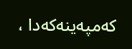که‌مپه‌ینه‌که‌دا ،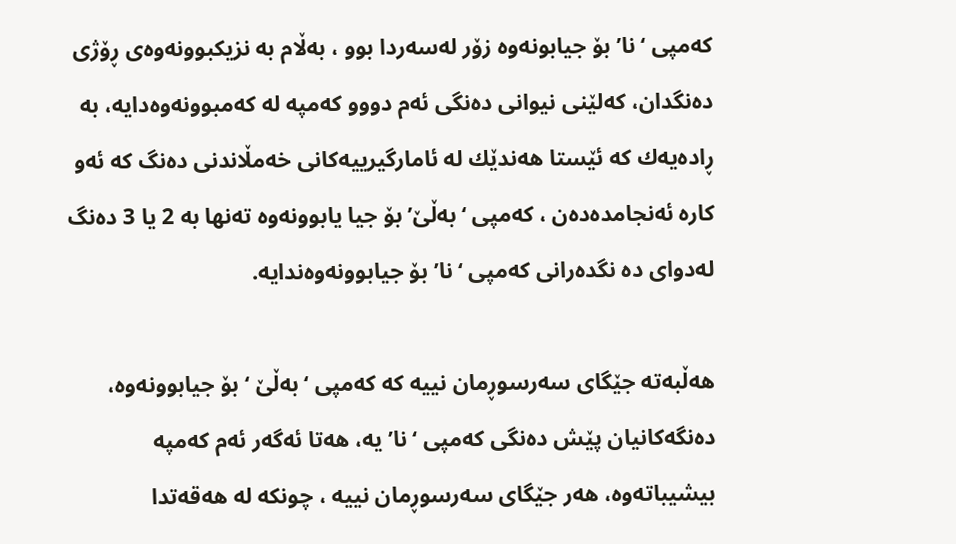که‌مپی ‘نا’ بۆ جیابونه‌وه‌ زۆر له‌سه‌ردا بوو ، به‌ڵام به‌ نزیکبوونه‌وه‌ی ڕۆژی ده‌نگدان، که‌لێنی نیوانی ده‌نگی ئه‌م دووو که‌مپه‌ له‌ که‌مبوونه‌وه‌دایە، به‌ ڕاده‌یه‌ك که‌ ئێستا هه‌ندێك له‌ ئامارگیرییەکانی خەمڵاندنی دەنگ که‌ ئه‌و کاره‌ ئه‌نجامده‌ده‌ن ، که‌مپی ‘به‌ڵێ’ بۆ جیا یابوونه‌وه‌ تەنها به‌ 2 یا 3 دەنگ‌ لەدوای ده‌ نگده‌رانی که‌مپی ‘نا’ بۆ جیابوونه‌وه‌ندایه‌.

هه‌ڵبه‌ته‌ جێگای سه‌رسوڕمان نییه‌ که‌ که‌مپی ‘بەڵێ ‘ بۆ جیابوونه‌وه‌، ده‌نگه‌کانیان پێش ده‌نگی که‌مپی ‘نا’ یە، هەتا ئەگەر ئەم کەمپە بیشیباته‌وه، هەر جێگای سەرسوڕمان نییە‌ ، چونکه‌ له‌ هه‌قه‌تدا ‌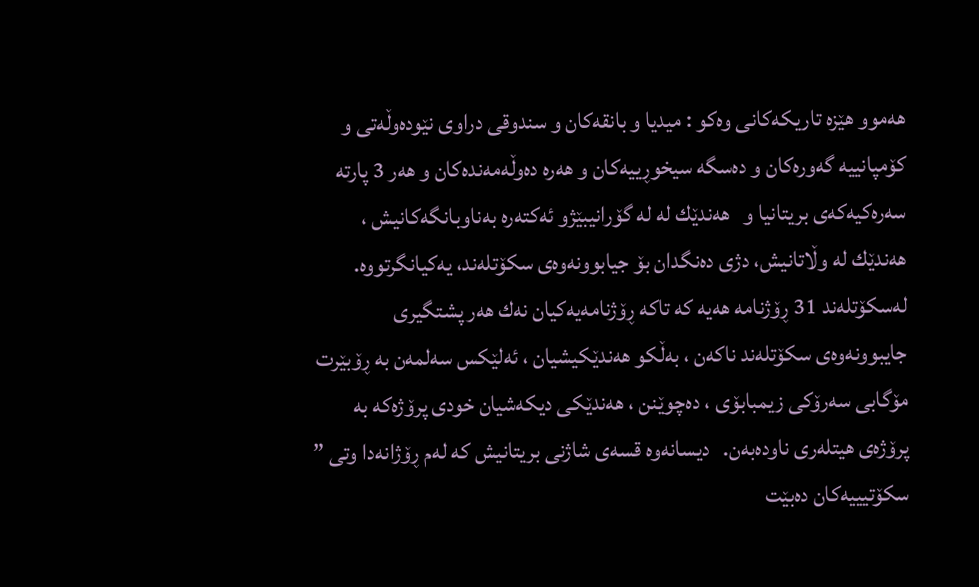هه‌موو هێزه‌ تاریکه‌کانی وه‌کو : میدیا و بانقه‌کان و سندوقی دراوی نێودەوڵەتی و کۆمپانییه‌ گه‌وره‌کان و ده‌سگه‌ سیخوڕییه‌کان و هه‌ره‌ ده‌وڵه‌مه‌نده‌کان و هەر 3 پارتە سەرەکیەکەی بریتانیا و   هەندێك لە لە گۆرانیبێژو ئەکتەرە بەناوبانگەکانیش ، هەندێك لە وڵاتانیش، دژی دەنگدان بۆ جیابوونەوەی سکۆتلەند، یەکیانگرتووە. لەسکۆتلەند 31 ڕۆژنامە هەیە کە تاکە ڕۆژنامەیەکیان نەك هەر پشتگیری جایبوونەوەی سکۆتلەند ناکەن ، بەڵکو هەندێکیشیان ، ئەلێکس سەلمەن بە ڕۆبێرت مۆگابی سەرۆکی زیمبابۆی ، دەچوێنن ، هەندێکی دیکەشیان خودی پرۆژەکە بە پرۆژەی هیتلەری ناودەبەن.   دیسانەوە قسەی شاژنی بریتانیش کە لەم ڕۆژانەدا وتی ” سکۆتیییەکان دەبێت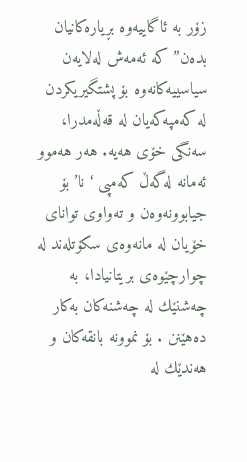زۆر بە ئاگاییەوە بڕیارەکانیان بدەن” کە ئەمەش لەلایەن سیاسییەکانەوە بۆ پشتگیریکردن لە کەمپەکەیان لە قەڵەمدرا، سەنگی خۆی هەیە. هەر هەموو ئەمانە له‌گه‌ڵ که‌مپی ‘ نا’ بۆ جیابوونه‌وه‌ن و ته‌واوی توانای خۆیان له‌ مانه‌وه‌ی سکۆتله‌ند له‌ چوارچێوه‌ی بریتانیادا، بە چەشنێك لە چەشنەکان بەکار دەهێنن . بۆ نموونە بانقەکان و هەندێك لە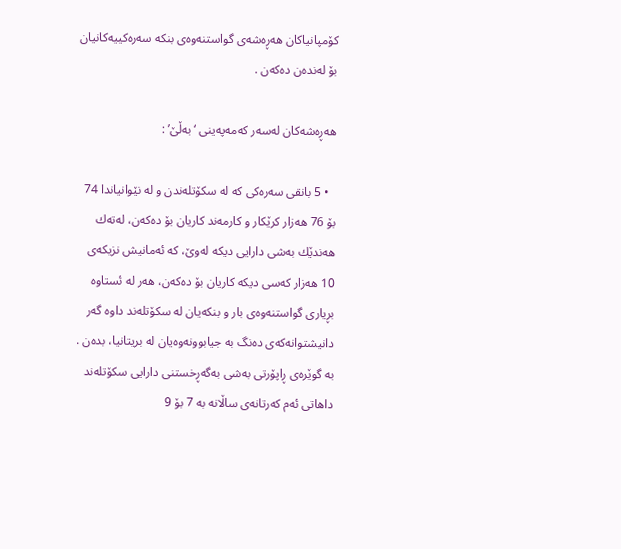کۆمپانیاکان هەڕەشەی گواستنەوەی بنکە سەرەکییەکانیان بۆ لەندەن دەکەن .

هەڕەشەکان لەسەر کەمەپەینی ‘بەڵێ’ :

  • 5 بانقی سەرەکی کە لە سکۆتلەندن و لە نێوانیاندا 74 بۆ 76 هەزار کرێکار و کارمەند کاریان بۆ دەکەن، لەتەك هەندێك بەشی دارایی دیکە لەوێ، کە ئەمانیش نزیکەی 10 هەزار کەسی دیکە کاریان بۆ دەکەن، هەر لە ئستاوە بڕیاری گواستنەوەی بار و بنکەیان لە سکۆتلەند داوە گەر دانیشتوانەکەی دەنگ بە جیابوونەوەیان لە بریتانیا، بدەن . بە گوێرەی ڕاپۆرتی بەشی بەگەڕخستنی دارایی سکۆتلەند داهاتی ئەم کەرتانەی ساڵانە بە 7 بۆ 9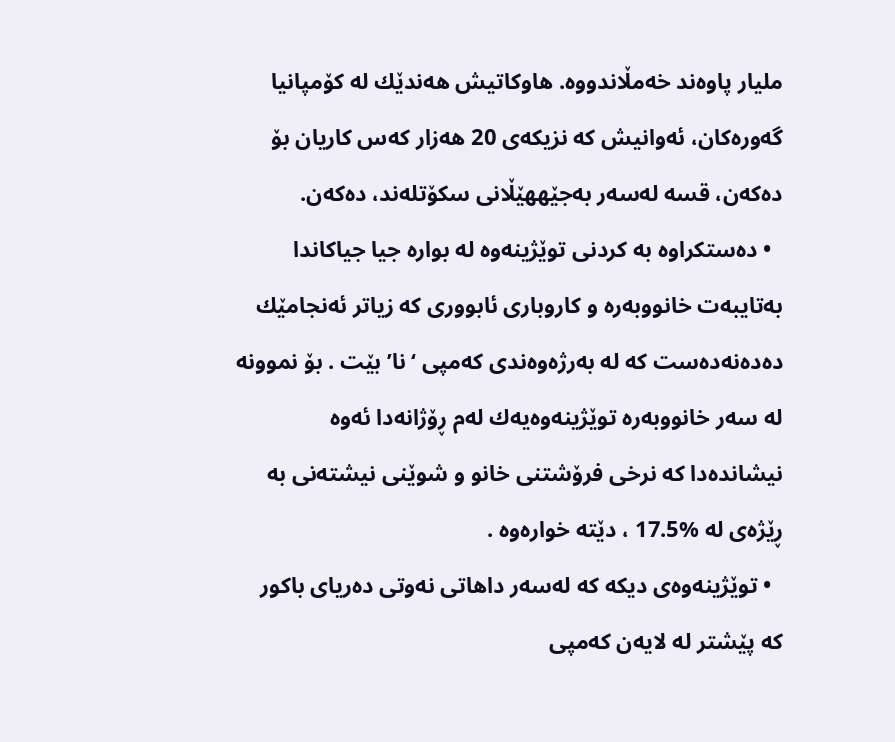ملیار پاوەند خەمڵاندووە. هاوکاتیش هەندێك لە کۆمپانیا گەورەکان، ئەوانیش کە نزیکەی 20 هەزار کەس کاریان بۆ دەکەن، قسە لەسەر بەجێههێڵانی سکۆتلەند، دەکەن.
  • دەستکراوە بە کردنی توێژینەوە لە بوارە جیا جیاکاندا بەتایبەت خانووبەرە و کاروباری ئابووری کە زیاتر ئەنجامێك دەدەنەدەست کە لە بەرژەوەندی کەمپی ‘نا’ بێت . بۆ نموونە لە سەر خانووبەرە توێژینەوەیەك لەم ڕۆژانەدا ئەوە نیشاندەدا کە نرخی فرۆشتنی خانو و شوێنی نیشتەنی بە ڕێژەی لە %17.5 ، دێتە خوارەوە .
  • توێژینەوەی دیکە کە لەسەر داهاتی نەوتی دەریای باکور کە پێشتر لە لایەن کەمپی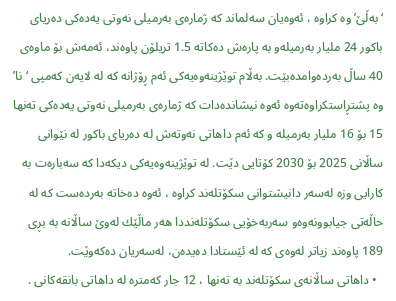‘بەڵێ’ وە کراوە ، ئەوەیان سەلماند کە ژمارەی بەرمیلی نەوتی یەدەکی دەریای باکور 24 ملیار بەرمیلەو بە پارەش دەکاتە 1.5 تریلۆن پاوەند، ئەمەش بۆ ماوەی 40 ساڵ بەردەوامدەبێت. بەڵام توێژینەوەیەکی ئەم ڕۆژانە کە لە لایەن کەمپی ‘نا’ وە پشتڕاستکراوەتەوە ئەوە نیشاندەدات کە ژمارەی بەرمیلی نەوتی یەدەکی تەنها 15 بۆ 16 ملیار بەرمیلە و کە ئەم داهاتی نەوتەش لە دەریای باکور لە نێوانی ساڵانی 2025 بۆ 2030 کۆتایی دێت. لە توێژینەوەیەکی دیکەدا کە سەبارەت بە کارایی وزە لەسەر دانیشتوانی سکۆتلەند کراوە ، ئەوە دەخاتە بەردەست کە لە حاڵەتی جیابوونەوەو سەربەخۆیی سکۆتلەنددا هەر ماڵێك لەوێ ساڵانە بە بڕی 189 پاوەند زیاتر لەوەی کە لە ئێستادا دەیدەن، لەسەریان دەکەوێت.
  • داهاتی ساڵانەی سکۆتلەند بە تەنها ، 12 جار کەمترە لە داهاتی بانقەکانی .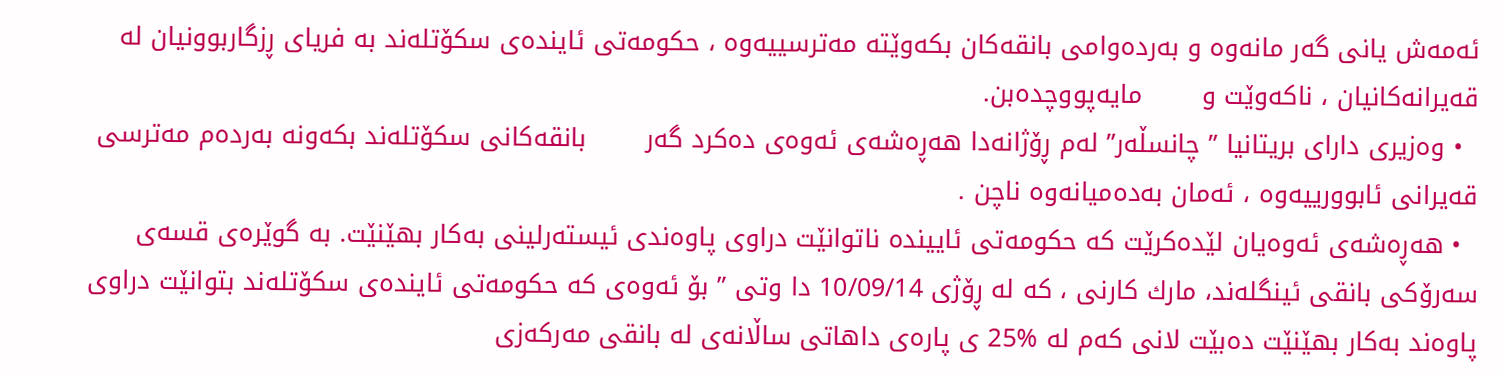ئەمەش یانی گەر مانەوە و بەردەوامی بانقەکان بکەوێتە مەترسییەوە ، حکومەتی ئایندەی سکۆتلەند بە فریای ڕزگاربوونیان لە قەیرانەکانیان ، ناکەوێت و       مایەپووچدەبن.
  • وەزیری دارای بریتانیا ” چانسڵەر” لەم ڕۆژانەدا هەڕەشەی ئەوەی دەکرد گەر       بانقەکانی سکۆتلەند بکەونە بەردەم مەترسی قەیرانی ئابوورییەوە ، ئەمان بەدەمیانەوە ناچن .
  • هەڕەشەی ئەوەیان لێدەکرێت کە حکومەتی ئاییندە ناتوانێت دراوی پاوەندی ئیستەرلینی بەکار بهێنێت. بە گوێرەی قسەی سەرۆکی بانقی ئینگلەند، مارك کارنی ، کە لە ڕۆژی 10/09/14 دا وتی ” بۆ ئەوەی کە حکومەتی ئایندەی سکۆتلەند بتوانێت دراوی پاوەند بەکار بهێنێت دەبێت لانی کەم لە %25 ی پارەی داهاتی ساڵانەی لە بانقی مەرکەزی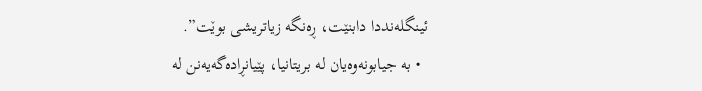ئینگلەنددا دابنێت، ڕەنگە زیاتریشی بوێت”.
  • بە جیابونەوەیان لە بریتانیا، پێیانڕادەگەیەنن لە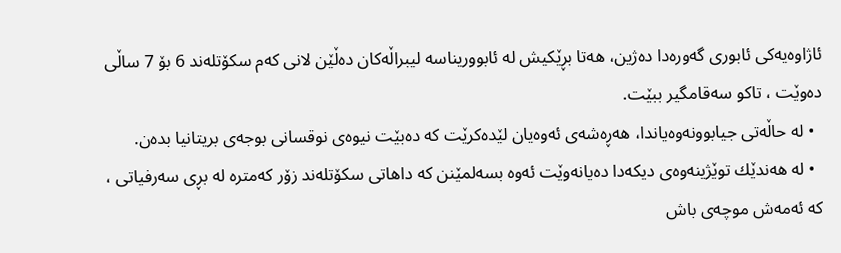ئاژاوەیەکی ئابوری گەورەدا دەژین، هەتا بڕێکیش لە ئابووریناسە لیبراڵەکان دەڵێن لانی کەم سکۆتلەند 6 بۆ 7 ساڵی دەوێت ، تاکو سەقامگیر ببێت.
  • لە حاڵەتی جیابوونەوەیاندا، هەڕەشەی ئەوەیان لێدەکرێت کە دەبێت نیوەی نوقسانی بوجەی بریتانیا بدەن.
  • لە هەندێك توێژینەوەی دیکەدا دەیانەوێت ئەوە بسەلمێنن کە داهاتی سکۆتلەند زۆر کەمترە لە بڕی سەرفیاتی ، کە ئەمەش موچەی باش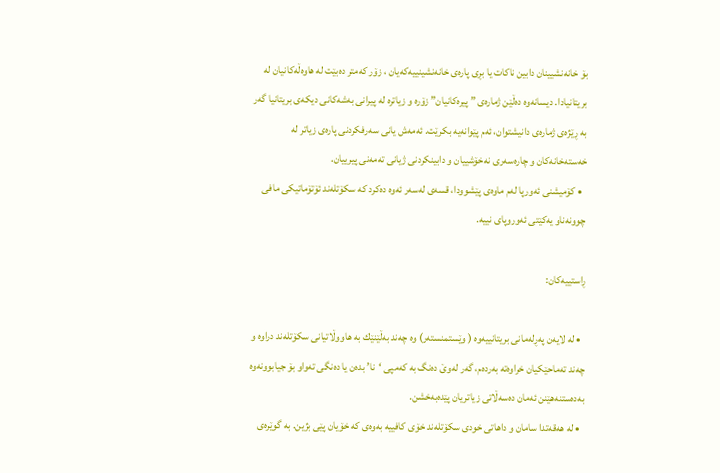بۆ خانەنشیینان دابین ناکات یا بڕی پارەی خانەنشینییەکەیان ، زۆر کەمتر دەبێت لە هاوەڵەکانیان لە بریتانیادا. دیسانەوە دەڵێن ژمارەی ” پیرەکانیان” زۆرە و زیاترە لە پیرانی بەشەکانی دیکەی بریتانیا گەر بە ڕێژەی ژمارەی دانیشتوان، ئەم پێوانەیە بکرێت. ئەمەش یانی سەرفکردنی پارەی زیاتر لە خەستەخانەکان و چارەسەری نەخۆشییان و دابینکردنی ژیانی تەمەنی پیرییان.
  • کۆمیشنی ئەورپا لەم ماوەی پێشوودا، قسەی لەسەر ئەوە دەکرد کە سکۆتلەند ئۆتۆماتیکی مافی چوونەناو یەکێتی ئەوروپای نییە.

ڕاستییەکان:

  • له‌ لایه‌ن په‌ڕله‌مانی بریتانییه‌وه‌ ( وێستمنسته‌ر) وه‌ چه‌ند به‌ڵێنێك بە هاووڵاتیانی سکۆتلەند دراوه‌ و چه‌ند ته‌ماحێكیان خراوه‌ته‌ به‌رده‌م، گەر لەوێ دەنگ بە کەمپی ‘نا’ بدەن یا دەنگی تەواو بۆ جیابوونەوە بەدەستنەهێنن ئەمان دەسەڵاتی زیاتریان پێدەبەخشن.
  • لە هەقەتدا سامان و داهاتی خودی سکۆتلەند خۆی کافییە بەوەی کە خۆیان پێی بژین. بە گوێرەی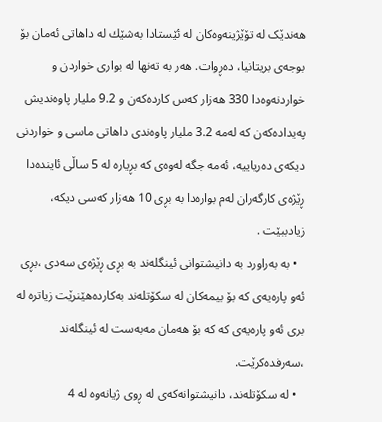هەندێک لە تۆێژینەوەکان لە ئێستادا بەشێك لە داهاتی ئەمان بۆ بوجەی بریتانیا، دەڕوات. هەر بە تەنها لە بواری خواردن و خواردنەوەدا 330 هەزار کەس کاردەکەن و 9.2 ملیار پاوەندیش پەیدادەکەن کە لەمە 3.2 ملیار پاوەندی داهاتی ماسی و خواردنی دیکەی دەریاییە، ئەمە جگە لەوەی کە بڕیارە لە 5 ساڵی ئایندەدا ڕێژەی کارگەران لەم بوارەدا بە بڕی 10 هەزار کەسی دیکە، زیادببێت .
  • بە بەراورد بە دانیشتوانی ئینگلەند بە بڕی ڕێژەی سەدی ،بڕی ئەو پارەیەی کە بۆ بیمەکان لە سکۆتلەند بەکاردەهێنرێت زیاترە لە بری ئەو پارەیەی کە کە بۆ هەمان مەبەست لە ئینگلەند ،سەرفدەکرێت.
  • لە سکۆتلەند، دانیشتوانەکەی لە ڕوی ژیانەوە لە 4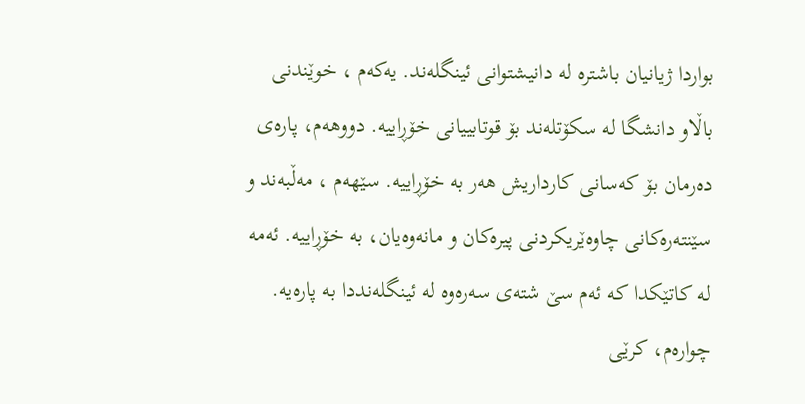بواردا ژیانیان باشترە لە دانیشتوانی ئینگلەند. یەکەم ، خوێندنی باڵاو دانشگا لە سکۆتلەند بۆ قوتابییانی خۆڕاییە. دووهەم، پارەی دەرمان بۆ کەسانی کارداریش هەر بە خۆڕاییە. سێهەم ، مەڵبەند و سێنتەرەکانی چاوەێریکردنی پیرەکان و مانەوەیان، بە خۆڕاییە. ئەمە لە کاتێکدا کە ئەم سێ شتەی سەرەوە لە ئینگلەنددا بە پارەیە. چوارەم، کرێی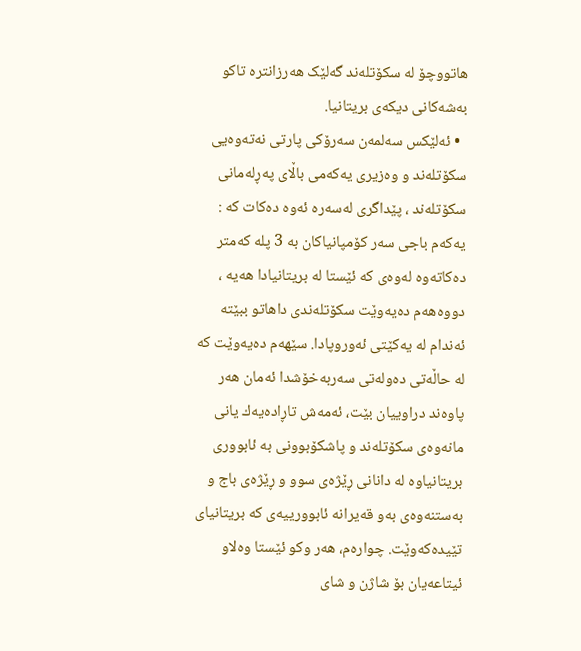هاتووچۆ لە سکۆتلەند گەلێک هەرزانترە تاکو بەشەکانی دیکەی بریتانیا.
  • ئەلێکس سەلمەن سەرۆکی پارتی نەتەوەیی سکۆتلەند و وەزیری یەکەمی باڵای پەڕلەمانی سکۆتلەند ، پێداگری لەسەرە ئەوە دەکات کە : یەکەم باجی سەر کۆمپانیاکان بە 3 پلە کەمتر دەکاتەوە لەوەی کە ئێستا لە بریتانیادا هەیە ، دووەهەم دەیەوێت سکۆتلەندی داهاتو ببێتە ئەندام لە یەکێتی ئەوروپادا. سێهەم دەیەوێت کە لە حاڵەتی دەولەتی سەربەخۆشدا ئەمان هەر پاوەند دراوییان بێت، ئەمەش تاڕادەیەك یانی مانەوەی سکۆتلەند و پاشکۆبوونی بە ئابووری بریتانیاوە لە دانانی ڕێژەی سوو و ڕێژەی باج و بەستنەوەی بەو قەیرانە ئابوورییەی کە بریتانیای تێیدەکەوێت. چوارەم، هەر وکو ئێستا وەلاو ئیتاعەیان بۆ شاژن و شای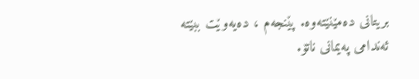بریتانی دەمێنێتەوە. پێنجەم ، دەیەوێت ببێتە ئەندامی پەیمانی ناتۆ.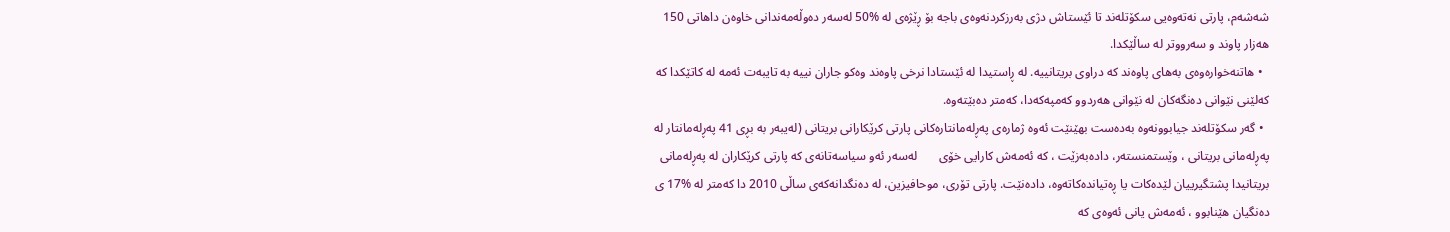شەشەم، پارتی نەتەوەیی سکۆتلەند تا ئێستاش دژی بەرزکردنەوەی باجە بۆ ڕێژەی لە %50 لەسەر دەوڵەمەندانی خاوەن داهاتی 150 هەزار پاوند و سەرووتر لە ساڵێکدا.
  • هاتنەخوارەوەی بەهای پاوەند کە دراوی بریتانییە. لە ڕاستیدا لە ئێستادا نرخی پاوەند وەکو جاران نییە بە تایبەت ئەمە لە کاتێکدا کە کەلێنی نێوانی دەنگەکان لە نێوانی هەردوو کەمپەکەدا، کەمتر دەبێتەوە.
  • گەر سکۆتلەند جیابوونەوە بەدەست بهێنێت ئەوە ژمارەی پەڕلەمانتارەکانی پارتی کرێکارانی بریتانی (لەیبەر بە بڕی 41 پەڕلەمانتار لە پەڕلەمانی بریتانی ، وێستمنستەر، دادەبەزێت ، کە ئەمەش کارایی خۆی       لەسەر ئەو سیاسەتانەی کە پارتی کرێکاران لە پەڕلەمانی بریتانیدا پشتگیرییان لێدەکات یا ڕەتیاندەکاتەوە، دادەنێت. پارتی تۆری، موحافیزین، لە دەنگدانەکەی ساڵی 2010 دا کەمتر لە %17 ی دەنگیان هێنابوو ، ئەمەش یانی ئەوەی کە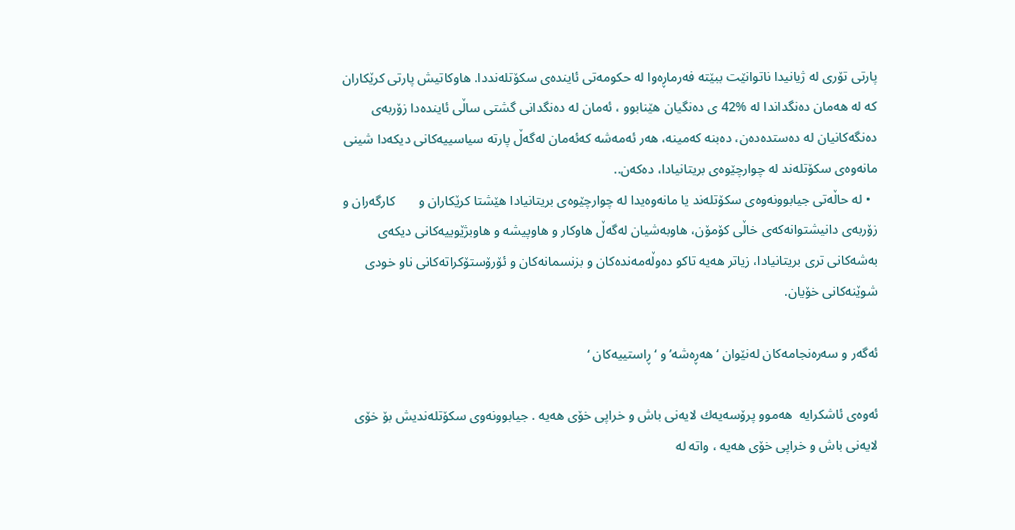پارتی تۆری لە ژیانیدا ناتوانێت ببێتە فەرماڕەوا لە حکومەتی ئایندەی سکۆتلەنددا. هاوکاتیش پارتی کرێکاران کە لە هەمان دەنگداندا لە %42 ی دەنگیان هێنابوو ، ئەمان لە دەنگدانی گشتی ساڵی ئایندەدا زۆربەی دەنگەکانیان لە دەستدەدەن، دەبنە کەمینە، هەر ئەمەشە کەئەمان لەگەڵ پارتە سیاسییەکانی دیکەدا شینی مانەوەی سکۆتلەند لە چوارچێوەی بریتانیادا، دەکەن..
  • لە حاڵەتی جیابوونەوەی سکۆتلەند یا مانەوەیدا لە چوارچێوەی بریتانیادا هێشتا کرێکاران و       کارگەران و زۆربەی دانیشتوانەکەی خاڵی کۆمۆن، هاوبەشیان لەگەڵ هاوکار و هاوپیشە و هاوبژێوییەکانی دیکەی بەشەکانی تری بریتانیادا، زیاتر هەیە تاکو دەوڵەمەندەکان و بزنسمانەکان و ئۆرۆستۆکراتەکانی ناو خودی شوێنەکانی خۆیان.

ئەگەر و سەرەنجامەکان لەنێوان ‘ هەڕەشە’ و ‘ ڕاستییەکان ‘

ئه‌وه‌ی ئاشکرایه‌ ‌ هه‌موو پرۆسه‌یه‌ك لایه‌نی باش و خراپی خۆی هه‌یه‌ . جیابوونه‌وی سکۆتله‌ندیش بۆ خۆی لایه‌نی باش و خراپی خۆی هه‌یه‌ ، واته‌ له‌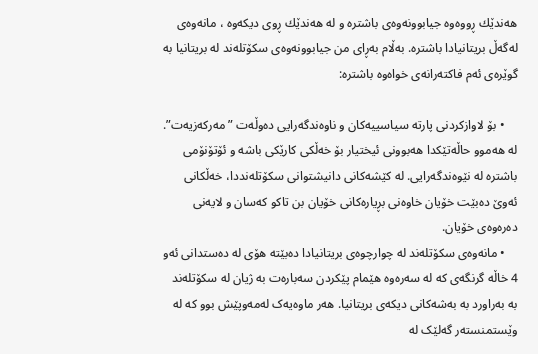هه‌ندێك ڕووه‌وه‌ جیابوونه‌وه‌ی باشتره‌ و له‌ هه‌ندێك ڕوی دیکه‌وه‌ ، مانه‌وه‌ی له‌گه‌ڵ بریتانیادا باشتره‌. بەڵام بەڕای من جیابوونەوەی سکۆتلەند لە بریتانیا به گوێرەی ئەم فاکتەرانەی خواەوە باشترە:

    • بۆ لاوازکردنی پارتە سیاسییەکان و ناوەندگەرایی دەوڵەت ” مەرکەزیەت”. لە هەموو حاڵەتێکدا هەبوونی ئیختیار بۆ خەڵکی کارێکی باشە و ئۆتۆنۆمی باشترە لە نێوەندگەرایی. لە کێشەکانی دانیشتوانی سکۆتلەنددا، خەڵکانی ئەوێ دەبێت خۆیان خاوەنی بڕیارەکانی خۆیان بن تاکو کەسان و لایەنی دەرەوەی خۆیان.
    • مانەوەی سکۆتلەند لە چوارچوەی بریتانیادا دەبێتە هۆی لە دەستدانی ئەو 4 خاڵە گرنگەی کە لە سەرەوە هێمام پێکردن سەبارەت بە ژیان لە سکۆتلەند بە بەراورد بە بەشەکانی دیکەی بریتانیا. هەر ماوەیەک لەمەوپێش بوو کە لە وێستمنستەر گەلێک لە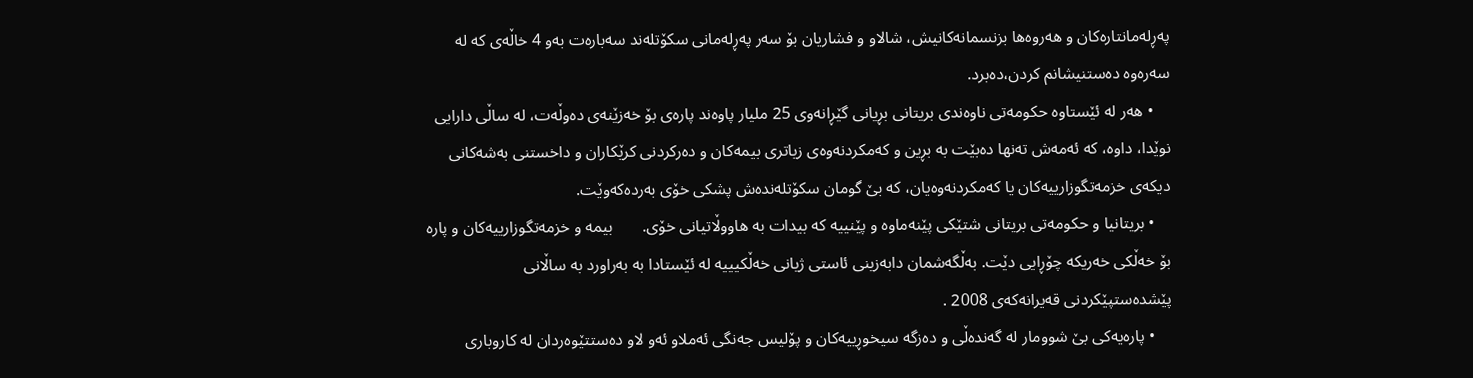پەڕلەمانتارەکان و هەروەها بزنسمانەکانیش، شالاو و فشاریان بۆ سەر پەڕلەمانی سکۆتلەند سەبارەت بەو 4 خاڵەی کە لە سەرەوە دەستنیشانم کردن،دەبرد.
    • هەر لە ئێستاوە حکومەتی ناوەندی بریتانی بڕیانی گێڕانەوی 25 ملیار پاوەند پارەی بۆ خەزێنەی دەوڵەت، لە ساڵی دارایی نوێدا، داوە، کە ئەمەش تەنها دەبێت بە بڕین و کەمکردنەوەی زیاتری بیمەکان و دەرکردنی کرێکاران و داخستنی بەشەکانی دیکەی خزمەتگوزارییەکان یا کەمکردنەوەیان، کە بێ گومان سکۆتلەندەش پشکی خۆی بەردەکەوێت.
    • بریتانیا و حکومەتی بریتانی شتێکی پێنەماوە و پێنییە کە بیدات بە هاووڵاتیانی خۆی.       بیمە و خزمەتگوزارییەکان و پارە بۆ خەڵکی خەریکە چۆڕایی دێت. بەڵگەشمان دابەزینی ئاستی ژیانی خەڵکیییە لە ئێستادا بە بەراورد بە ساڵانی پێشدەستپێکردنی قەیرانەکەی 2008 .
    • پارەیەکی بێ شوومار لە گەندەڵی و دەزگە سیخوڕییەکان و پۆلیس جەنگی ئەملاو ئەو لاو دەستتێوەردان لە کاروباری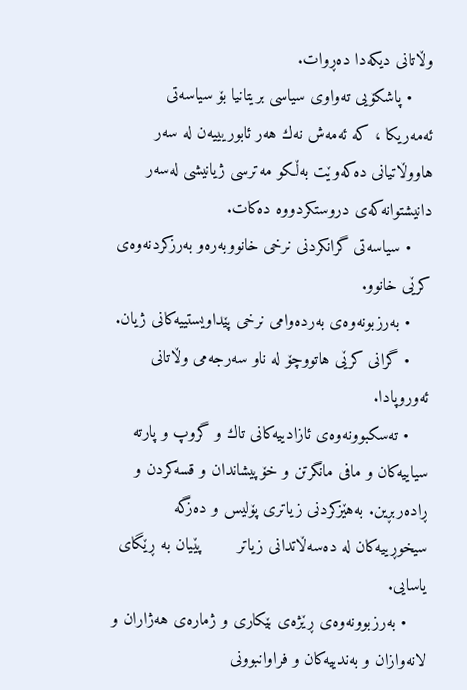وڵاتانی دیکەدا دەڕوات.
    • پاشکۆیی تەواوی سیاسی بریتانیا بۆ سیاسەتی ئەمەریکا ، کە ئەمەش نەك هەر ئابوریییەن لە سەر هاووڵاتیانی دەکەوێت بەڵکو مەترسی ژیانیشی لەسەر دانیشتوانەکەی دروستکردووە دەکات.
    • سیاسەتی گرانکردنی نرخی خانووبەرەو بەرزکردنەوەی کرێی خانوو.
    • بەرزبونەوەی بەردەوامی نرخی پێداویستییەکانی ژیان.
    • گرانی کرێی هاتووچۆ لە ناو سەرجەمی وڵاتانی ئەوروپادا.
    • تەسكبوونەوەی ئازادییەکانی تاك و گروپ و پارتە سیاییەکان و مافی مانگرتن و خۆپیشاندان و قسەکردن و ڕادەربڕین. بەهێزکردنی زیاتری پۆلیس و دەزگە سیخوڕییەکان لە دەسەڵاتدانی زیاتر       پێیان بە ڕێگای یاسایی.
    • بەرزبوونەوەی ڕێژەی بێکاری و ژمارەی هەژاران و لانەوازان و بەندییەکان و فراوانبوونی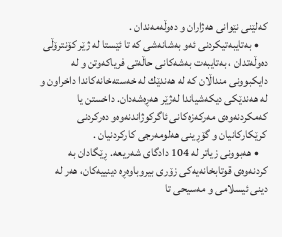کەلێنی نێوانی هەژاران و دەوڵەمەندان .
    • بەتایبەتیکردنی ئەو بەشانەشی کە تا ئێستا لە ژێر کۆنترۆڵی دەوڵەتدان ، بەتایبەت بەشەکانی حاڵەتی فریاکەوتن و لە دایکبوونی منداڵان کە لە هەندێك لە خەستەخانەکاندا داخراون و لە هەندێکی دیکەشیاندا لەژێر هەڕەشەدان. داخستن یا کەمکردنەوەی مەرکەزەکانی ئاگرکوژاندنەوەو دەرکردنی کرێکارکانیان و گۆڕینی هەلومەرجی کارکردنیان .
    • هەبوونی زیاتر لە 104 دادگای شەریعە. ڕێگادان بە کردنەوەی قوتابخانەیەکی زۆری بیروباوەڕە دینییەکان، هەر لە دینی ئیسلامی و مەسیحی تا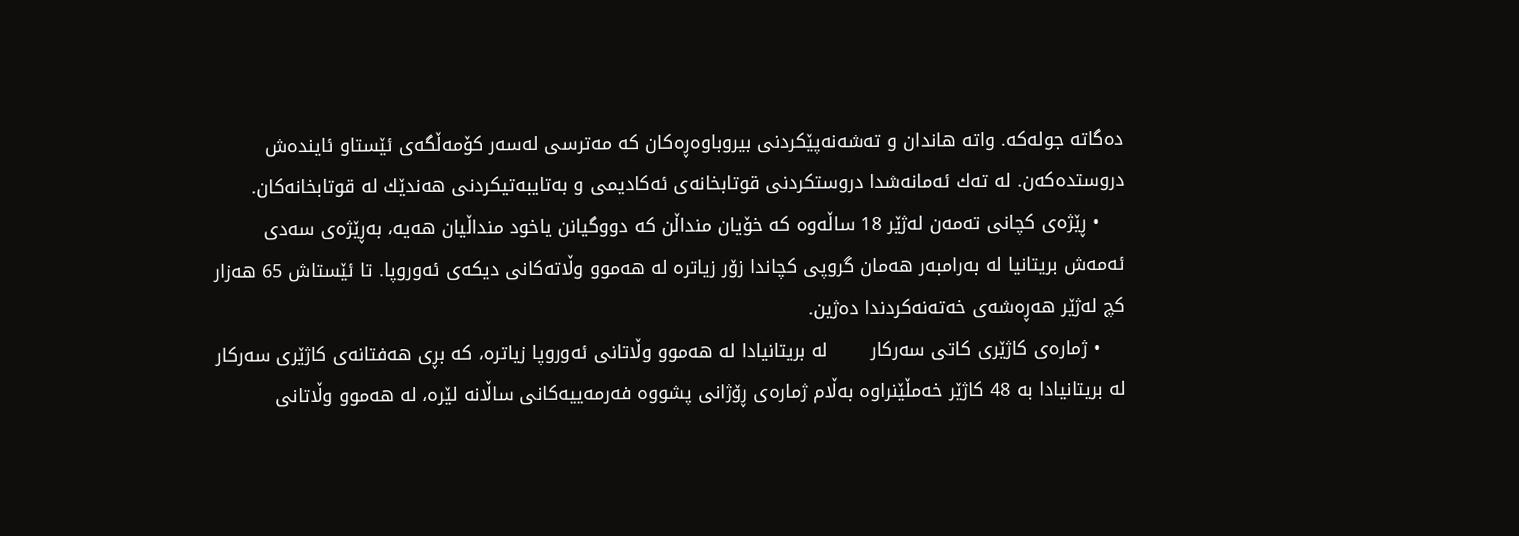دەگاتە جولەکە. واتە هاندان و تەشەنەپێکردنی بیروباوەڕەکان کە مەترسی لەسەر کۆمەڵگەی ئێستاو ئایندەش دروستدەکەن. لە تەك ئەمانەشدا دروستکردنی قوتابخانەی ئەکادیمی و بەتایبەتیکردنی هەندێك لە قوتابخانەکان.
    • ڕێژەی کچانی تەمەن لەژێر 18 ساڵەوە کە خۆیان منداڵن کە دووگیانن یاخود منداڵیان هەیە، بەڕێژەی سەدی ئەمەش بریتانیا لە بەرامبەر هەمان گروپی کچاندا زۆر زیاترە لە هەموو وڵاتەکانی دیکەی ئەوروپا. تا ئێستاش 65 هەزار کچ لەژێر هەڕەشەی خەتەنەکردندا دەژین.
    • ژمارەی کاژێری کاتی سەرکار       لە بریتانیادا لە هەموو وڵاتانی ئەوروپا زیاترە، کە بڕی هەفتانەی کاژێری سەرکار لە بریتانیادا بە 48 کاژێر خەمڵێنراوە بەڵام ژمارەی ڕۆژانی پشووە فەرمەییەکانی ساڵانە لێرە، لە هەموو وڵاتانی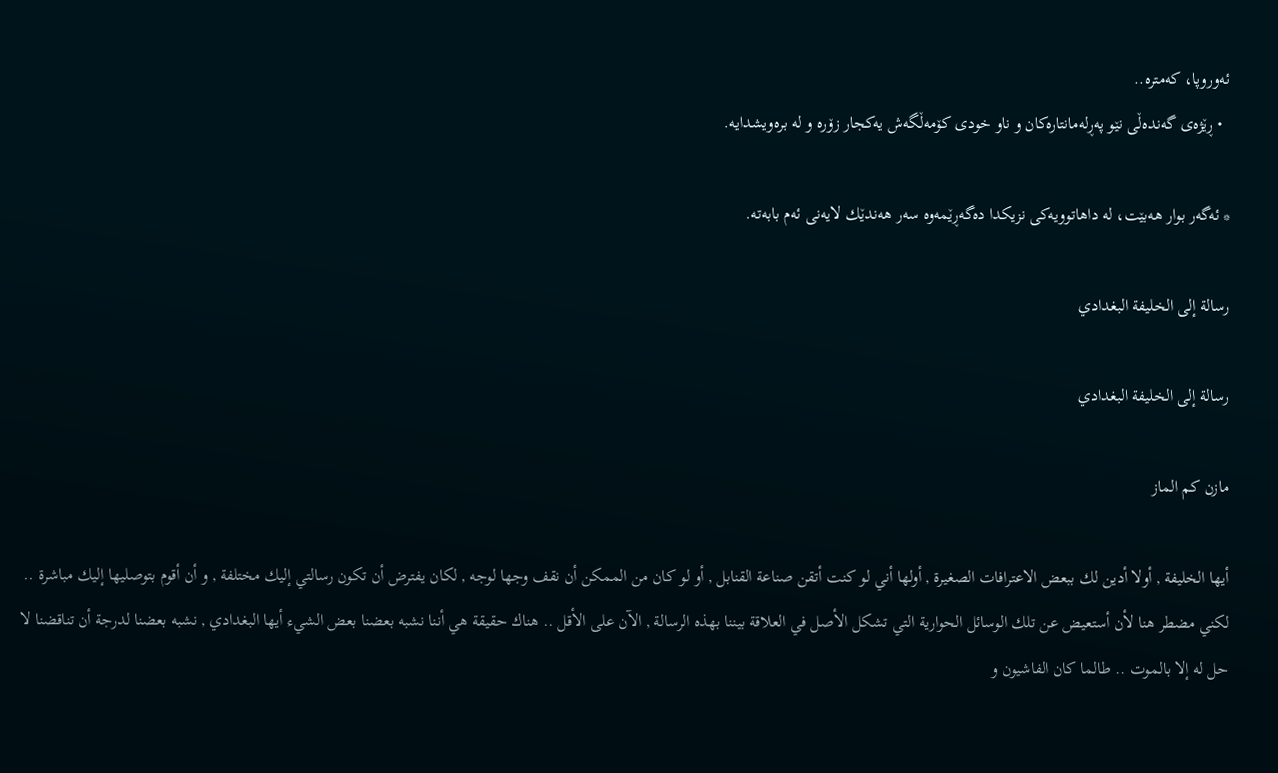ئەوروپا، کەمترە..
  • ڕێژەی گەندەڵی نێو پەڕلەمانتارەکان و ناو خودی کۆمەڵگەش یەکجار زۆرە و لە برەویشدایە.

* ئەگەر بوار هەبێت، لە داهاتوویەکی نزیکدا دەگەڕێمەوە سەر هەندێك لایەنی ئەم بابەتە.

رسالة إلى الخليفة البغدادي

رسالة إلى الخليفة البغدادي

مازن كم الماز

أيها الخليفة , أولا أدين لك ببعض الاعترافات الصغيرة , أولها أني لو كنت أتقن صناعة القنابل , أو لو كان من الممكن أن نقف وجها لوجه , لكان يفترض أن تكون رسالتي إليك مختلفة , و أن أقوم بتوصليها إليك مباشرة .. لكني مضطر هنا لأن أستعيض عن تلك الوسائل الحوارية التي تشكل الأصل في العلاقة بيننا بهذه الرسالة , الآن على الأقل .. هناك حقيقة هي أننا نشبه بعضنا بعض الشيء أيها البغدادي , نشبه بعضنا لدرجة أن تناقضنا لا حل له إلا بالموت .. طالما كان الفاشيون و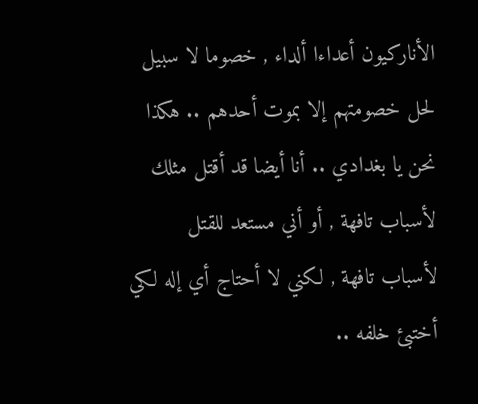الأناركيون أعداءا ألداء , خصوما لا سبيل لحل خصومتهم إلا بموت أحدهم .. هكذا نحن يا بغدادي .. أنا أيضا قد أقتل مثلك لأسباب تافهة , أو أني مستعد للقتل لأسباب تافهة , لكني لا أحتاج أي إله لكي أختبئ خلفه ..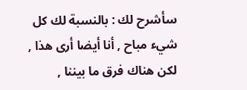سأشرح لك : بالنسبة لك كل شيء مباح , أنا أيضا أرى هذا , لكن هناك فرق ما بيننا ,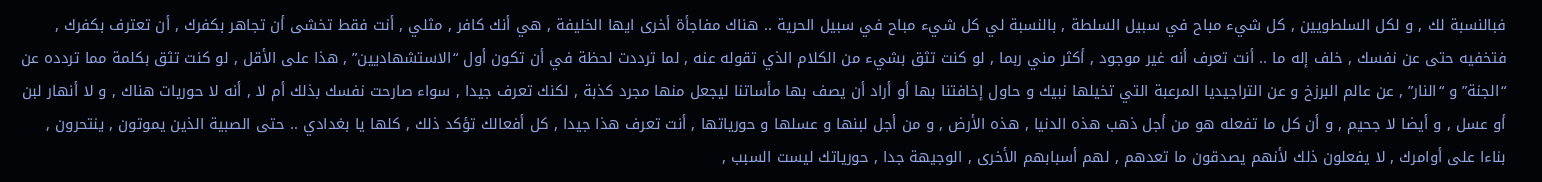فبالنسبة لك , و لكل السلطويين , كل شيء مباح في سبيل السلطة , بالنسبة لي كل شيء مباح في سبيل الحرية .. هناك مفاجأة أخرى ايها الخليفة , هي أنك كافر , مثلي , أنت فقط تخشى أن تجاهر بكفرك , أن تعترف بكفرك , فتخفيه حتى عن نفسك , خلف إله ما .. أنت تعرف أنه غير موجود , أكثر مني ربما , لو كنت تثق بشيء من الكلام الذي تقوله عنه , لما ترددت لحظة في أن تكون أول “الاستشهاديين” , هذا على الأقل , لو كنت تثق بكلمة مما تردده عن “الجنة” و “النار” , عن عالم البرزخ و عن التراجيديا المرعبة التي تخيلها نبيك و حاول إخافتنا بها أو أراد أن يصف بها مأساتنا ليجعل منها مجرد كذبة , لكنك تعرف جيدا , سواء صارحت نفسك بذلك أم لا , أنه لا حوريات هناك , و لا أنهار لبن أو عسل , و أيضا لا جحيم , و أن كل ما تفعله هو من أجل ذهب هذه الدنيا , هذه الأرض , و من أجل لبنها و عسلها و حورياتها , أنت تعرف هذا جيدا , كل أفعالك تؤكد ذلك , كلها يا بغدادي .. حتى الصبية الذين يموتون , ينتحرون , بناءا على أوامرك , لا يفعلون ذلك لأنهم يصدقون ما تعدهم , لهم أسبابهم الأخرى , الوجيهة جدا , حورياتك ليست السبب ,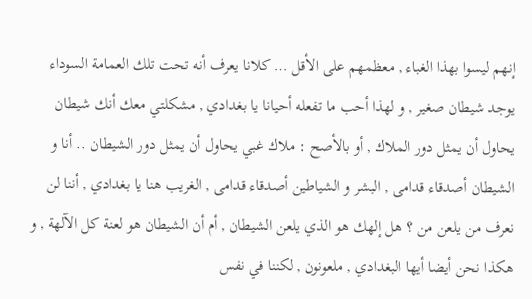إنهم ليسوا بهذا الغباء , معظمهم على الأقل … كلانا يعرف أنه تحت تلك العمامة السوداء يوجد شيطان صغير , و لهذا أحب ما تفعله أحيانا يا بغدادي , مشكلتي معك أنك شيطان يحاول أن يمثل دور الملاك , أو بالأصح : ملاك غبي يحاول أن يمثل دور الشيطان .. أنا و الشيطان أصدقاء قدامى , البشر و الشياطين أصدقاء قدامى , الغريب هنا يا بغدادي , أننا لن نعرف من يلعن من ؟ هل إلهك هو الذي يلعن الشيطان , أم أن الشيطان هو لعنة كل الآلهة , و هكذا نحن أيضا أيها البغدادي , ملعونون , لكننا في نفس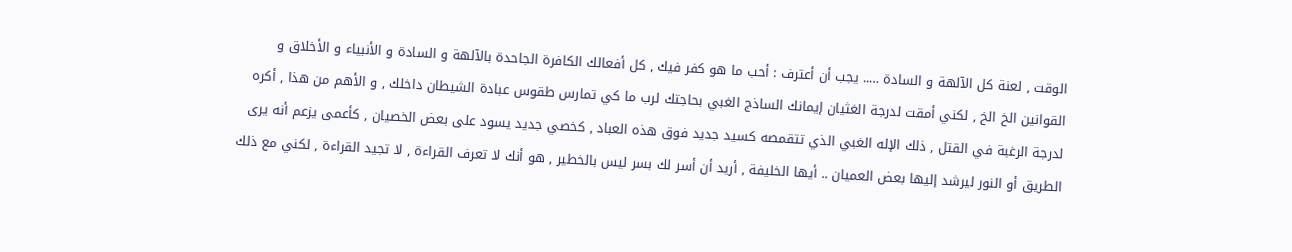الوقت , لعنة كل الآلهة و السادة ….. يجب أن أعترف : أحب ما هو كفر فيك , كل أفعالك الكافرة الجاحدة بالآلهة و السادة و الأنبياء و الأخلاق و القوانين الخ الخ , لكني أمقت لدرجة الغثيان إيمانك الساذج الغبي بحاجتك لرب ما كي تمارس طقوس عبادة الشيطان داخلك , و الأهم من هذا , أكره لدرجة الرغبة في القتل , ذلك الإله الغبي الذي تتقمصه كسيد جديد فوق هذه العباد , كخصي جديد يسود على بعض الخصيان , كأعمى يزعم أنه يرى الطريق أو النور ليرشد إليها بعض العميان .. أيها الخليفة , أريد أن أسر لك بسر ليس بالخطير , هو أنك لا تعرف القراءة , لا تجيد القراءة , لكني مع ذلك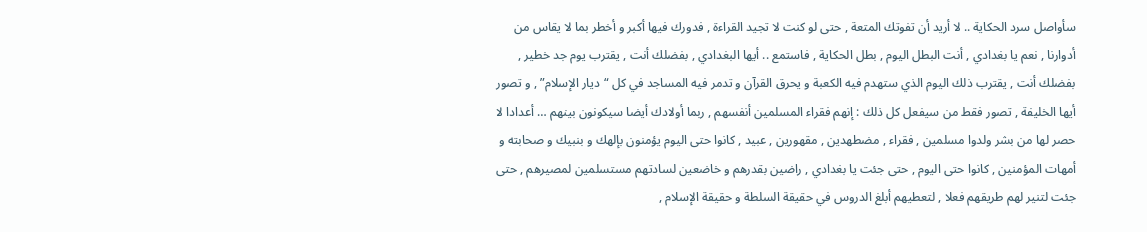سأواصل سرد الحكاية .. لا أريد أن تفوتك المتعة , حتى لو كنت لا تجيد القراءة , فدورك فيها أكبر و أخطر بما لا يقاس من أدوارنا , نعم يا بغدادي , أنت البطل اليوم , بطل الحكاية , فاستمع .. أيها البغدادي , بفضلك أنت , يقترب يوم جد خطير , بفضلك أنت , يقترب ذلك اليوم الذي ستهدم فيه الكعبة و يحرق القرآن و تدمر فيه المساجد في كل “ديار الإسلام” , و تصور أيها الخليفة , تصور فقط من سيفعل كل ذلك : إنهم فقراء المسلمين أنفسهم , ربما أولادك أيضا سيكونون بينهم … أعدادا لا حصر لها من بشر ولدوا مسلمين , فقراء , مضطهدين , مقهورين , عبيد , كانوا حتى اليوم يؤمنون بإلهك و بنبيك و صحابته و أمهات المؤمنين , كانوا حتى اليوم , حتى جئت يا بغدادي , راضين بقدرهم و خاضعين لسادتهم مستسلمين لمصيرهم , حتى جئت لتنير لهم طريقهم فعلا , لتعطيهم أبلغ الدروس في حقيقة السلطة و حقيقة الإسلام ,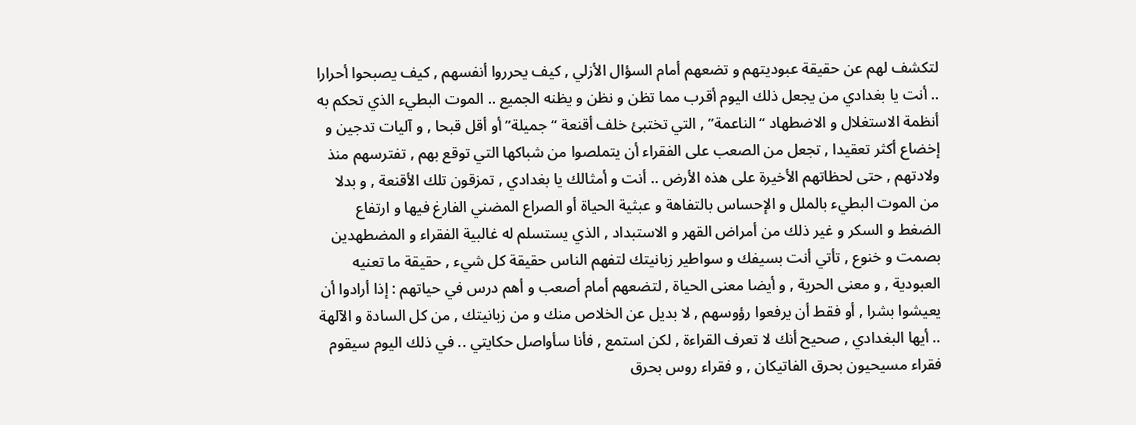لتكشف لهم عن حقيقة عبوديتهم و تضعهم أمام السؤال الأزلي , كيف يحرروا أنفسهم , كيف يصبحوا أحرارا .. أنت يا بغدادي من يجعل ذلك اليوم أقرب مما تظن و نظن و يظنه الجميع .. الموت البطيء الذي تحكم به أنظمة الاستغلال و الاضطهاد “الناعمة” , التي تختبئ خلف أقنعة “جميلة” أو أقل قبحا , و آليات تدجين و إخضاع أكثر تعقيدا , تجعل من الصعب على الفقراء أن يتملصوا من شباكها التي توقع بهم , تفترسهم منذ ولادتهم , حتى لحظاتهم الأخيرة على هذه الأرض .. أنت و أمثالك يا بغدادي , تمزقون تلك الأقنعة , و بدلا من الموت البطيء بالملل و الإحساس بالتفاهة و عبثية الحياة أو الصراع المضني الفارغ فيها و ارتفاع الضغط و السكر و غير ذلك من أمراض القهر و الاستبداد , الذي يستسلم له غالبية الفقراء و المضطهدين بصمت و خنوع , تأتي أنت بسيفك و سواطير زبانيتك لتفهم الناس حقيقة كل شيء , حقيقة ما تعنيه العبودية , و معنى الحرية , و أيضا معنى الحياة , لتضعهم أمام أصعب و أهم درس في حياتهم : إذا أرادوا أن يعيشوا بشرا , أو فقط أن يرفعوا رؤوسهم , لا بديل عن الخلاص منك و من زبانيتك , من كل السادة و الآلهة .. أيها البغدادي , صحيح أنك لا تعرف القراءة , لكن استمع , فأنا سأواصل حكايتي .. في ذلك اليوم سيقوم فقراء مسيحيون بحرق الفاتيكان , و فقراء روس بحرق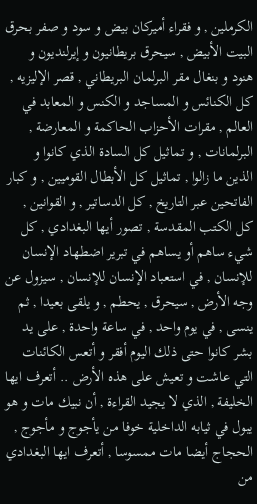الكرملين , و فقراء أميركان بيض و سود و صفر بحرق البيت الأبيض , سيحرق بريطانيون و إيرلنديون و هنود و بنغال مقر البرلمان البريطاني , قصر الإليزيه , كل الكنائس و المساجد و الكنس و المعابد في العالم , مقرات الأحزاب الحاكمة و المعارضة , البرلمانات , و تماثيل كل السادة الذي كانوا و الذين ما زالوا , تماثيل كل الأبطال القوميين , و كبار الفاتحين عبر التاريخ , كل الدساتير , و القوانين , كل الكتب المقدسة , تصور أيها البغدادي , كل شيء ساهم أو يساهم في تبرير اضطهاد الإنسان للإنسان , في استعباد الإنسان للإنسان , سيزول عن وجه الأرض , سيحرق , يحطم , و يلقى بعيدا , ثم ينسى , في يوم واحد , في ساعة واحدة , على يد بشر كانوا حتى ذلك اليوم أفقر و أتعس الكائنات التي عاشت و تعيش على هذه الأرض .. أتعرف ايها الخليفة , الذي لا يجيد القراءة , أن نبيك مات و هو يبول في ثيابه الداخلية خوفا من يأجوج و مأجوج , الحجاج أيضا مات ممسوسا , أتعرف ايها البغدادي من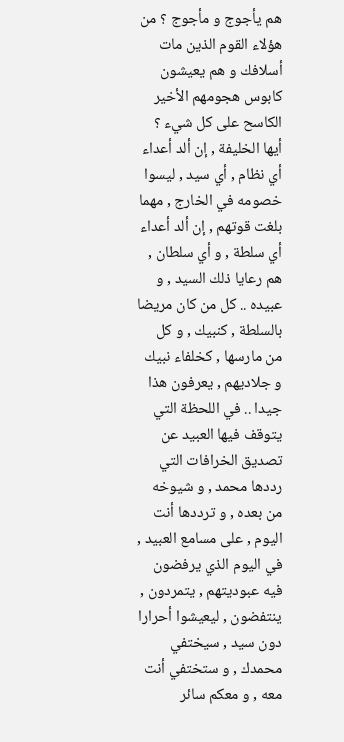هم يأجوج و مأجوج ؟ من هؤلاء القوم الذين مات أسلافك و هم يعيشون كابوس هجومهم الأخير الكاسح على كل شيء ؟ أيها الخليفة , إن ألد أعداء أي نظام , أي سيد , ليسوا خصومه في الخارج , مهما بلغت قوتهم , إن ألد أعداء أي سلطة , و أي سلطان , هم رعايا ذلك السيد , و عبيده .. كل من كان مريضا بالسلطة , كنبيك , و كل من مارسها , كخلفاء نبيك و جلاديهم , يعرفون هذا جيدا .. في اللحظة التي يتوقف فيها العبيد عن تصديق الخرافات التي رددها محمد , و شيوخه من بعده , و ترددها أنت اليوم , على مسامع العبيد , في اليوم الذي يرفضون فيه عبوديتهم , يتمردون , ينتفضون , ليعيشوا أحرارا دون سيد , سيختفي محمدك , و ستختفي أنت معه , و معكم سائر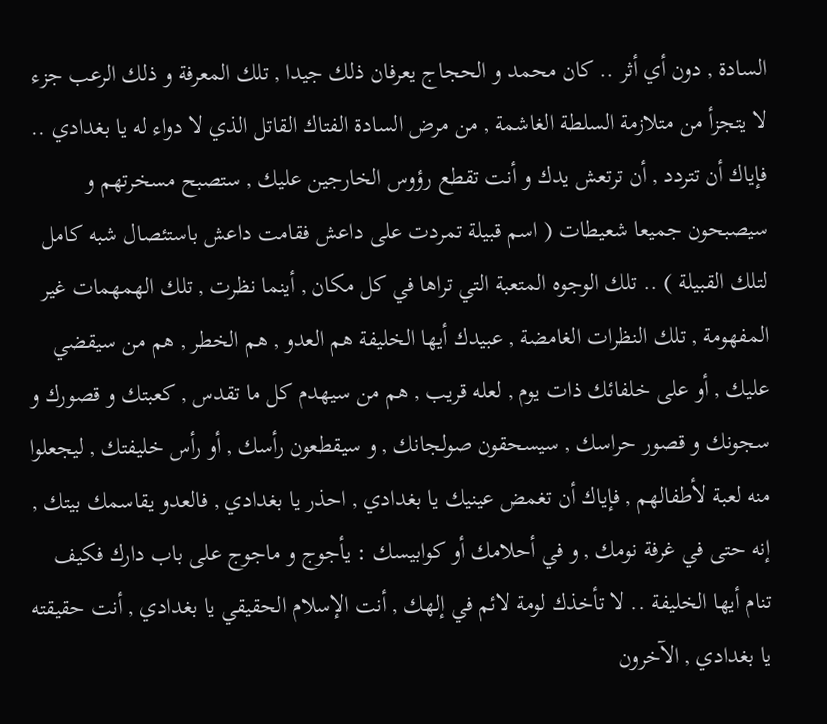السادة , دون أي أثر .. كان محمد و الحجاج يعرفان ذلك جيدا , تلك المعرفة و ذلك الرعب جزء لا يتجزأ من متلازمة السلطة الغاشمة , من مرض السادة الفتاك القاتل الذي لا دواء له يا بغدادي .. فإياك أن تتردد , أن ترتعش يدك و أنت تقطع رؤوس الخارجين عليك , ستصبح مسخرتهم و سيصبحون جميعا شعيطات ( اسم قبيلة تمردت على داعش فقامت داعش باستئصال شبه كامل لتلك القبيلة ) .. تلك الوجوه المتعبة التي تراها في كل مكان , أينما نظرت , تلك الهمهمات غير المفهومة , تلك النظرات الغامضة , عبيدك أيها الخليفة هم العدو , هم الخطر , هم من سيقضي عليك , أو على خلفائك ذات يوم , لعله قريب , هم من سيهدم كل ما تقدس , كعبتك و قصورك و سجونك و قصور حراسك , سيسحقون صولجانك , و سيقطعون رأسك , أو رأس خليفتك , ليجعلوا منه لعبة لأطفالهم , فإياك أن تغمض عينيك يا بغدادي , احذر يا بغدادي , فالعدو يقاسمك بيتك , إنه حتى في غرفة نومك , و في أحلامك أو كوابيسك : يأجوج و ماجوج على باب دارك فكيف تنام أيها الخليفة .. لا تأخذك لومة لائم في إلهك , أنت الإسلام الحقيقي يا بغدادي , أنت حقيقته يا بغدادي , الآخرون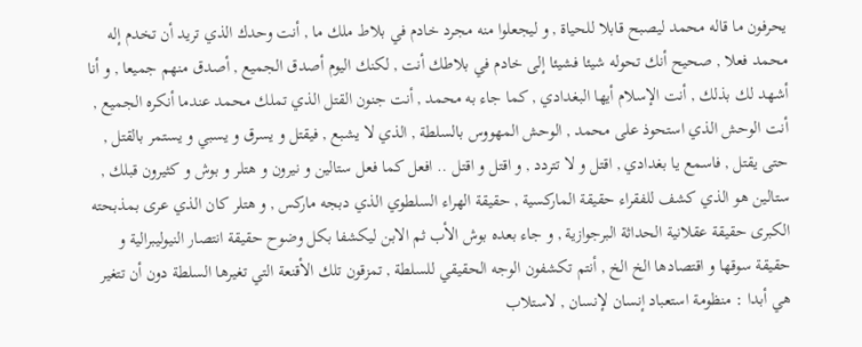يحرفون ما قاله محمد ليصبح قابلا للحياة , و ليجعلوا منه مجرد خادم في بلاط ملك ما , أنت وحدك الذي تريد أن تخدم إله محمد فعلا , صحيح أنك تحوله شيئا فشيئا إلى خادم في بلاطك أنت , لكنك اليوم أصدق الجميع , أصدق منهم جميعا , و أنا أشهد لك بذلك , أنت الإسلام أيها البغدادي , كما جاء به محمد , أنت جنون القتل الذي تملك محمد عندما أنكره الجميع , أنت الوحش الذي استحوذ على محمد , الوحش المهووس بالسلطة , الذي لا يشبع , فيقتل و يسرق و يسبي و يستمر بالقتل , حتى يقتل , فاسمع يا بغدادي , اقتل و لا تتردد , و اقتل و اقتل .. افعل كما فعل ستالين و نيرون و هتلر و بوش و كثيرون قبلك , ستالين هو الذي كشف للفقراء حقيقة الماركسية , حقيقة الهراء السلطوي الذي دبجه ماركس , و هتلر كان الذي عرى بمذبحته الكبرى حقيقة عقلانية الحداثة البرجوازية , و جاء بعده بوش الأب ثم الابن ليكشفا بكل وضوح حقيقة انتصار النيوليبرالية و حقيقة سوقها و اقتصادها الخ الخ , أنتم تكشفون الوجه الحقيقي للسلطة , تمزقون تلك الأقنعة التي تغيرها السلطة دون أن تتغير هي أبدا : منظومة استعباد إنسان لإنسان , لاستلاب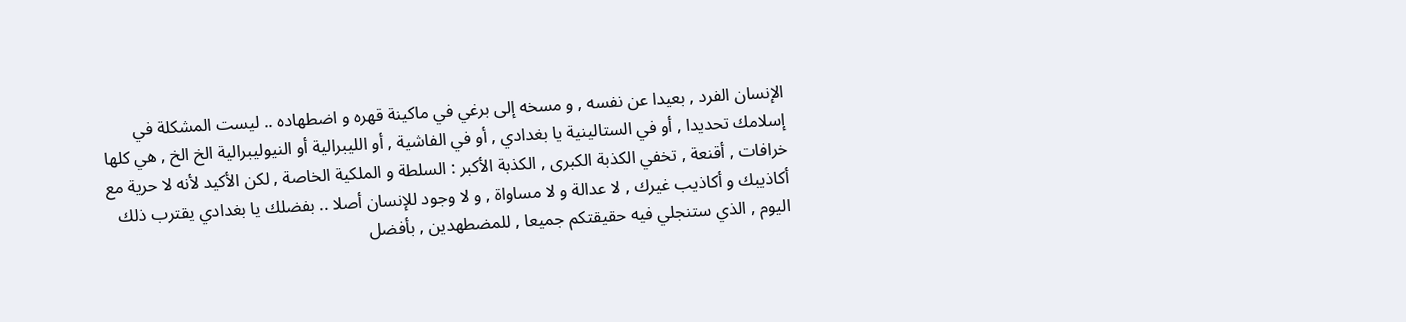الإنسان الفرد , بعيدا عن نفسه , و مسخه إلى برغي في ماكينة قهره و اضطهاده .. ليست المشكلة في إسلامك تحديدا , أو في الستالينية يا بغدادي , أو في الفاشية , أو الليبرالية أو النيوليبرالية الخ الخ , هي كلها خرافات , أقنعة , تخفي الكذبة الكبرى , الكذبة الأكبر : السلطة و الملكية الخاصة , لكن الأكيد لأنه لا حرية مع أكاذيبك و أكاذيب غيرك , لا عدالة و لا مساواة , و لا وجود للإنسان أصلا .. بفضلك يا بغدادي يقترب ذلك اليوم , الذي ستنجلي فيه حقيقتكم جميعا , للمضطهدين , بأفضل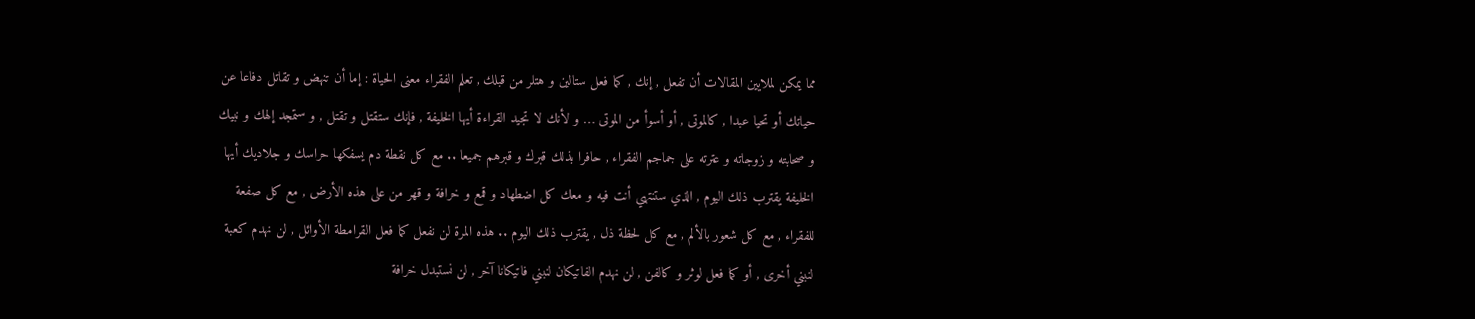مما يمكن لملايين المقالات أن تفعل , إنك , كما فعل ستالين و هتلر من قبلك , تعلم الفقراء معنى الحياة : إما أن تنهض و تقاتل دفاعا عن حياتك أو تحيا عبدا , كالموتى , أو أسوأ من الموتى … و لأنك لا تجيد القراءة أيها الخليفة , فإنك ستقتل و تقتل , و ستمجد إلهك و نبيك و صحابته و زوجاته و عترته على جماجم الفقراء , حافرا بذلك قبرك و قبرهم جميعا .. مع كل نقطة دم يسفكها حراسك و جلاديك أيها الخليفة يقترب ذلك اليوم , الذي ستنتهي أنت فيه و معك كل اضطهاد و قمع و خرافة و قهر من على هذه الأرض , مع كل صفعة للفقراء , مع كل شعور بالألم , مع كل لحظة ذل , يقترب ذلك اليوم .. هذه المرة لن نفعل كما فعل القرامطة الأوائل , لن نهدم كعبة لنبني أخرى , أو كما فعل لوثر و كالفن , لن نهدم الفاتيكان لنبني فاتيكانا آخر , لن نستبدل خرافة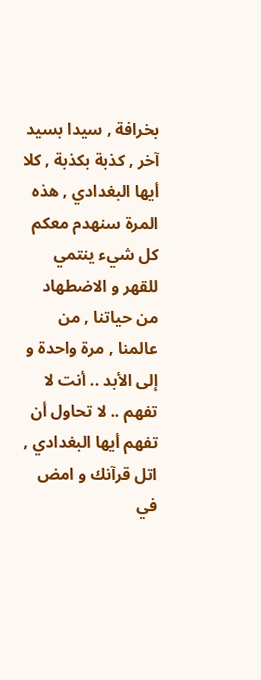بخرافة , سيدا بسيد آخر , كذبة بكذبة , كلا أيها البغدادي , هذه المرة سنهدم معكم كل شيء ينتمي للقهر و الاضطهاد من حياتنا , من عالمنا , مرة واحدة و إلى الأبد .. أنت لا تفهم .. لا تحاول أن تفهم أيها البغدادي , اتل قرآنك و امض في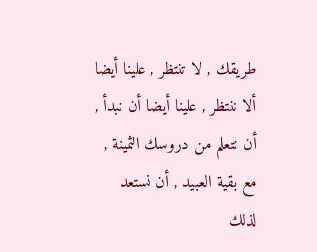طريقك , لا تنتظر , علينا أيضا ألا ننتظر , علينا أيضا أن نبدأ , أن نتعلم من دروسك الثمينة , مع بقية العبيد , أن نستعد لذلك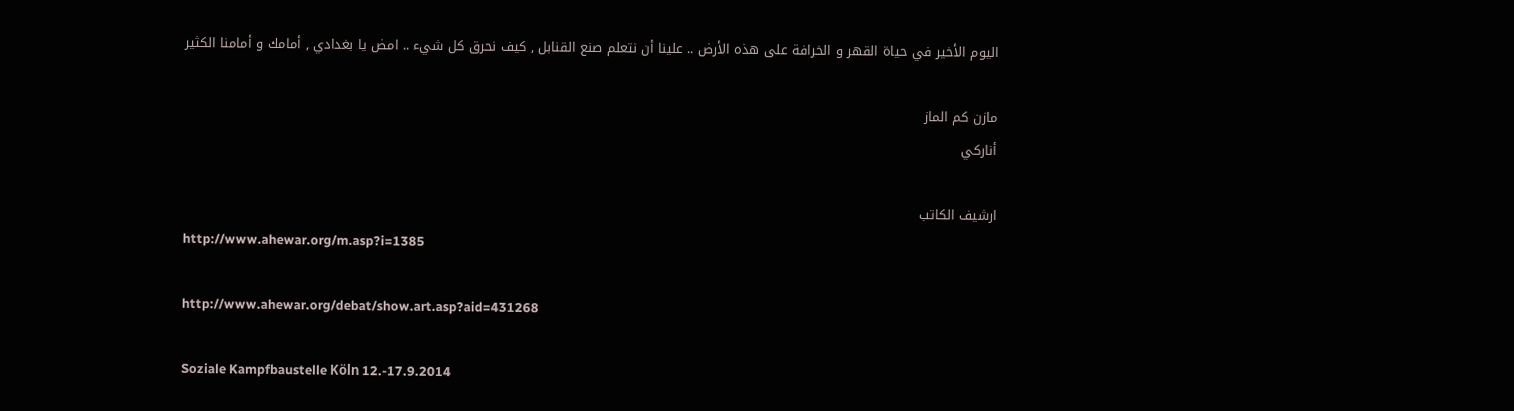اليوم الأخير في حياة القهر و الخرافة على هذه الأرض .. علينا أن نتعلم صنع القنابل , كيف نحرق كل شيء .. امض يا بغدادي , أمامك و أمامنا الكثير

مازن كم الماز
أناركي

ارشیف الکاتب
http://www.ahewar.org/m.asp?i=1385

http://www.ahewar.org/debat/show.art.asp?aid=431268

Soziale Kampfbaustelle Köln 12.-17.9.2014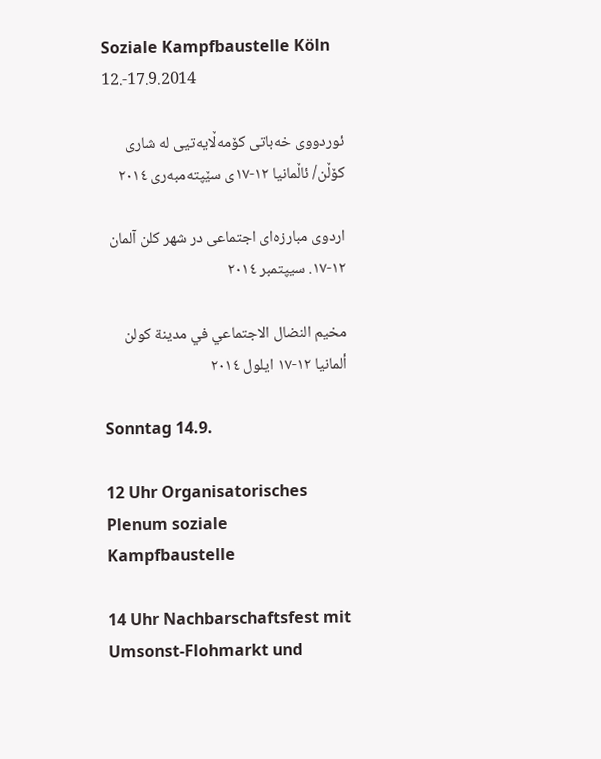Soziale Kampfbaustelle Köln 12.-17.9.2014

ئوردووی خەباتی کۆمەڵایەتیی لە شاری کۆڵن/ ئاڵمانیا ١٢-١٧ی سێپتەمبەری ٢٠١٤

اردوی مبارزەای اجتماعی در شهر کلن آلمان ١٢-١٧. سیپتمبر ٢٠١٤

مخیم النضال الاجتماعي في مدینة کولن ألمانیا ١٢-١٧ ایلول ٢٠١٤

Sonntag 14.9.

12 Uhr Organisatorisches Plenum soziale Kampfbaustelle

14 Uhr Nachbarschaftsfest mit Umsonst-Flohmarkt und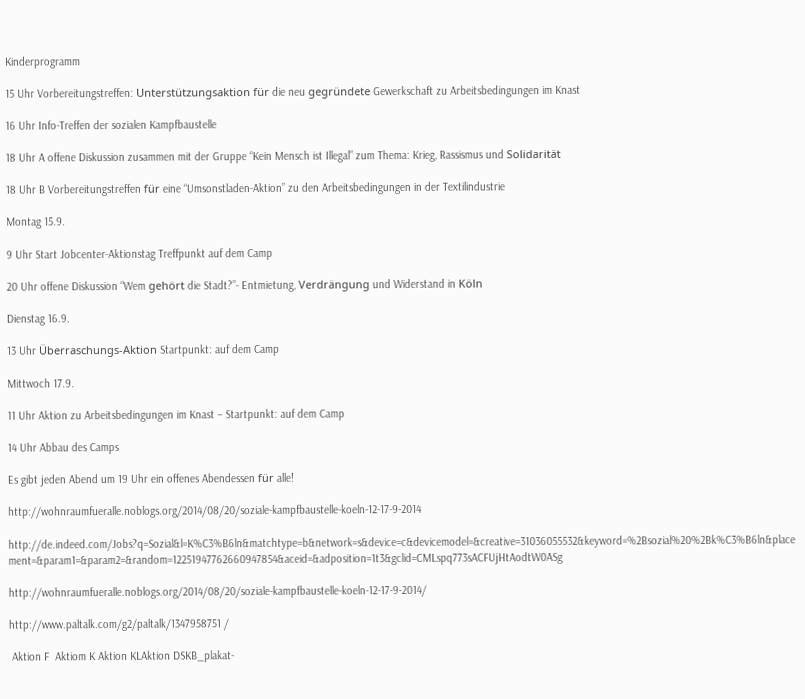Kinderprogramm

15 Uhr Vorbereitungstreffen: Unterstützungsaktion für die neu gegründete Gewerkschaft zu Arbeitsbedingungen im Knast

16 Uhr Info-Treffen der sozialen Kampfbaustelle

18 Uhr A offene Diskussion zusammen mit der Gruppe “Kein Mensch ist Illegal” zum Thema: Krieg, Rassismus und Solidarität

18 Uhr B Vorbereitungstreffen für eine “Umsonstladen-Aktion” zu den Arbeitsbedingungen in der Textilindustrie

Montag 15.9.

9 Uhr Start Jobcenter-Aktionstag Treffpunkt auf dem Camp

20 Uhr offene Diskussion “Wem gehört die Stadt?”- Entmietung, Verdrängung und Widerstand in Köln

Dienstag 16.9.

13 Uhr Überraschungs-Aktion Startpunkt: auf dem Camp

Mittwoch 17.9.

11 Uhr Aktion zu Arbeitsbedingungen im Knast – Startpunkt: auf dem Camp

14 Uhr Abbau des Camps

Es gibt jeden Abend um 19 Uhr ein offenes Abendessen für alle!

http://wohnraumfueralle.noblogs.org/2014/08/20/soziale-kampfbaustelle-koeln-12-17-9-2014

http://de.indeed.com/Jobs?q=Sozial&l=K%C3%B6ln&matchtype=b&network=s&device=c&devicemodel=&creative=31036055532&keyword=%2Bsozial%20%2Bk%C3%B6ln&placement=&param1=&param2=&random=12251947762660947854&aceid=&adposition=1t3&gclid=CMLspq773sACFUjHtAodtW0ASg

http://wohnraumfueralle.noblogs.org/2014/08/20/soziale-kampfbaustelle-koeln-12-17-9-2014/

http://www.paltalk.com/g2/paltalk/1347958751 /

 Aktion F  Aktiom K Aktion KLAktion DSKB_plakat-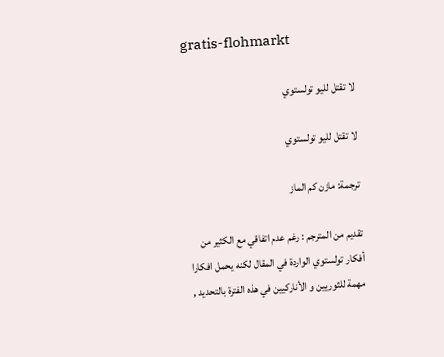gratis-flohmarkt

لا تقتل لليو تولستوي

لا تقتل لليو تولستوي

ترجمة: مازن كم الماز

تقديم من المترجم : رغم عدم اتفاقي مع الكثير من أفكار تولستوي الواردة في المقال لكنه يحمل افكارا مهمة للثوريين و الأناركيين في هذه الفترة بالتحديد ,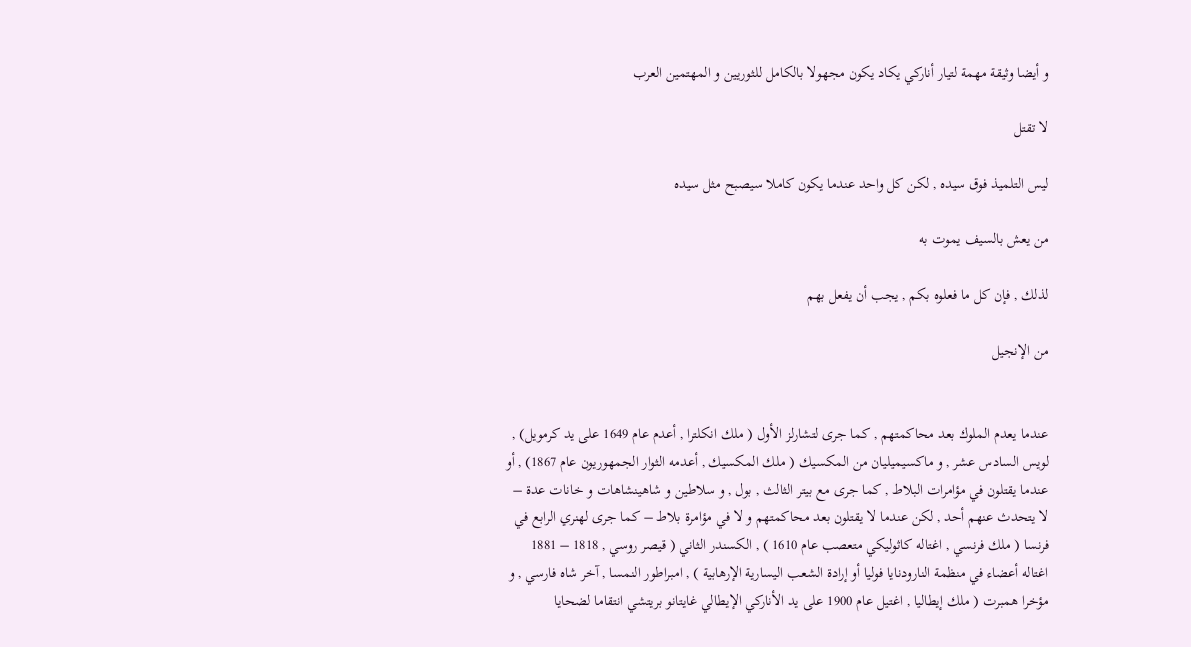و أيضا وثيقة مهمة لتيار أناركي يكاد يكون مجهولا بالكامل للثوريين و المهتمين العرب

لا تقتل

ليس التلميذ فوق سيده , لكن كل واحد عندما يكون كاملا سيصبح مثل سيده

من يعش بالسيف يموت به

لذلك , فإن كل ما فعلوه بكم , يجب أن يفعل بهم

من الإنجيل


عندما يعدم الملوك بعد محاكمتهم , كما جرى لتشارلز الأول ( ملك انكلترا , أعدم عام 1649 على يد كرمويل) , لويس السادس عشر , و ماكسيميليان من المكسيك ( ملك المكسيك , أعدمه الثوار الجمهوريون عام 1867) , أو عندما يقتلون في مؤامرات البلاط , كما جرى مع بيتر الثالث , بول , و سلاطين و شاهينشاهات و خانات عدة – لا يتحدث عنهم أحد , لكن عندما لا يقتلون بعد محاكمتهم و لا في مؤامرة بلاط – كما جرى لهنري الرابع في فرنسا ( ملك فرنسي , اغتاله كاثوليكي متعصب عام 1610 ) , الكسندر الثاني ( قيصر روسي , 1818 – 1881 اغتاله أعضاء في منظمة النارودنايا فوليا أو إرادة الشعب اليسارية الإرهابية ) , امبراطور النمسا , آخر شاه فارسي , و مؤخرا همبرت ( ملك إيطاليا , اغتيل عام 1900 على يد الأناركي الإيطالي غايتانو بريتشي انتقاما لضحايا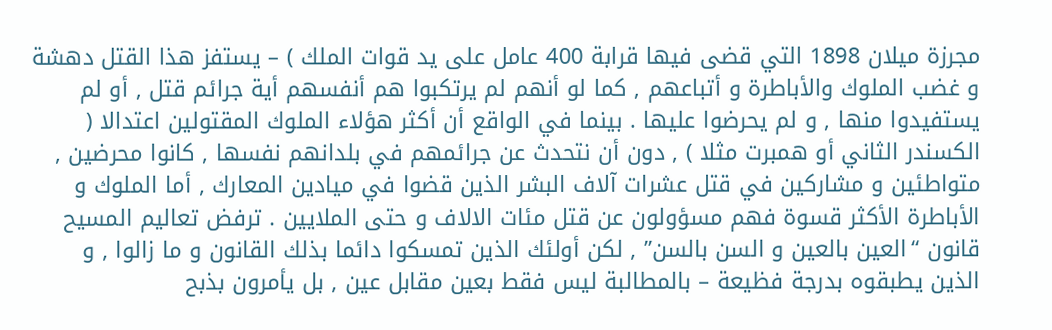مجرزة ميلان 1898 التي قضى فيها قرابة 400 عامل على يد قوات الملك ) – يستفز هذا القتل دهشة و غضب الملوك والأباطرة و أتباعهم , كما لو أنهم لم يرتكبوا هم أنفسهم أية جرائم قتل , أو لم يستفيدوا منها , و لم يحرضوا عليها . بينما في الواقع أن أكثر هؤلاء الملوك المقتولين اعتدالا ( الكسندر الثاني أو همبرت مثلا ) , دون أن نتحدث عن جرائمهم في بلدانهم نفسها , كانوا محرضين , متواطئين و مشاركين في قتل عشرات آلاف البشر الذين قضوا في ميادين المعارك , أما الملوك و الأباطرة الأكثر قسوة فهم مسؤولون عن قتل مئات الالاف و حتى الملايين . ترفض تعاليم المسيح قانون “العين بالعين و السن بالسن” , لكن أولئك الذين تمسكوا دائما بذلك القانون و ما زالوا , و الذين يطبقوه بدرجة فظيعة – بالمطالبة ليس فقط بعين مقابل عين , بل يأمرون بذبح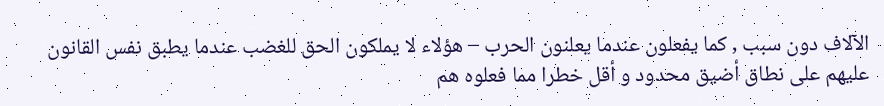الآلاف دون سبب , كما يفعلون عندما يعلنون الحرب – هؤلاء لا يملكون الحق للغضب عندما يطبق نفس القانون عليهم على نطاق أضيق محدود و أقل خطرا مما فعلوه هم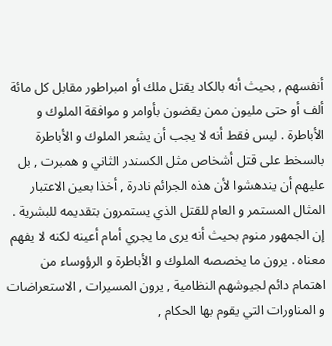أنفسهم , بحيث أنه بالكاد يقتل ملك أو امبراطور مقابل كل مائة ألف أو حتى مليون ممن يقضون بأوامر و موافقة الملوك و الأباطرة . ليس فقط أنه لا يجب أن يشعر الملوك و الأباطرة بالسخط على قتل أشخاص مثل الكسندر الثاني و همبرت , بل عليهم أن يندهشوا لأن هذه الجرائم نادرة , أخذا بعين الاعتبار المثال المستمر و العام للقتل الذي يستمرون بتقديمه للبشرية . إن الجمهور منوم بحيث أنه يرى ما يجري أمام أعينه لكنه لا يفهم معناه . يرون ما يخصصه الملوك و الأباطرة و الرؤوساء من اهتمام دائم لجيوشهم النظامية , يرون المسيرات , الاستعراضات و المناورات التي يقوم بها الحكام ,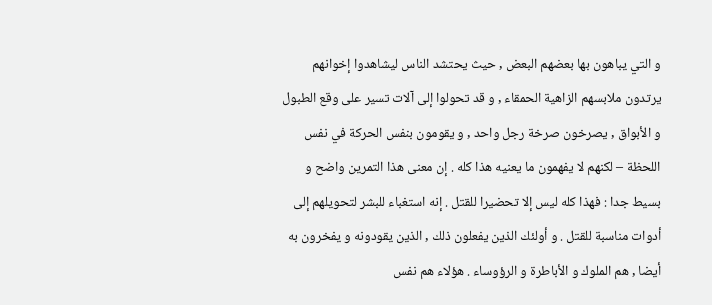و التي يباهون بها بعضهم البعض , حيث يحتشد الناس ليشاهدوا إخوانهم يرتدون ملابسهم الزاهية الحمقاء , و قد تحولوا إلى آلات تسير على وقع الطبول و الأبواق , يصرخون صرخة رجل واحد , و يقومون بنفس الحركة في نفس اللحظة – لكنهم لا يفهمون ما يعنيه هذا كله . إن معنى هذا التمرين واضح و بسيط جدا : فهذا كله ليس إلا تحضيرا للقتل . إنه استغباء للبشر لتحويلهم إلى أدوات مناسبة للقتل . و أولئك الذين يفعلون ذلك , الذين يقودونه و يفخرون به أيضا , هم الملوك و الأباطرة و الرؤوساء . هؤلاء هم نفس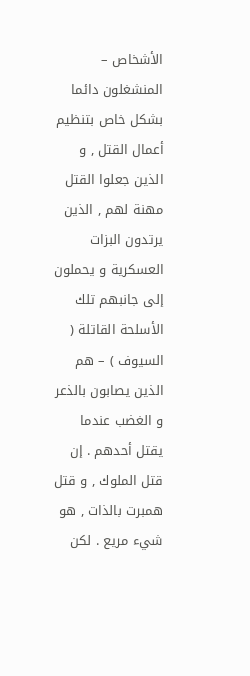الأشخاص – المنشغلون دائما بشكل خاص بتنظيم أعمال القتل , و الذين جعلوا القتل مهنة لهم , الذين يرتدون البزات العسكرية و يحملون إلى جانبهم تلك الأسلحة القاتلة ( السيوف ) – هم الذين يصابون بالذعر و الغضب عندما يقتل أحدهم . إن قتل الملوك , و قتل همبرت بالذات , هو شيء مريع . لكن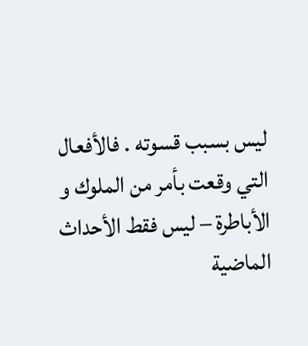ليس بسبب قسوته . فالأفعال التي وقعت بأمر من الملوك و الأباطرة – ليس فقط الأحداث الماضية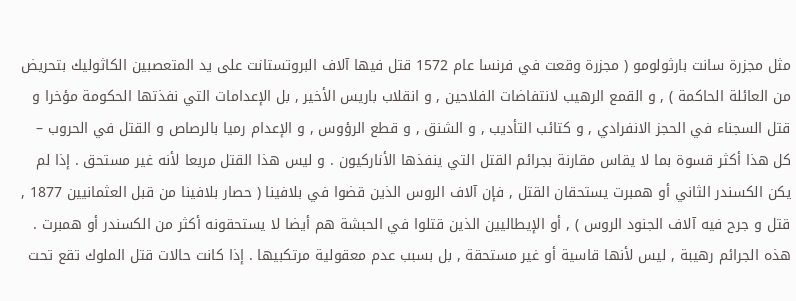مثل مجزرة سانت بارثولومو ( مجزرة وقعت في فرنسا عام 1572 قتل فيها آلاف البروتستانت على يد المتعصبين الكاثوليك بتحريض من العائلة الحاكمة ) , و القمع الرهيب لانتفاضات الفلاحين , و انقلاب باريس الأخير , بل الإعدامات التي نفذتها الحكومة مؤخرا و قتل السجناء في الحجز الانفرادي , و كتائب التأديب , و الشنق , و قطع الرؤوس , و الإعدام رميا بالرصاص و القتل في الحروب – كل هذا أكثر قسوة بما لا يقاس مقارنة بجرائم القتل التي ينفذها الأناركيون . و ليس هذا القتل مريعا لأنه غير مستحق . إذا لم يكن الكسندر الثاني أو همبرت يستحقان القتل , فإن آلاف الروس الذين قضوا في بلافينا ( حصار بلافينا من قبل العثمانيين 1877 , قتل و جرح فيه آلاف الجنود الروس ) , أو الإيطاليين الذين قتلوا في الحبشة هم أيضا لا يستحقونه أكثر من الكسندر أو همبرت . هذه الجرائم رهيبة , ليس لأنها قاسية أو غير مستحقة , بل بسبب عدم معقولية مرتكبيها . إذا كانت حالات قتل الملوك تقع تحت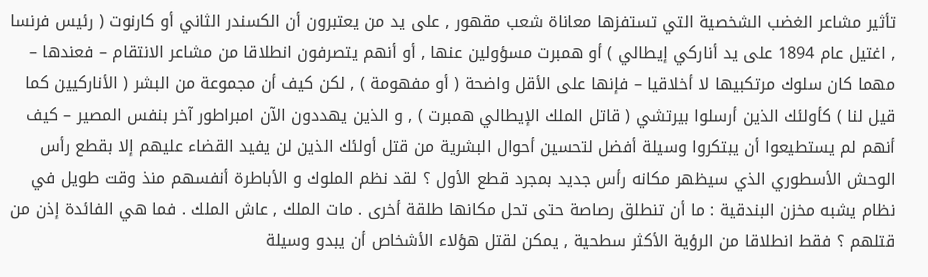تأثير مشاعر الغضب الشخصية التي تستفزها معاناة شعب مقهور , على يد من يعتبرون أن الكسندر الثاني أو كارنوت ( رئيس فرنسا , اغتيل عام 1894 على يد أناركي إيطالي ) أو همبرت مسؤولين عنها , أو أنهم يتصرفون انطلاقا من مشاعر الانتقام – فعندها – مهما كان سلوك مرتكبيها لا أخلاقيا – فإنها على الأقل واضحة ( أو مفهومة ) , لكن كيف أن مجموعة من البشر ( الأناركيين كما قيل لنا ) كأولئك الذين أرسلوا بيرتشي ( قاتل الملك الإيطالي همبرت ) , و الذين يهددون الآن امبراطور آخر بنفس المصير – كيف أنهم لم يستطيعوا أن يبتكروا وسيلة أفضل لتحسين أحوال البشرية من قتل أولئك الذين لن يفيد القضاء عليهم إلا بقطع رأس الوحش الأسطوري الذي سيظهر مكانه رأس جديد بمجرد قطع الأول ؟ لقد نظم الملوك و الأباطرة أنفسهم منذ وقت طويل في نظام يشبه مخزن البندقية : ما أن تنطلق رصاصة حتى تحل مكانها طلقة أخرى . مات الملك , عاش الملك . فما هي الفائدة إذن من قتلهم ؟ فقط انطلاقا من الرؤية الأكثر سطحية , يمكن لقتل هؤلاء الأشخاص أن يبدو وسيلة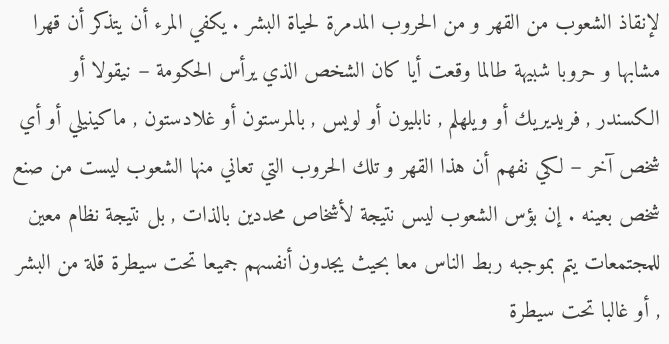لإنقاذ الشعوب من القهر و من الحروب المدمرة لحياة البشر . يكفي المرء أن يتذكر أن قهرا مشابها و حروبا شبيهة طالما وقعت أيا كان الشخص الذي يرأس الحكومة – نيقولا أو الكسندر , فريديريك أو ويلهلم , نابليون أو لويس , بالمرستون أو غلادستون , ماكينيلي أو أي شخص آخر – لكي نفهم أن هذا القهر و تلك الحروب التي تعاني منها الشعوب ليست من صنع شخص بعينه . إن بؤس الشعوب ليس نتيجة لأشخاص محددين بالذات , بل نتيجة نظام معين للمجتمعات يتم بموجبه ربط الناس معا بحيث يجدون أنفسهم جميعا تحت سيطرة قلة من البشر , أو غالبا تحت سيطرة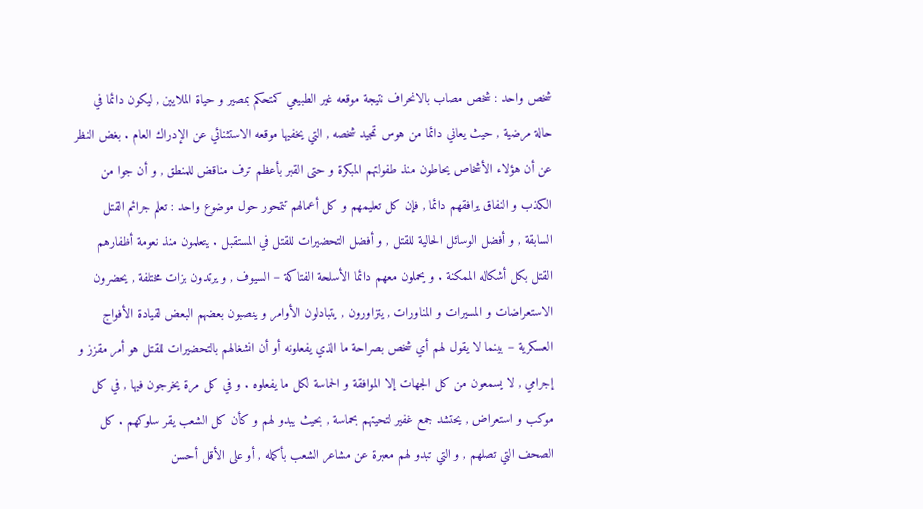شخص واحد : شخص مصاب بالانحراف نتيجة موقعه غير الطبيعي كمتحكم بمصير و حياة الملايين , ليكون دائما في حالة مرضية , حيث يعاني دائما من هوس تمجيد شخصه , التي يخفيها موقعه الاستثنائي عن الإدراك العام . بغض النظر عن أن هؤلاء الأشخاص يحاطون منذ طفولتهم المبكرة و حتى القبر بأعظم ترف مناقض للمنطق , و أن جوا من الكذب و النفاق يرافقهم دائما , فإن كل تعليمهم و كل أعمالهم تتمحور حول موضوع واحد : تعلم جرائم القتل السابقة , و أفضل الوسائل الحالية للقتل , و أفضل التحضيرات للقتل في المستقبل . يتعلمون منذ نعومة أظفارهم القتل بكل أشكاله الممكنة . و يحملون معهم دائما الأسلحة الفتاكة – السيوف , و يرتدون بزات مختلفة , يحضرون الاستعراضات و المسيرات و المناورات , يتزاورون , يتبادلون الأوامر و ينصبون بعضهم البعض لقيادة الأفواج العسكرية – بينما لا يقول لهم أي شخص بصراحة ما الذي يفعلونه أو أن انشغالهم بالتحضيرات للقتل هو أمر مقزز و إجرامي , لا يسمعون من كل الجهات إلا الموافقة و الحماسة لكل ما يفعلوه . و في كل مرة يخرجون فيها , في كل موكب و استعراض , يحتشد جمع غفير لتحيتهم بحماسة , بحيث يبدو لهم و كأن كل الشعب يقر سلوكهم . كل الصحف التي تصلهم , و التي تبدو لهم معبرة عن مشاعر الشعب بأكمله , أو على الأقل أحسن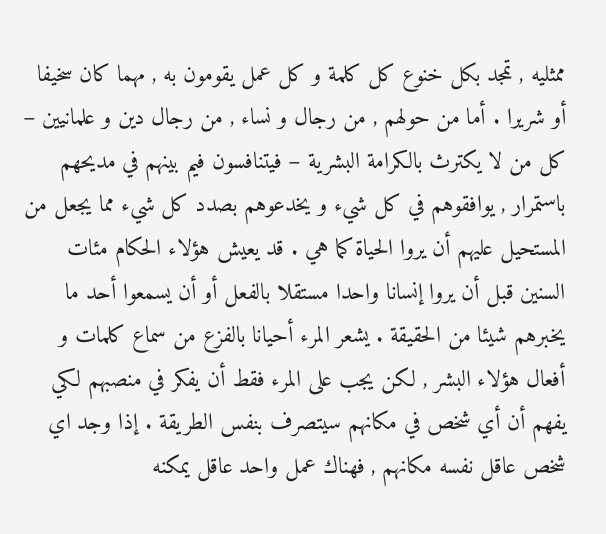ممثليه , تمجد بكل خنوع كل كلمة و كل عمل يقومون به , مهما كان سخيفا أو شريرا . أما من حولهم , من رجال و نساء , من رجال دين و علمانيين – كل من لا يكترث بالكرامة البشرية – فيتنافسون فيم بينهم في مديحهم باستمرار , يوافقوهم في كل شيء و يخدعوهم بصدد كل شيء مما يجعل من المستحيل عليهم أن يروا الحياة كما هي . قد يعيش هؤلاء الحكام مئات السنين قبل أن يروا إنسانا واحدا مستقلا بالفعل أو أن يسمعوا أحد ما يخبرهم شيئا من الحقيقة . يشعر المرء أحيانا بالفزع من سماع كلمات و أفعال هؤلاء البشر , لكن يجب على المرء فقط أن يفكر في منصبهم لكي يفهم أن أي شخص في مكانهم سيتصرف بنفس الطريقة . إذا وجد اي شخص عاقل نفسه مكانهم , فهناك عمل واحد عاقل يمكنه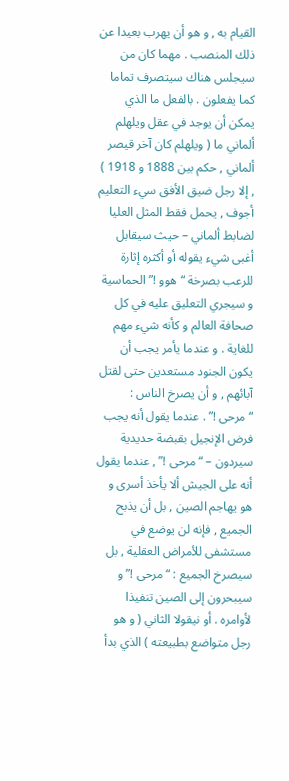القيام به , و هو أن يهرب بعيدا عن ذلك المنصب . مهما كان من سيجلس هناك سيتصرف تماما كما يفعلون . بالفعل ما الذي يمكن أن يوجد في عقل ويلهلم ألماني ما ( ويلهلم كان آخر قيصر ألماني , حكم بين 1888 و 1918 ) , إلا رجل ضيق الأفق سيء التعليم أجوف , يحمل فقط المثل العليا لضابط ألماني – حيث سيقابل أغبى شيء يقوله أو أكثره إثارة للرعب بصرخة “هوو !” الحماسية و سيجري التعليق عليه في كل صحافة العالم و كأنه شيء مهم للغاية . و عندما يأمر يجب أن يكون الجنود مستعدين حتى لقتل آبائهم , و أن يصرخ الناس : “مرحى !” . عندما يقول أنه يجب فرض الإنجيل بقبضة حديدية سيردون – “مرحى !” , عندما يقول أنه على الجيش ألا يأخذ أسرى و هو يهاجم الصين , بل أن يذبح الجميع , فإنه لن يوضع في مستشفى للأمراض العقلية , بل سيصرخ الجميع : “مرحى !” و سيبحرون إلى الصين تنفيذا لأوامره . أو نيقولا الثاني ( و هو رجل متواضع بطبيعته ) الذي بدأ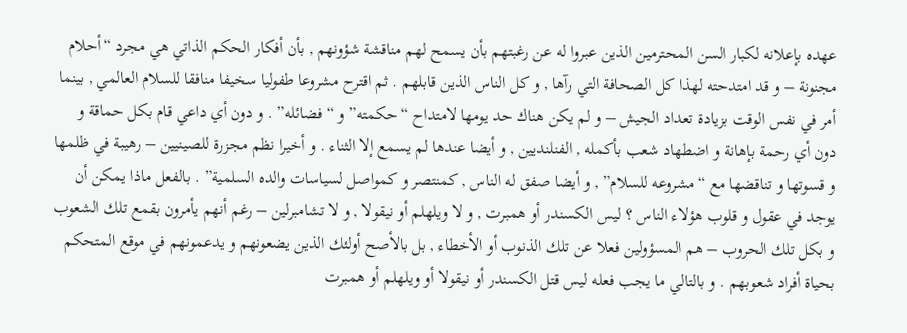عهده بإعلانه لكبار السن المحترمين الذين عبروا له عن رغبتهم بأن يسمح لهم مناقشة شؤونهم , بأن أفكار الحكم الذاتي هي مجرد “أحلام مجنونة – و قد امتدحته لهذا كل الصحافة التي رآها , و كل الناس الذين قابلهم . ثم اقترح مشروعا طفوليا سخيفا منافقا للسلام العالمي , بينما أمر في نفس الوقت بزيادة تعداد الجيش – و لم يكن هناك حد يومها لامتداح “حكمته” و “فضائله” . و دون أي داعي قام بكل حماقة و دون أي رحمة بإهانة و اضطهاد شعب بأكمله , الفنلنديين , و أيضا عندها لم يسمع إلا الثناء . و أخيرا نظم مجزرة للصينيين – رهيبة في ظلمها و قسوتها و تناقضها مع “مشروعه للسلام” , و أيضا صفق له الناس , كمنتصر و كمواصل لسياسات والده السلمية” . بالفعل ماذا يمكن أن يوجد في عقول و قلوب هؤلاء الناس ؟ ليس الكسندر أو همبرت , و لا ويلهلم أو نيقولا , و لا تشامبرلين – رغم أنهم يأمرون بقمع تلك الشعوب و بكل تلك الحروب – هم المسؤولين فعلا عن تلك الذنوب أو الأخطاء , بل بالأصح أولئك الذين يضعونهم و يدعمونهم في موقع المتحكم بحياة أفراد شعوبهم . و بالتالي ما يجب فعله ليس قتل الكسندر أو نيقولا أو ويلهلم أو همبرت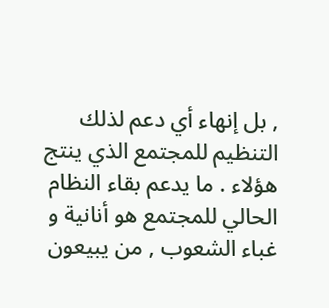, بل إنهاء أي دعم لذلك التنظيم للمجتمع الذي ينتج هؤلاء . ما يدعم بقاء النظام الحالي للمجتمع هو أنانية و غباء الشعوب , من يبيعون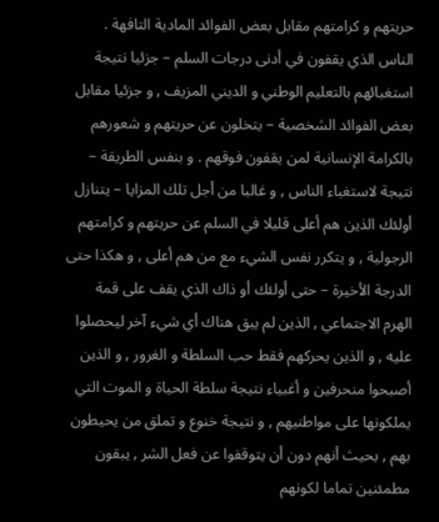حريتهم و كرامتهم مقابل بعض الفوائد المادية التافهة . الناس الذي يقفون في أدنى درجات السلم – جزئيا نتيجة استغبائهم بالتعليم الوطني و الديني المزيف , و جزئيا مقابل بعض الفوائد الشخصية – يتخلون عن حريتهم و شعورهم بالكرامة الإنسانية لمن يقفون فوقهم . و بنفس الطريقة – نتيجة لاستغباء الناس , و غالبا من أجل تلك المزايا – يتنازل أولئك الذين هم أعلى قليلا في السلم عن حريتهم و كرامتهم الرجولية , و يتكرر نفس الشيء مع من هم أعلى , و هكذا حتى الدرجة الأخيرة – حتى أولئك أو ذاك الذي يقف على قمة الهرم الاجتماعي , الذين لم يبق هناك أي شيء آخر ليحصلوا عليه , و الذين يحركهم فقط حب السلطة و الغرور , و الذين أصبحوا منحرفين و أغبياء نتيجة سلطة الحياة و الموت التي يملكونها على مواطنيهم , و نتيجة خنوع و تملق من يحيطون بهم , بحيث أنهم دون أن يتوقفوا عن فعل الشر , يبقون مطمئنين تماما لكونهم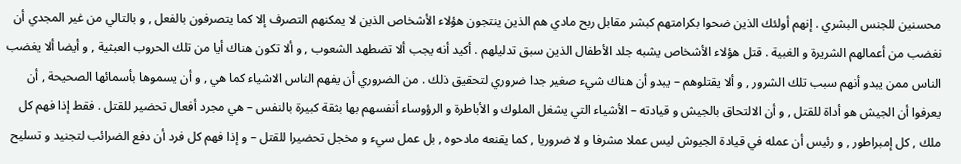محسنين للجنس البشري . إنهم أولئك الذين ضحوا بكرامتهم كبشر مقابل ربح مادي هم الذين ينتجون هؤلاء الأشخاص الذين لا يمكنهم التصرف إلا كما يتصرفون بالفعل , و بالتالي من غير المجدي أن نغضب من أعمالهم الشريرة و الغبية . قتل هؤلاء الأشخاص يشبه جلد الأطفال الذين سبق تدليلهم . أكيد أنه يجب ألا تضطهد الشعوب , و ألا تكون هناك أيا من تلك الحروب العبثية , و أيضا ألا يغضب الناس ممن يبدو أنهم سبب تلك الشرور , و ألا يقتلوهم – يبدو أن هناك شيء صغير جدا ضروري لتحقيق ذلك . من الضروري أن يفهم الناس الاشياء كما هي , و أن يسموها بأسمائها الصحيحة , أن يعرفوا أن الجيش هو أداة للقتل , و أن الالتحاق بالجيش و قيادته – الأشياء التي يشغل الملوك و الأباطرة و الرؤوساء أنفسهم بها بثقة كبيرة بالنفس – هي مجرد أفعال تحضير للقتل . فقط إذا فهم كل ملك , كل إمبراطور , و رئيس أن عمله في قيادة الجيوش ليس عملا مشرفا و لا ضروريا , كما يقنعه مادحوه , بل عمل سيء و مخجل تحضيرا للقتل – و إذا فهم كل فرد أن دفع الضرائب لتجنيد و تسليح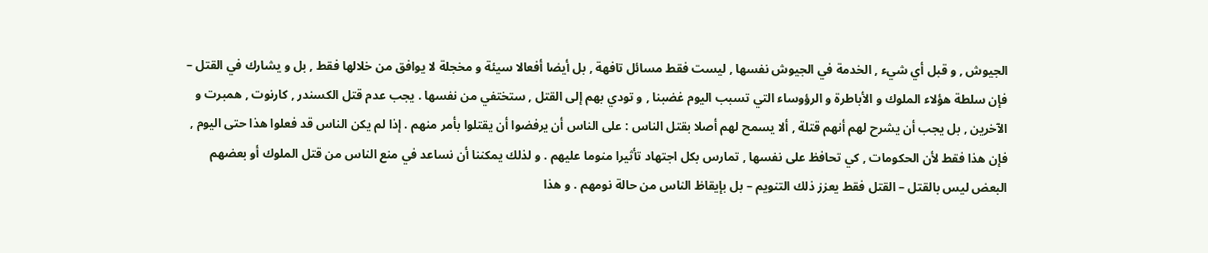الجيوش , و قبل أي شيء , الخدمة في الجيوش نفسها , ليست فقط مسائل تافهة , بل أيضا أفعالا سيئة و مخجلة لا يوافق من خلالها فقط , بل و يشارك في القتل – فإن سلطة هؤلاء الملوك و الأباطرة و الرؤوساء التي تسبب اليوم غضبنا , و تودي بهم إلى القتل , ستختفي من نفسها . يجب عدم قتل الكسندر , كارنوت , همبرت و الآخرين , بل يجب أن يشرح لهم أنهم قتلة , ألا يسمح لهم أصلا بقتل الناس : على الناس أن يرفضوا أن يقتلوا بأمر منهم . إذا لم يكن الناس قد فعلوا هذا حتى اليوم , فإن هذا فقط لأن الحكومات , كي تحافظ على نفسها , تمارس بكل اجتهاد تأثيرا منوما عليهم . و لذلك يمكننا أن نساعد في منع الناس من قتل الملوك أو بعضهم البعض ليس بالقتل – القتل فقط يعزز ذلك التنويم – بل بإيقاظ الناس من حالة نومهم . و هذا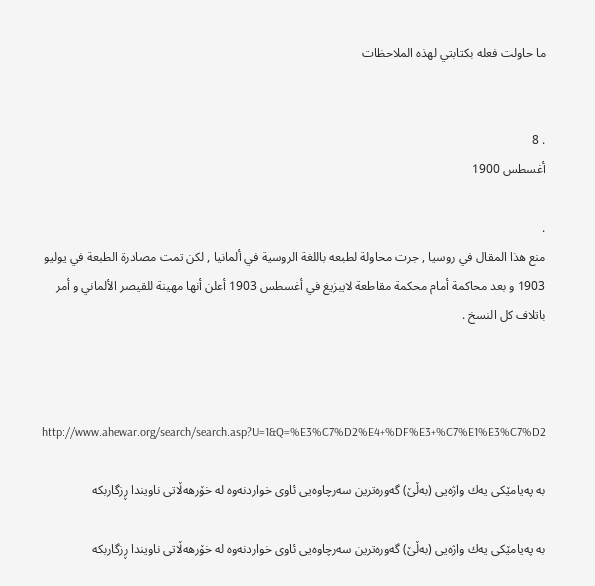ما حاولت فعله بكتابتي لهذه الملاحظات


. 8
أغسطس 1900

.
منع هذا المقال في روسيا , جرت محاولة لطبعه باللغة الروسية في ألمانيا , لكن تمت مصادرة الطبعة في يوليو 1903 و بعد محاكمة أمام محكمة مقاطعة لايبزيغ في أغسطس 1903 أعلن أنها مهينة للقيصر الألماني و أمر باتلاف كل النسخ .



http://www.ahewar.org/search/search.asp?U=1&Q=%E3%C7%D2%E4+%DF%E3+%C7%E1%E3%C7%D2

بە پەیامێکی یەك واژەیی (بەڵێ) گەورەترین سەرچاوەیی ئاوی خواردنەوە لە خۆرهەڵاتی ناویندا ڕزگاربکە

بە پەیامێکی یەك واژەیی (بەڵێ) گەورەترین سەرچاوەیی ئاوی خواردنەوە لە خۆرهەڵاتی ناویندا ڕزگاربکە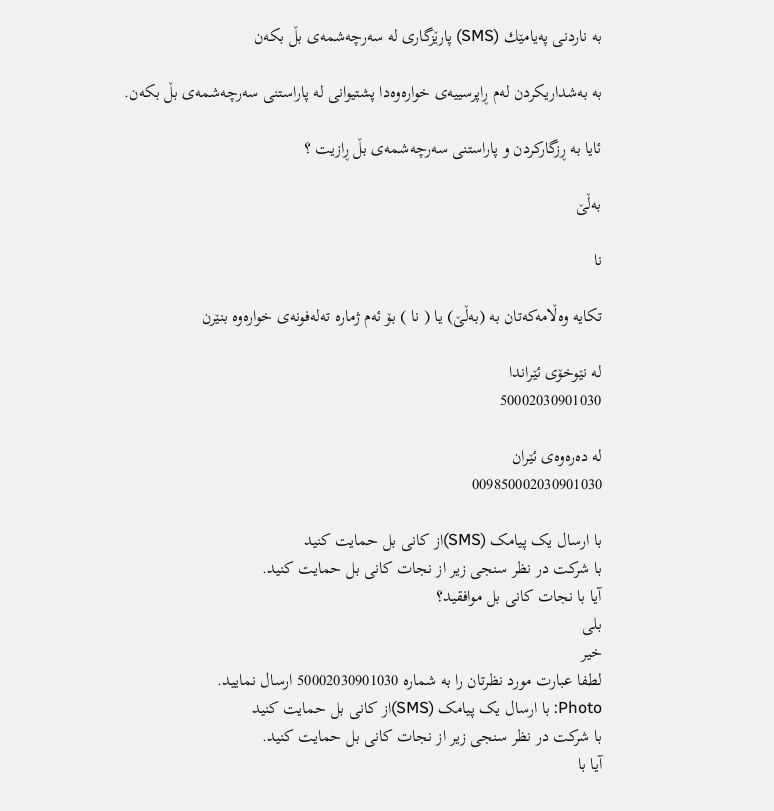بە ناردنی پەیامێك (SMS) پارێزگاری لە سەرچەشمەی بڵ بکەن

بە بەشداریکردن لەم ڕاپرسییەی خوارەوەدا پشتیوانی لە پاراستنی سەرچەشمەی بڵ بکەن.

ئایا بە ڕزگارکردن و پاراستنی سەرچەشمەی بڵ ڕازیت ؟

بەڵێ

نا

تکایە وەڵامەکەتان بە (بەڵێ) یا ( نا ) بۆ ئەم ژمارە تەلەفونەی خوارەوە بنێرن

لە نێوخۆی ئێراندا
50002030901030

لە دەرەوەی ئێران
009850002030901030

با ارسال یک پیامک (SMS)از کانی بل حمایت کنید
با شرکت در نظر سنجی زیر از نجات کانی بل حمایت کنید.
آیا با نجات کانی بل موافقید؟
بلی
خیر
لطفا عبارت مورد نظرتان را به شماره 50002030901030 ارسال نمایید.
Photo: با ارسال یک پیامک (SMS)از کانی بل حمایت کنید
با شرکت در نظر سنجی زیر از نجات کانی بل حمایت کنید.
آیا با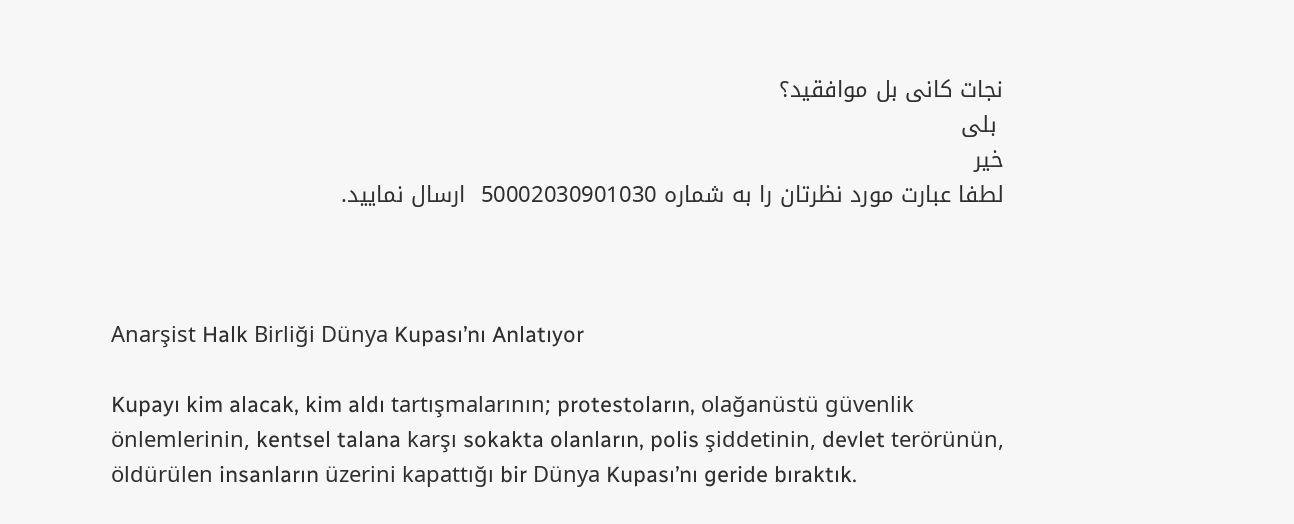نجات کانی بل موافقید؟
 بلی
خیر
لطفا عبارت مورد نظرتان را به شماره 50002030901030  ارسال نمایید.



Anarşist Halk Birliği Dünya Kupası’nı Anlatıyor

Kupayı kim alacak, kim aldı tartışmalarının; protestoların, olağanüstü güvenlik önlemlerinin, kentsel talana karşı sokakta olanların, polis şiddetinin, devlet terörünün, öldürülen insanların üzerini kapattığı bir Dünya Kupası’nı geride bıraktık.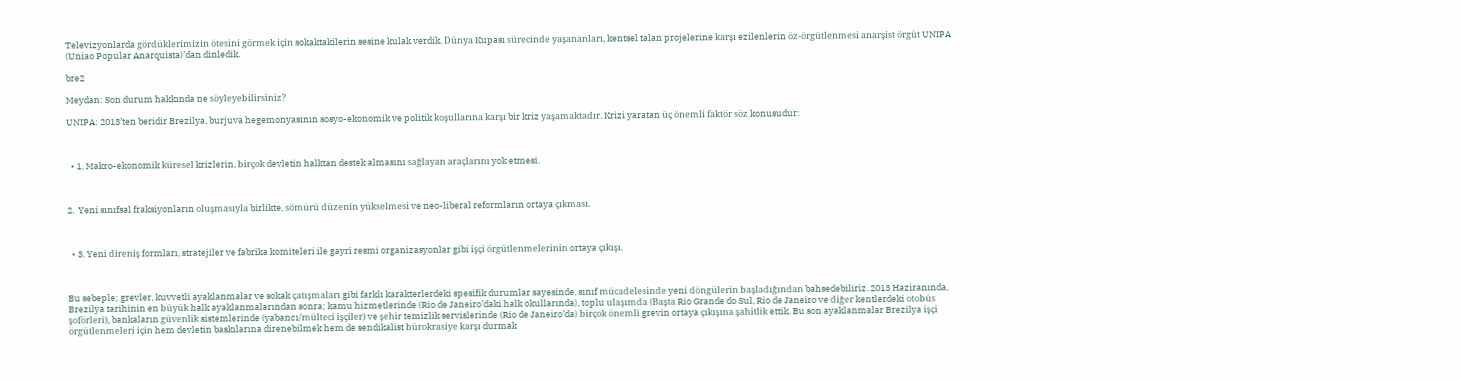Televizyonlarda gördüklerimizin ötesini görmek için sokaktakilerin sesine kulak verdik. Dünya Kupası sürecinde yaşananları, kentsel talan projelerine karşı ezilenlerin öz-örgütlenmesi anarşist örgüt UNIPA (Uniao Popular Anarquista)’dan dinledik.

bre2

Meydan: Son durum hakkında ne söyleyebilirsiniz?

UNIPA: 2013’ten beridir Brezilya, burjuva hegemonyasının sosyo-ekonomik ve politik koşullarına karşı bir kriz yaşamaktadır. Krizi yaratan üç önemli faktör söz konusudur:



  • 1. Makro-ekonomik küresel krizlerin, birçok devletin halktan destek almasını sağlayan araçlarını yok etmesi.



2.  Yeni sınıfsal fraksiyonların oluşmasıyla birlikte, sömürü düzenin yükselmesi ve neo-liberal reformların ortaya çıkması.



  • 3. Yeni direniş formları, stratejiler ve fabrika komiteleri ile gayri resmi organizasyonlar gibi işçi örgütlenmelerinin ortaya çıkışı.



Bu sebeple; grevler, kuvvetli ayaklanmalar ve sokak çatışmaları gibi farklı karakterlerdeki spesifik durumlar sayesinde, sınıf mücadelesinde yeni döngülerin başladığından bahsedebiliriz. 2013 Haziranında, Brezilya tarihinin en büyük halk ayaklanmalarından sonra; kamu hizmetlerinde (Rio de Janeiro’daki halk okullarında), toplu ulaşımda (Başta Rio Grande do Sul, Rio de Janeiro ve diğer kentlerdeki otobüs şoförleri), bankaların güvenlik sistemlerinde (yabancı/mülteci işçiler) ve şehir temizlik servislerinde (Rio de Janeiro’da) birçok önemli grevin ortaya çıkışına şahitlik ettik. Bu son ayaklanmalar Brezilya işçi örgütlenmeleri için hem devletin baskılarına direnebilmek hem de sendikalist bürokrasiye karşı durmak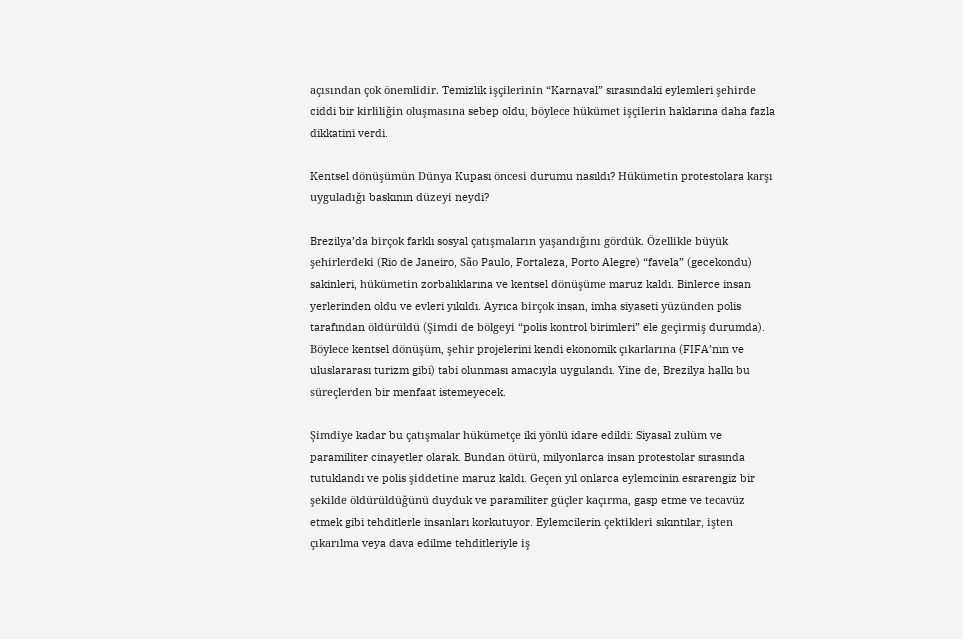açısından çok önemlidir. Temizlik işçilerinin “Karnaval” sırasındaki eylemleri şehirde ciddi bir kirliliğin oluşmasına sebep oldu, böylece hükümet işçilerin haklarına daha fazla dikkatini verdi.

Kentsel dönüşümün Dünya Kupası öncesi durumu nasıldı? Hükümetin protestolara karşı uyguladığı baskının düzeyi neydi?

Brezilya’da birçok farklı sosyal çatışmaların yaşandığını gördük. Özellikle büyük şehirlerdeki (Rio de Janeiro, São Paulo, Fortaleza, Porto Alegre) “favela” (gecekondu) sakinleri, hükümetin zorbalıklarına ve kentsel dönüşüme maruz kaldı. Binlerce insan yerlerinden oldu ve evleri yıkıldı. Ayrıca birçok insan, imha siyaseti yüzünden polis tarafından öldürüldü (Şimdi de bölgeyi “polis kontrol birimleri” ele geçirmiş durumda). Böylece kentsel dönüşüm, şehir projelerini kendi ekonomik çıkarlarına (FIFA’nın ve uluslararası turizm gibi) tabi olunması amacıyla uygulandı. Yine de, Brezilya halkı bu süreçlerden bir menfaat istemeyecek.

Şimdiye kadar bu çatışmalar hükümetçe iki yönlü idare edildi: Siyasal zulüm ve paramiliter cinayetler olarak. Bundan ötürü, milyonlarca insan protestolar sırasında tutuklandı ve polis şiddetine maruz kaldı. Geçen yıl onlarca eylemcinin esrarengiz bir şekilde öldürüldüğünü duyduk ve paramiliter güçler kaçırma, gasp etme ve tecavüz etmek gibi tehditlerle insanları korkutuyor. Eylemcilerin çektikleri sıkıntılar, işten çıkarılma veya dava edilme tehditleriyle iş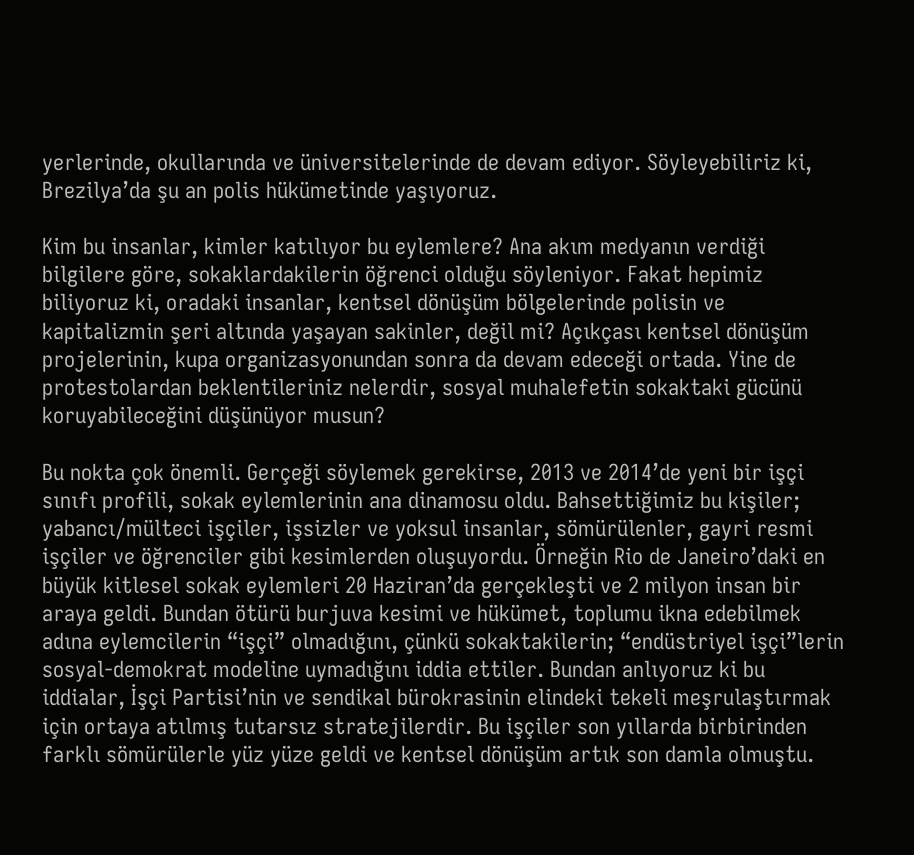yerlerinde, okullarında ve üniversitelerinde de devam ediyor. Söyleyebiliriz ki, Brezilya’da şu an polis hükümetinde yaşıyoruz.

Kim bu insanlar, kimler katılıyor bu eylemlere? Ana akım medyanın verdiği bilgilere göre, sokaklardakilerin öğrenci olduğu söyleniyor. Fakat hepimiz biliyoruz ki, oradaki insanlar, kentsel dönüşüm bölgelerinde polisin ve kapitalizmin şeri altında yaşayan sakinler, değil mi? Açıkçası kentsel dönüşüm projelerinin, kupa organizasyonundan sonra da devam edeceği ortada. Yine de protestolardan beklentileriniz nelerdir, sosyal muhalefetin sokaktaki gücünü koruyabileceğini düşünüyor musun?

Bu nokta çok önemli. Gerçeği söylemek gerekirse, 2013 ve 2014’de yeni bir işçi sınıfı profili, sokak eylemlerinin ana dinamosu oldu. Bahsettiğimiz bu kişiler; yabancı/mülteci işçiler, işsizler ve yoksul insanlar, sömürülenler, gayri resmi işçiler ve öğrenciler gibi kesimlerden oluşuyordu. Örneğin Rio de Janeiro’daki en büyük kitlesel sokak eylemleri 20 Haziran’da gerçekleşti ve 2 milyon insan bir araya geldi. Bundan ötürü burjuva kesimi ve hükümet, toplumu ikna edebilmek adına eylemcilerin “işçi” olmadığını, çünkü sokaktakilerin; “endüstriyel işçi”lerin sosyal-demokrat modeline uymadığını iddia ettiler. Bundan anlıyoruz ki bu iddialar, İşçi Partisi’nin ve sendikal bürokrasinin elindeki tekeli meşrulaştırmak için ortaya atılmış tutarsız stratejilerdir. Bu işçiler son yıllarda birbirinden farklı sömürülerle yüz yüze geldi ve kentsel dönüşüm artık son damla olmuştu.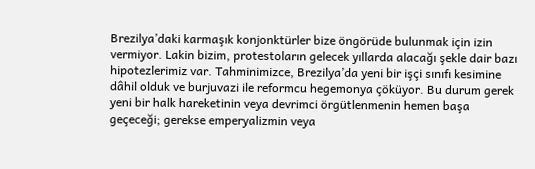Brezilya’daki karmaşık konjonktürler bize öngörüde bulunmak için izin vermiyor. Lakin bizim, protestoların gelecek yıllarda alacağı şekle dair bazı hipotezlerimiz var. Tahminimizce, Brezilya’da yeni bir işçi sınıfı kesimine dâhil olduk ve burjuvazi ile reformcu hegemonya çöküyor. Bu durum gerek yeni bir halk hareketinin veya devrimci örgütlenmenin hemen başa geçeceği; gerekse emperyalizmin veya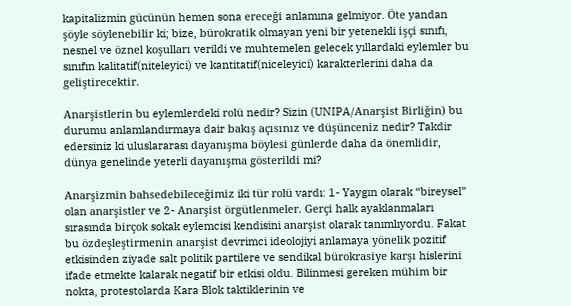kapitalizmin gücünün hemen sona ereceği anlamına gelmiyor. Öte yandan şöyle söylenebilir ki; bize, bürokratik olmayan yeni bir yetenekli işçi sınıfı, nesnel ve öznel koşulları verildi ve muhtemelen gelecek yıllardaki eylemler bu sınıfın kalitatif(niteleyici) ve kantitatif(niceleyici) karakterlerini daha da geliştirecektir.

Anarşistlerin bu eylemlerdeki rolü nedir? Sizin (UNIPA/Anarşist Birliğin) bu durumu anlamlandırmaya dair bakış açısınız ve düşünceniz nedir? Takdir edersiniz ki uluslararası dayanışma böylesi günlerde daha da önemlidir, dünya genelinde yeterli dayanışma gösterildi mi?

Anarşizmin bahsedebileceğimiz iki tür rolü vardı: 1- Yaygın olarak “bireysel” olan anarşistler ve 2- Anarşist örgütlenmeler. Gerçi halk ayaklanmaları sırasında birçok sokak eylemcisi kendisini anarşist olarak tanımlıyordu. Fakat bu özdeşleştirmenin anarşist devrimci ideolojiyi anlamaya yönelik pozitif etkisinden ziyade salt politik partilere ve sendikal bürokrasiye karşı hislerini ifade etmekte kalarak negatif bir etkisi oldu. Bilinmesi gereken mühim bir nokta, protestolarda Kara Blok taktiklerinin ve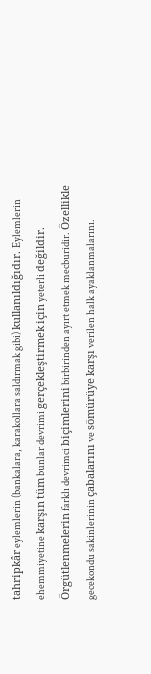tahripkâr eylemlerin (bankalara, karakollara saldırmak gibi) kullanıldığıdır. Eylemlerin ehemmiyetine karşın tüm bunlar devrimi gerçekleştirmek için yeterli değildir. Örgütlenmelerin farklı devrimci biçimlerini birbirinden ayırt etmek mecburidir. Özellikle gecekondu sakinlerinin çabalarını ve sömürüye karşı verilen halk ayaklanmalarını.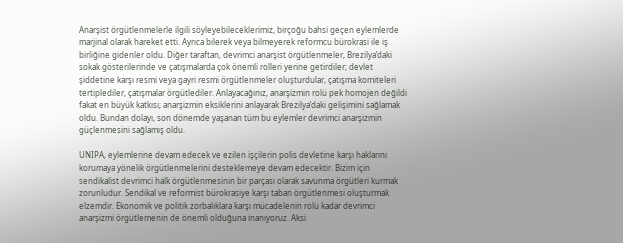Anarşist örgütlenmelerle ilgili söyleyebileceklerimiz, birçoğu bahsi geçen eylemlerde marjinal olarak hareket etti. Ayrıca bilerek veya bilmeyerek reformcu bürokrasi ile iş birliğine gidenler oldu. Diğer taraftan, devrimci anarşist örgütlenmeler, Brezilya’daki sokak gösterilerinde ve çatışmalarda çok önemli rolleri yerine getirdiler; devlet şiddetine karşı resmi veya gayri resmi örgütlenmeler oluşturdular, çatışma komiteleri tertiplediler, çatışmalar örgütlediler. Anlayacağınız, anarşizmin rolü pek homojen değildi fakat en büyük katkısı; anarşizmin eksiklerini anlayarak Brezilya’daki gelişimini sağlamak oldu. Bundan dolayı, son dönemde yaşanan tüm bu eylemler devrimci anarşizmin güçlenmesini sağlamış oldu.

UNIPA, eylemlerine devam edecek ve ezilen işçilerin polis devletine karşı haklarını korumaya yönelik örgütlenmelerini desteklemeye devam edecektir. Bizim için sendikalist devrimci halk örgütlenmesinin bir parçası olarak savunma örgütleri kurmak zorunludur. Sendikal ve reformist bürokrasiye karşı taban örgütlenmesi oluşturmak elzemdir. Ekonomik ve politik zorbalıklara karşı mücadelenin rolü kadar devrimci anarşizmi örgütlemenin de önemli olduğuna inanıyoruz. Aksi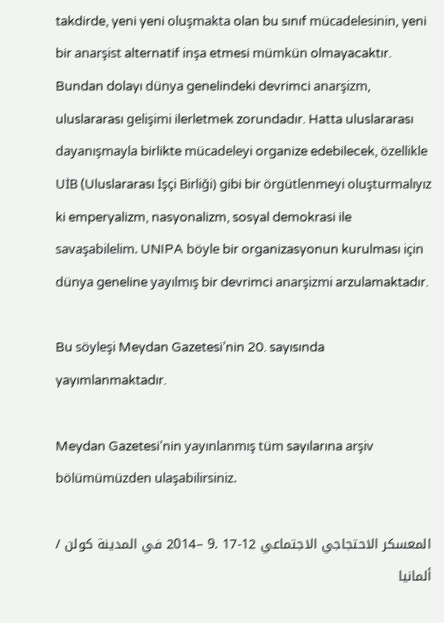takdirde, yeni yeni oluşmakta olan bu sınıf mücadelesinin, yeni bir anarşist alternatif inşa etmesi mümkün olmayacaktır. Bundan dolayı dünya genelindeki devrimci anarşizm, uluslararası gelişimi ilerletmek zorundadır. Hatta uluslararası dayanışmayla birlikte mücadeleyi organize edebilecek, özellikle UİB (Uluslararası İşçi Birliği) gibi bir örgütlenmeyi oluşturmalıyız ki emperyalizm, nasyonalizm, sosyal demokrasi ile savaşabilelim. UNIPA böyle bir organizasyonun kurulması için dünya geneline yayılmış bir devrimci anarşizmi arzulamaktadır.

Bu söyleşi Meydan Gazetesi’nin 20. sayısında yayımlanmaktadır.

Meydan Gazetesi’nin yayınlanmış tüm sayılarına arşiv bölümümüzden ulaşabilirsiniz.

المعسكر الاحتجاجي الاجتماعي 12-17 .9 –2014 في المدینة کولن / ألمانیا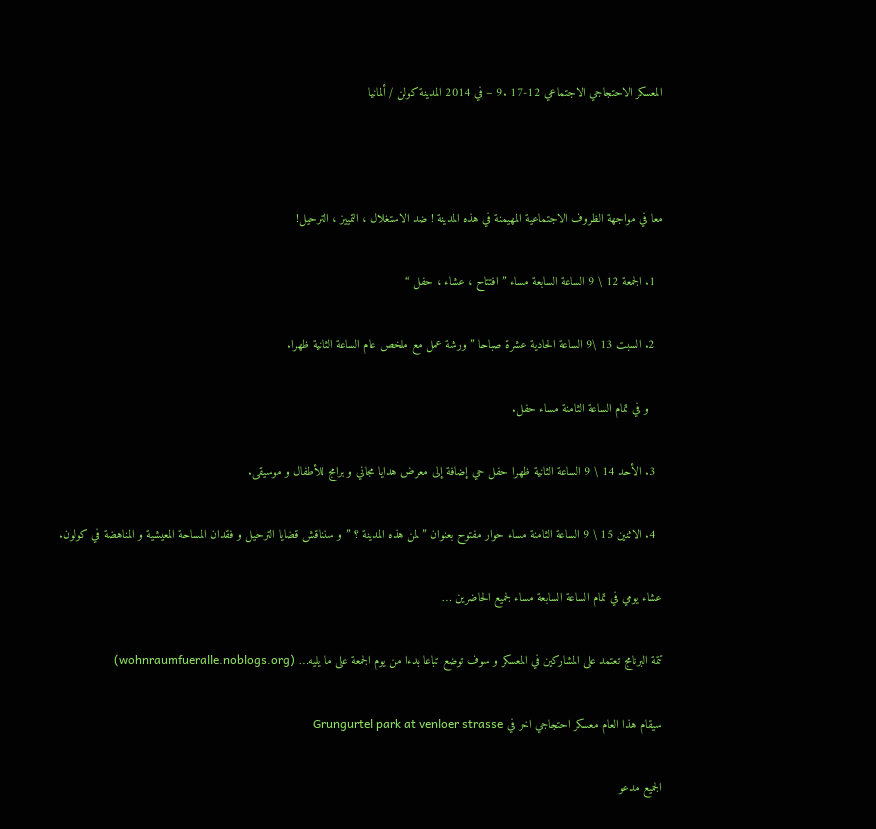المعسكر الاحتجاجي الاجتماعي 12-17 .9 – في 2014 المدینة کولن / ألمانیا



معا في مواجهة الظروف الاجتماعية المهيمنة في هذه المدينة ! ضد الاستغلال ، التمييز ، الترحيل!

  1. الجمعة 12 \ 9 الساعة السابعة مساء ” افتتاح ، عشاء ، حفل “

  2. السبت 13 \9 الساعة الحادية عشرة صباحا ” ورشة عمل مع ملخص عام الساعة الثانية ظهرا.

    و في تمام الساعة الثامنة مساء حفل.

  3. الأحد 14 \ 9 الساعة الثانية ظهرا حفل حي إضافة إلى معرض هدايا مجاني و برامج للأطفال و موسيقى.

  4. الاثنين 15 \ 9 الساعة الثامنة مساء حوار مفتوح بعنوان ” لمن هذه المدينة ؟ ” و سنناقش قضايا الترحيل و فقدان المساحة المعيشية و المناهضة في كولون.

عشاء يومي في تمام الساعة السابعة مساء لجميع الحاضرين …

تتمة البرنامج تعتمد على المشاركين في المعسكر و سوف توضع تباعا بدءا من يوم الجمعة على ما يليه… (wohnraumfueralle.noblogs.org)

سيقام هذا العام معسكر احتجاجي اخر في Grungurtel park at venloer strasse

الجميع مدعو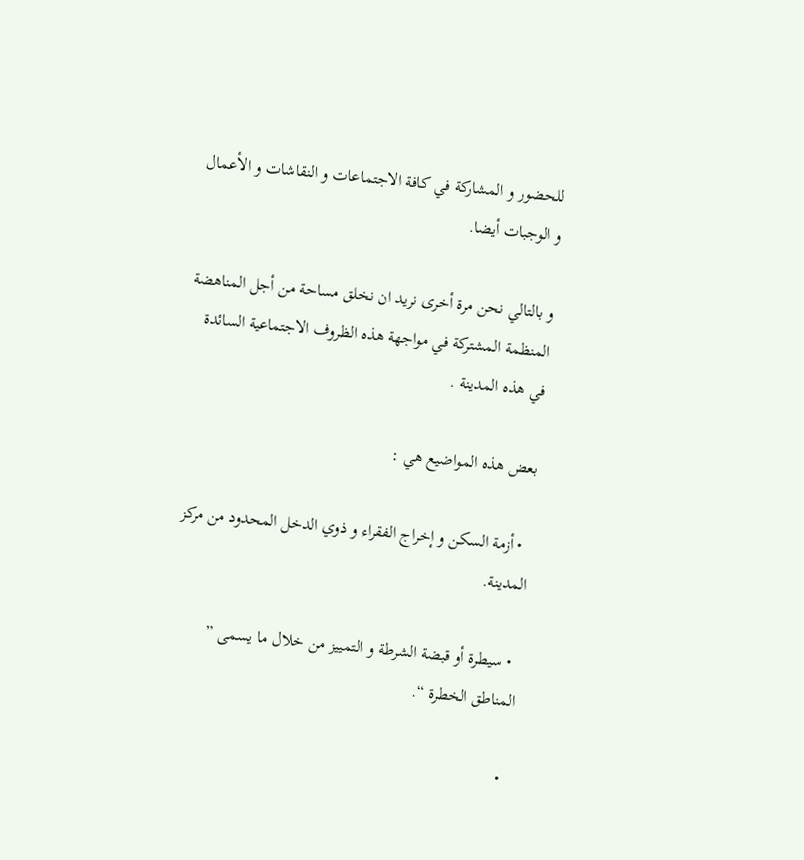للحضور و المشاركة في كافة الاجتماعات و النقاشات و الأعمال و الوجبات أيضا.

و بالتالي نحن مرة أخرى نريد ان نخلق مساحة من أجل المناهضة المنظمة المشتركة في مواجهة هذه الظروف الاجتماعية السائدة في هذه المدينة .

بعض هذه المواضيع هي :

  • أزمة السكن و إخراج الفقراء و ذوي الدخل المحدود من مركز المدينة.

  • سيطرة أو قبضة الشرطة و التمييز من خلال ما يسمى ” المناطق الخطرة “.

  •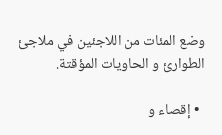وضع المئات من اللاجئين في ملاجئ الطوارئ و الحاويات المؤقتة.

  • إقصاء و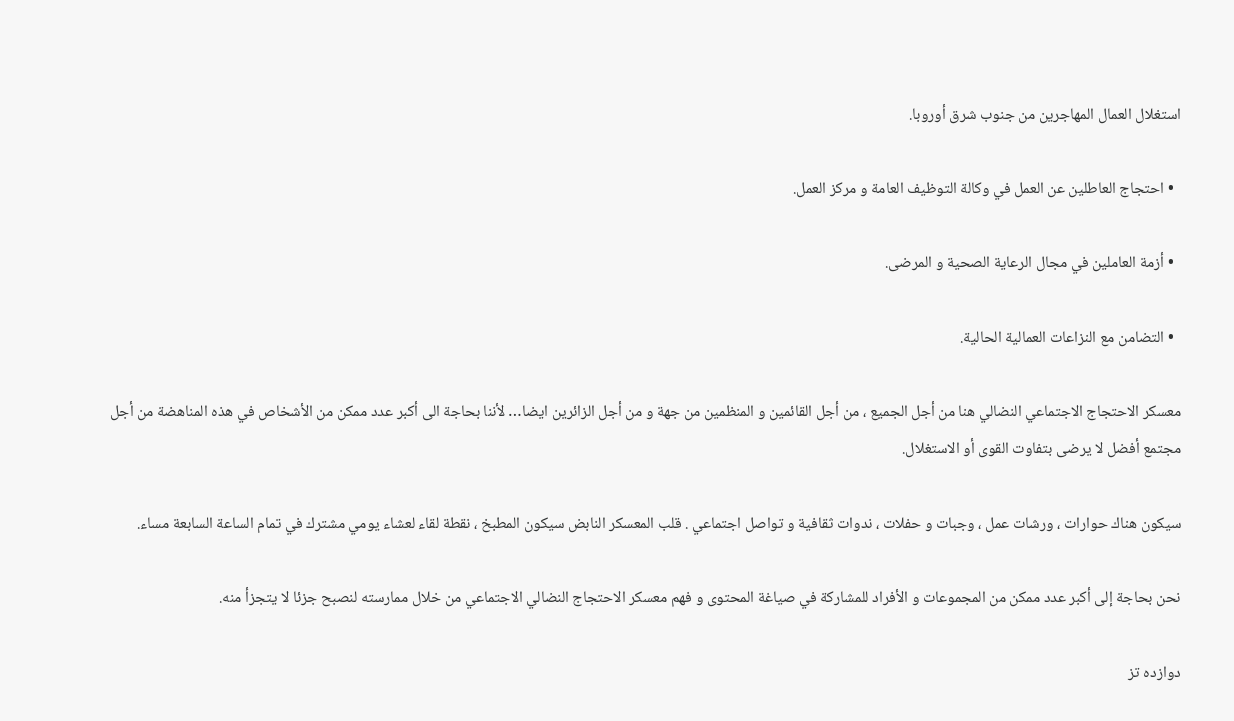استغلال العمال المهاجرين من جنوب شرق أوروبا.

  • احتجاج العاطلين عن العمل في وكالة التوظيف العامة و مركز العمل.

  • أزمة العاملين في مجال الرعاية الصحية و المرضى.

  • التضامن مع النزاعات العمالية الحالية.

معسكر الاحتجاج الاجتماعي النضالي هنا من أجل الجميع ، من أجل القائمين و المنظمين من جهة و من أجل الزائرين ايضا… لأننا بحاجة الى أكبر عدد ممكن من الأشخاص في هذه المناهضة من أجل مجتمع أفضل لا يرضى بتفاوت القوى أو الاستغلال.

سيكون هناك حوارات ، ورشات عمل ، وجبات و حفلات ، ندوات ثقافية و تواصل اجتماعي . قلب المعسكر النابض سيكون المطبخ ، نقطة لقاء لعشاء يومي مشترك في تمام الساعة السابعة مساء.

نحن بحاجة إلى أكبر عدد ممكن من المجموعات و الأفراد للمشاركة في صياغة المحتوى و فهم معسكر الاحتجاج النضالي الاجتماعي من خلال ممارسته لنصبح جزئا لا يتجزأ منه.

دوازده تز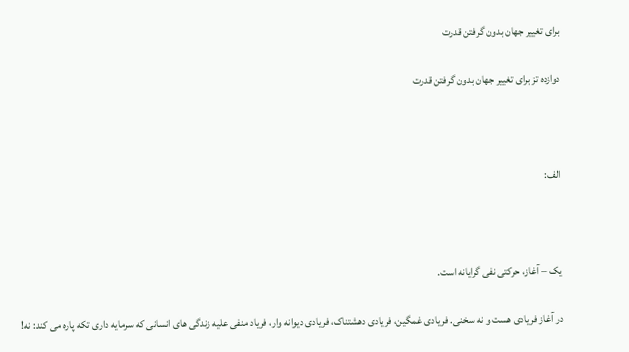برای تغییر جهان بدون گرفتن قدرت

دوازده تز برای تغییر جهان بدون گرفتن قدرت



الف:



یک – آغاز، حرکتی نفی گرایانه است.

در آغاز فریادی هست و نه سخنی. فریادی غمگین، فریادی دهشتناک، فریادی دیوانه وار، فریاد منفی علیه زندگی های انسانی که سرمایه داری تکه پاره می کند: نه!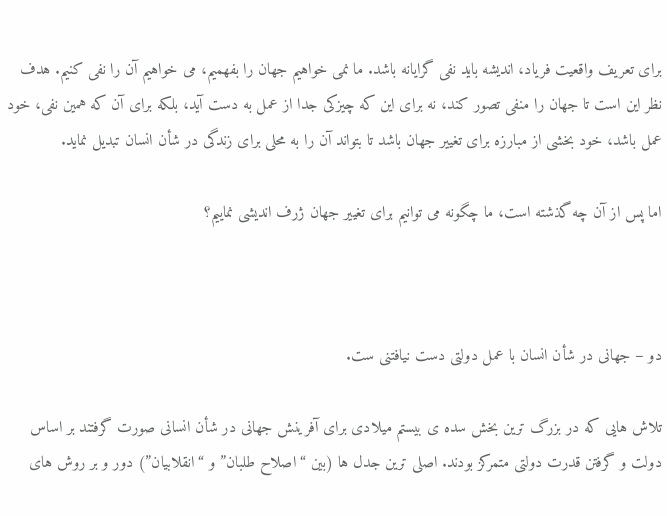برای تعریف واقعیت فریاد، اندیشه باید نفی گرایانه باشد. ما نمی خواهیم جهان را بفهمیم، می خواهیم آن را نفی کنیم. هدف نظر این است تا جهان را منفی تصور کند، نه برای این که چیزکی جدا از عمل به دست آید، بلکه برای آن که همین نفی، خود عمل باشد، خود بخشی از مبارزه برای تغییر جهان باشد تا بتواند آن را به محلی برای زندگی در شأن انسان تبدیل نماید.

اما پس از آن چه گذشته است، ما چگونه می توانیم برای تغییر جهان ژرف اندیشی نماییم؟



دو – جهانی در شأن انسان با عمل دولتی دست نیافتنی ست.

تلاش هایی که در بزرگ ترین بخش سده ی بیستم میلادی برای آفرینش جهانی در شأن انسانی صورت گرفتند بر اساس دولت و گرفتن قدرت دولتی متمرکز بودند. اصلی ترین جدل ها (بین “اصلاح طلبان” و “انقلابیان”) دور و بر روش های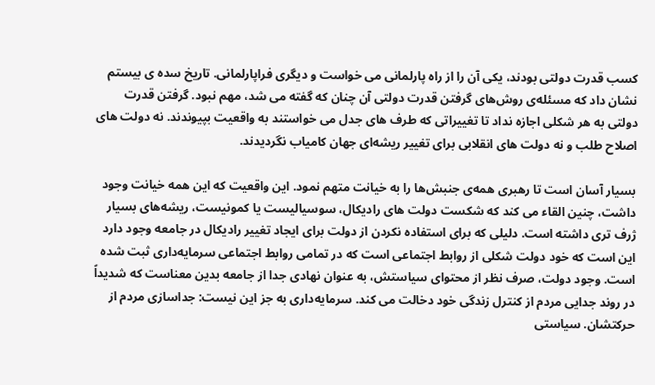کسب قدرت دولتی بودند، یکی آن را از راه پارلمانی می خواست و دیگری فراپارلمانی. تاریخ سده ی بیستم نشان داد که مسئلەی روش‌های گرفتن قدرت دولتی آن چنان که گفته می شد، مهم نبود. گرفتن قدرت دولتی به هر شکلی اجازه نداد تا تغییراتی که طرف های جدل می خواستند به واقعیت بپیوندند. نه دولت های اصلاح طلب و نه دولت های انقلابی برای تغییر ریشەای جهان کامیاب نگردیدند.

بسیار آسان است تا رهبری همەی جنبش‌ها را به خیانت متهم نمود. این واقعیت که این همه خیانت وجود داشت، چنین القاء می کند که شکست دولت های رادیکال، سوسیالیست یا کمونیست، ریشەهای بسیار ژرف تری داشته است. دلیلی که برای استفاده نکردن از دولت برای ایجاد تغییر رادیکال در جامعه وجود دارد این است که خود دولت شکلی از روابط اجتماعی است که در تمامی روابط اجتماعی سرمایەداری ثبت شده است. وجود دولت، صرف نظر از محتوای سیاستش، به عنوان نهادی جدا از جامعه بدین معناست که شدیداً در روند جدایی مردم از کنترل زندگی خود دخالت می کند. سرمایەداری به جز این نیست: جداسازی مردم از حرکتشان. سیاستی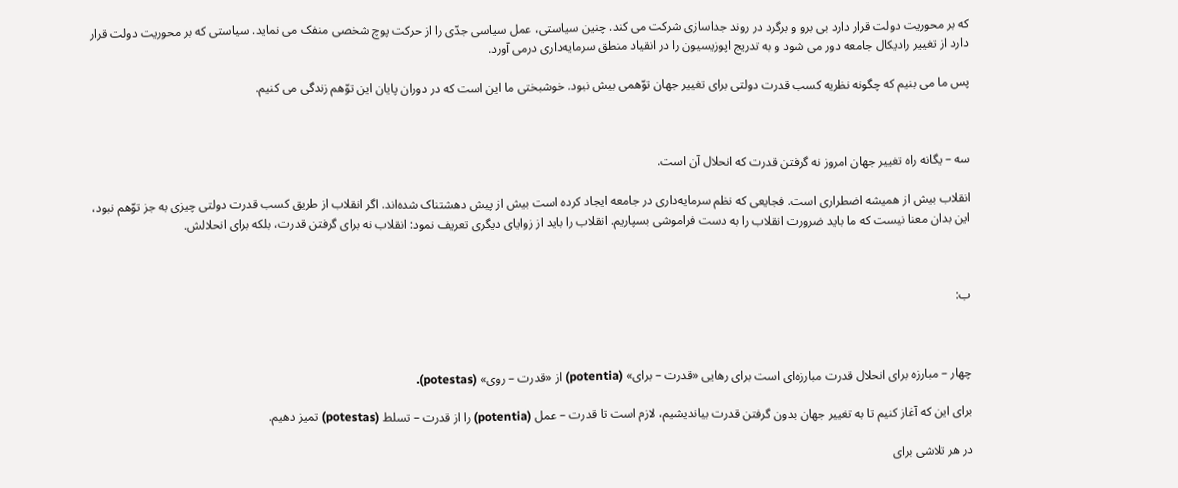که بر محوریت دولت قرار دارد بی برو و برگرد در روند جداسازی شرکت می کند. چنین سیاستی، عمل سیاسی جدّی را از حرکت پوچ شخصی منفک می نماید. سیاستی که بر محوریت دولت قرار دارد از تغییر رادیکال جامعه دور می شود و به تدریج اپوزیسیون را در انقیاد منطق سرمایەداری درمی آورد.

پس ما می بنیم که چگونه نظریه کسب قدرت دولتی برای تغییر جهان توّهمی بیش نبود. خوشبختی ما این است که در دوران پایان این توّهم زندگی می کنیم.



سه – یگانه راه تغییر جهان امروز نه گرفتن قدرت که انحلال آن است.

انقلاب بیش از همیشه اضطراری است. فجایعی که نظم سرمایەداری در جامعه ایجاد کرده است بیش از پیش دهشتناک شدەاند. اگر انقلاب از طریق کسب قدرت دولتی چیزی به جز توّهم نبود، این بدان معنا نیست که ما باید ضرورت انقلاب را به دست فراموشی بسپاریم. انقلاب را باید از زوایای دیگری تعریف نمود: انقلاب نه برای گرفتن قدرت، بلکه برای انحلالش.



ب:



چهار – مبارزه برای انحلال قدرت مبارزەای است برای رهایی «قدرت – برای» (potentia) از «قدرت – روی» (potestas).

برای این که آغاز کنیم تا به تغییر جهان بدون گرفتن قدرت بیاندیشیم، لازم است تا قدرت – عمل (potentia) را از قدرت – تسلط (potestas) تمیز دهیم.

در هر تلاشی برای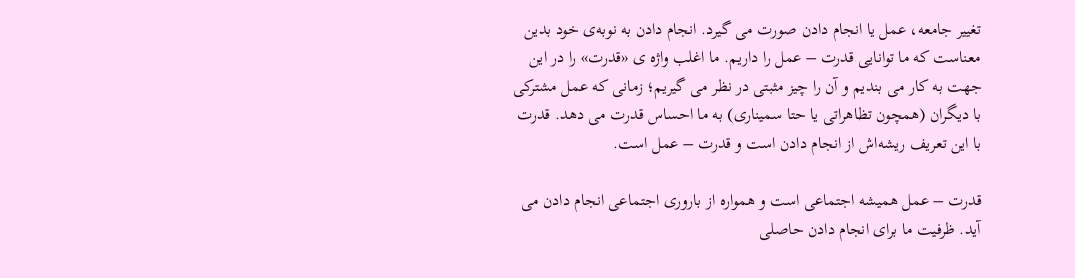تغییر جامعه، عمل یا انجام دادن صورت می گیرد. انجام دادن به نوبەی خود بدین معناست که ما توانایی قدرت – عمل را داریم. ما اغلب واژه ی «قدرت» را در این جهت به کار می بندیم و آن را چیز مثبتی در نظر می گیریم؛ زمانی که عمل مشترکی با دیگران (همچون تظاهراتی یا حتا سمیناری) به ما احساس قدرت می دهد. قدرت با این تعریف ریشەاش از انجام دادن است و قدرت – عمل است.

قدرت – عمل همیشه اجتماعی است و همواره از باروری اجتماعی انجام دادن می آید. ظرفیت ما برای انجام دادن حاصلی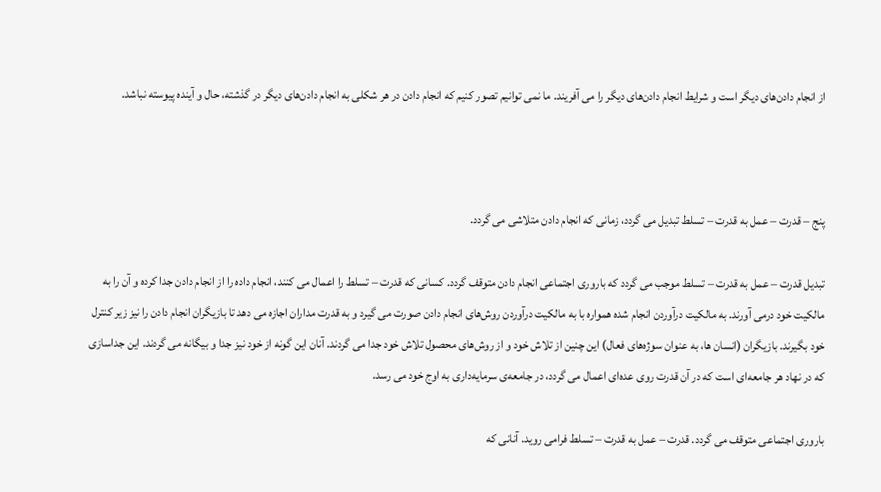از انجام دادن‌های دیگر است و شرایط انجام دادن‌های دیگر را می آفریند. ما نمی توانیم تصور کنیم که انجام دادن در هر شکلی به انجام دادن‌های دیگر در گذشته، حال و آینده پیوسته نباشد.



پنج – قدرت – عمل به قدرت – تسلط تبدیل می گردد، زمانی که انجام دادن متلاشی می گردد.

تبدیل قدرت – عمل به قدرت – تسلط موجب می گردد که باروری اجتماعی انجام دادن متوقف گردد. کسانی که قدرت – تسلط را اعمال می کنند، انجام داده را از انجام دادن جدا کرده و آن را به مالکیت خود درمی آورند. به مالکیت درآوردن انجام شده همواره با به مالکیت درآوردن روش‌های انجام دادن صورت می گیرد و به قدرت مداران اجازه می دهد تا بازیگران انجام دادن را نیز زیر کنترل خود بگیرند. بازیگران (انسان ها، به عنوان سوژه‌های فعال) این چنین از تلاش خود و از روش‌های محصول تلاش خود جدا می گردند. آنان این گونه از خود نیز جدا و بیگانه می گردند. این جداسازی که در نهاد هر جامعه‌ای است که در آن قدرت روی عده‌ای اعمال می گردد، در جامعه‌ی سرمایه‌داری به اوج خود می رسد.

باروری اجتماعی متوقف می گردد. قدرت – عمل به قدرت – تسلط فرامی روید. آنانی که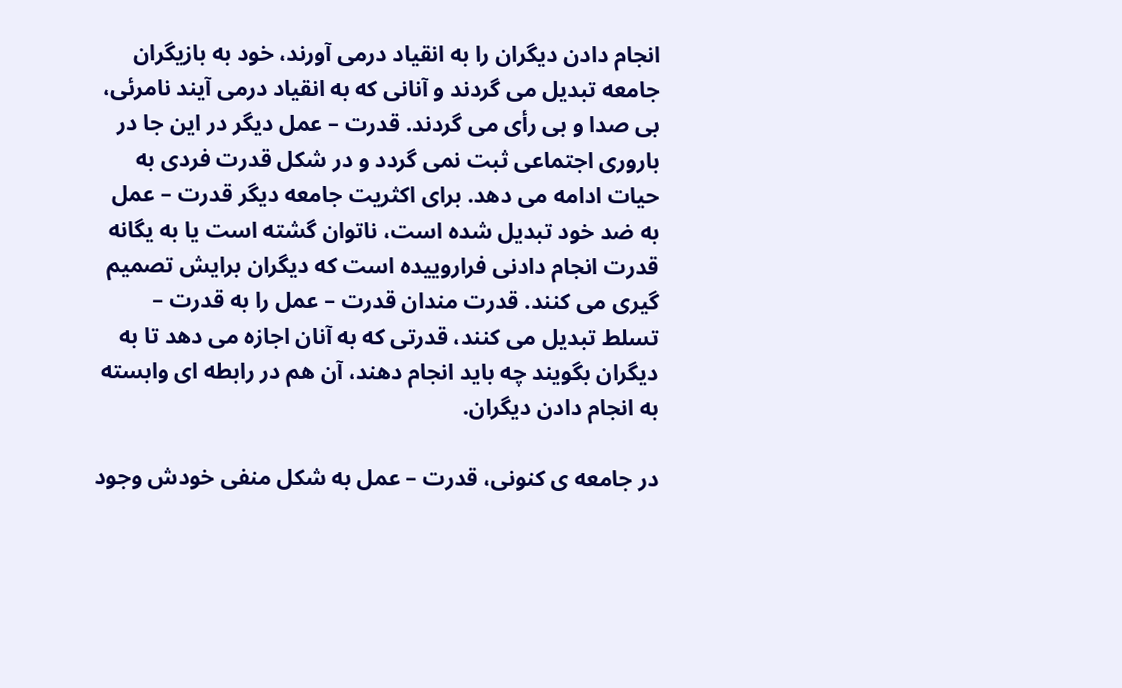انجام دادن دیگران را به انقیاد درمی آورند، خود به بازیگران جامعه تبدیل می گردند و آنانی که به انقیاد درمی آیند نامرئی، بی صدا و بی رأی می گردند. قدرت – عمل دیگر در این جا در باروری اجتماعی ثبت نمی گردد و در شکل قدرت فردی به حیات ادامه می دهد. برای اکثریت جامعه دیگر قدرت – عمل به ضد خود تبدیل شده است، ناتوان گشته است یا به یگانه قدرت انجام دادنی فراروییده است که دیگران برایش تصمیم گیری می کنند. قدرت مندان قدرت – عمل را به قدرت – تسلط تبدیل می کنند، قدرتی که به آنان اجازه می دهد تا به دیگران بگویند چه باید انجام دهند، آن هم در رابطه ای وابسته به انجام دادن دیگران.

در جامعه ی کنونی، قدرت – عمل به شکل منفی خودش وجود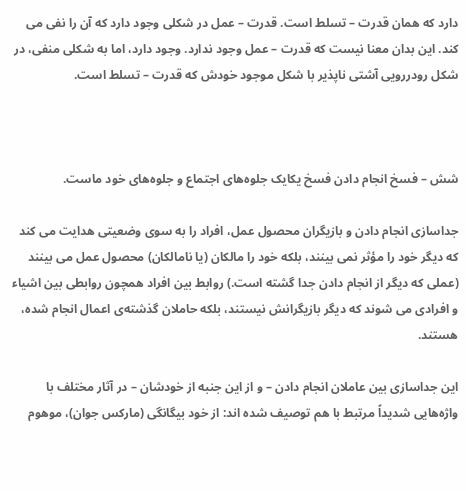دارد که همان قدرت – تسلط است. قدرت – عمل در شکلی وجود دارد که آن را نفی می کند. این بدان معنا نیست که قدرت – عمل وجود ندارد. وجود دارد، اما به شکلی منفی، در شکل رودررویی آشتی ناپذیر با شکل موجود خودش که قدرت – تسلط است.



شش – فسخ انجام دادن فسخ یکایک جلوەهای اجتماع و جلوەهای خود ماست.

جداسازی انجام دادن و بازیگران محصول عمل، افراد را به سوی وضعیتی هدایت می کند که دیگر خود را مؤثر نمی بینند، بلکه خود را مالکان (یا نامالکان) محصول عمل می بینند (عملی که دیگر از انجام دادن جدا گشته است.) روابط بین افراد همچون روابطی بین اشیاء و افرادی می شوند که دیگر بازیگرانش نیستند، بلکه حاملان گذشتەی اعمال انجام شده، هستند.

این جداسازی بین عاملان انجام دادن – و از این جنبه از خودشان – در آثار مختلف با واژەهایی شدیداً مرتبط با هم توصیف شده اند: از خود بیگانگی (مارکس جوان)، موهوم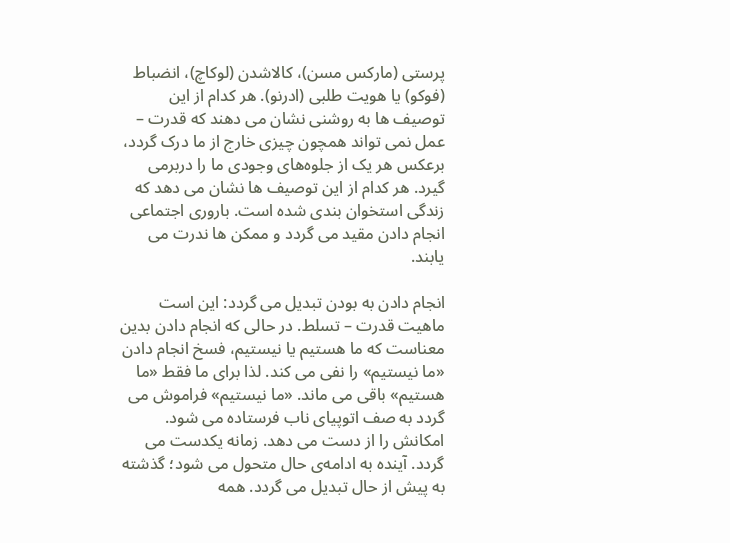پرستی (مارکس مسن)، کالاشدن (لوکاچ)، انضباط (فوکو) یا هویت طلبی (ادرنو). هر کدام از این توصیف ها به روشنی نشان می دهند که قدرت – عمل نمی تواند همچون چیزی خارج از ما درک گردد، برعکس هر یک از جلوەهای وجودی ما را دربرمی گیرد. هر کدام از این توصیف ها نشان می دهد که زندگی استخوان بندی شده است. باروری اجتماعی انجام دادن مقید می گردد و ممکن ها ندرت می یابند.

انجام دادن به بودن تبدیل می گردد: این است ماهیت قدرت – تسلط. در حالی که انجام دادن بدین معناست که ما هستیم یا نیستیم، فسخ انجام دادن «ما نیستیم» را نفی می کند. لذا برای ما فقط «ما هستیم» باقی می ماند. «ما نیستیم» فراموش می گردد به صف اتوپیای ناب فرستاده می شود. امکانش را از دست می دهد. زمانه یکدست می گردد. آینده به ادامەی حال متحول می شود؛ گذشته به پیش از حال تبدیل می گردد. همه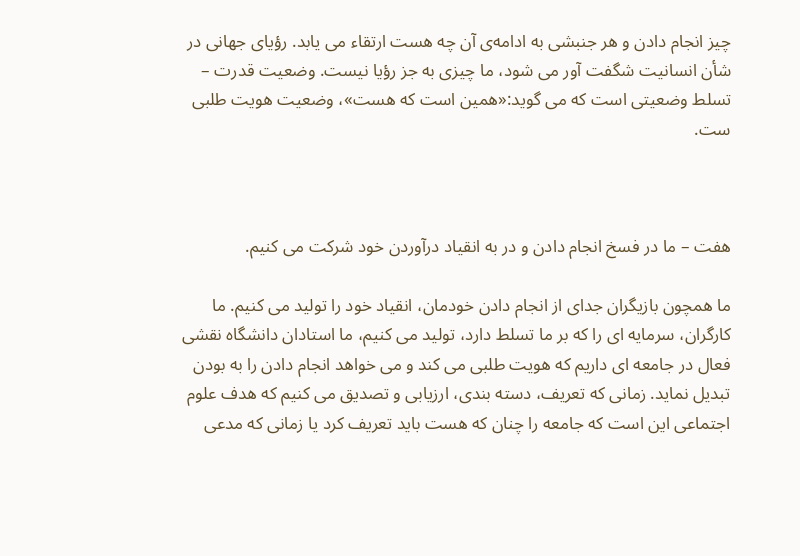چیز انجام دادن و هر جنبشی به ادامەی آن چه هست ارتقاء می یابد. رؤیای جهانی در شأن انسانیت شگفت آور می شود، ما چیزی به جز رؤیا نیست. وضعیت قدرت – تسلط وضعیتی است که می گوید:«همین است که هست»، وضعیت هویت طلبی ست.



هفت – ما در فسخ انجام دادن و در به انقیاد درآوردن خود شرکت می کنیم.

ما همچون بازیگران جدای از انجام دادن خودمان، انقیاد خود را تولید می کنیم. ما کارگران، سرمایه ای را که بر ما تسلط دارد، تولید می کنیم، ما استادان دانشگاه نقشی فعال در جامعه ای داریم که هویت طلبی می کند و می خواهد انجام دادن را به بودن تبدیل نماید. زمانی که تعریف، دسته بندی، ارزیابی و تصدیق می کنیم که هدف علوم اجتماعی این است که جامعه را چنان که هست باید تعریف کرد یا زمانی که مدعی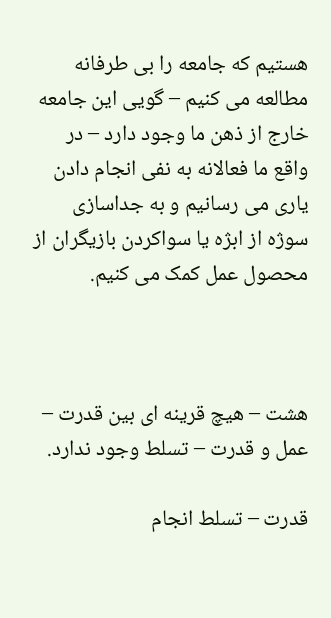هستیم که جامعه را بی طرفانه مطالعه می کنیم – گویی این جامعه خارج از ذهن ما وجود دارد – در واقع ما فعالانه به نفی انجام دادن یاری می رسانیم و به جداسازی سوژه از ابژه یا سواکردن بازیگران از محصول عمل کمک می کنیم.



هشت – هیچ قرینه ای بین قدرت – عمل و قدرت – تسلط وجود ندارد.

قدرت – تسلط انجام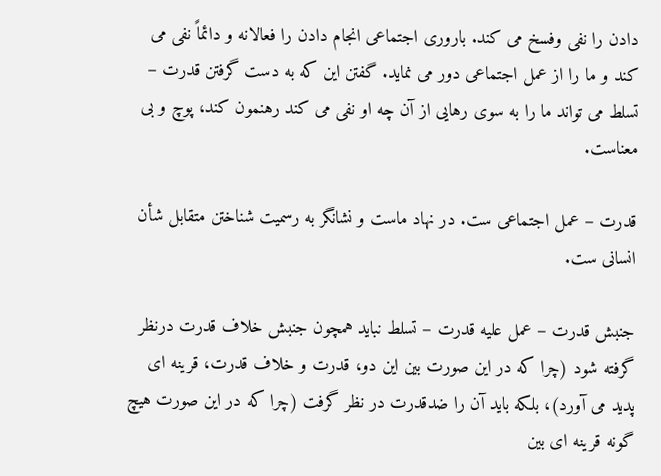دادن را نفی وفسخ می کند. باروری اجتماعی انجام دادن را فعالانه و دائماً نفی می کند و ما را از عمل اجتماعی دور می نماید. گفتن این که به دست گرفتن قدرت – تسلط می تواند ما را به سوی رهایی از آن چه او نفی می کند رهنمون کند، پوچ و بی معناست.

قدرت – عمل اجتماعی ست. در نهاد ماست و نشانگر به رسمیت شناختن متقابل شأن انسانی ست.

جنبش قدرت – عمل علیه قدرت – تسلط نباید همچون جنبش خلاف قدرت درنظر گرفته شود (چرا که در این صورت بین این دو، قدرت و خلاف قدرت، قرینه ای پدید می آورد)، بلکه باید آن را ضدقدرت در نظر گرفت (چرا که در این صورت هیچ گونه قرینه ای بین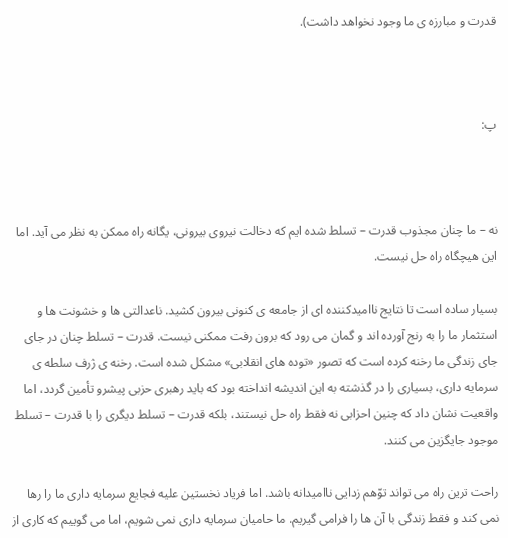قدرت و مبارزه ی ما وجود نخواهد داشت).



پ:



نه – ما چنان مجذوب قدرت – تسلط شده ایم که دخالت نیروی بیرونی، یگانه راه ممکن به نظر می آید. اما این هیچگاه راه حل نیست.

بسیار ساده است تا نتایج ناامیدکننده ای از جامعه ی کنونی بیرون کشید. ناعدالتی ها و خشونت ها و استثمار ما را به رنج آورده اند و گمان می رود که برون رفت ممکنی نیست. قدرت – تسلط چنان در جای جای زندگی ما رخنه کرده است که تصور «توده های انقلابی» مشکل شده است. رخنه ی ژرف سلطه ی سرمایه داری، بسیاری را در گذشته به این اندیشه انداخته بود که باید رهبری حزبی پیشرو تأمین گردد، اما واقعیت نشان داد که چنین احزابی نه فقط راه حل نیستند، بلکه قدرت – تسلط دیگری را با قدرت – تسلط موجود جایگزین می کنند.

راحت ترین راه می تواند توّهم زدایی ناامیدانه باشد. اما فریاد نخستین علیه فجایع سرمایه داری ما را رها نمی کند و فقط زندگی با آن ها را فرامی گیریم. ما حامیان سرمایه داری نمی شویم، اما می گوییم که کاری از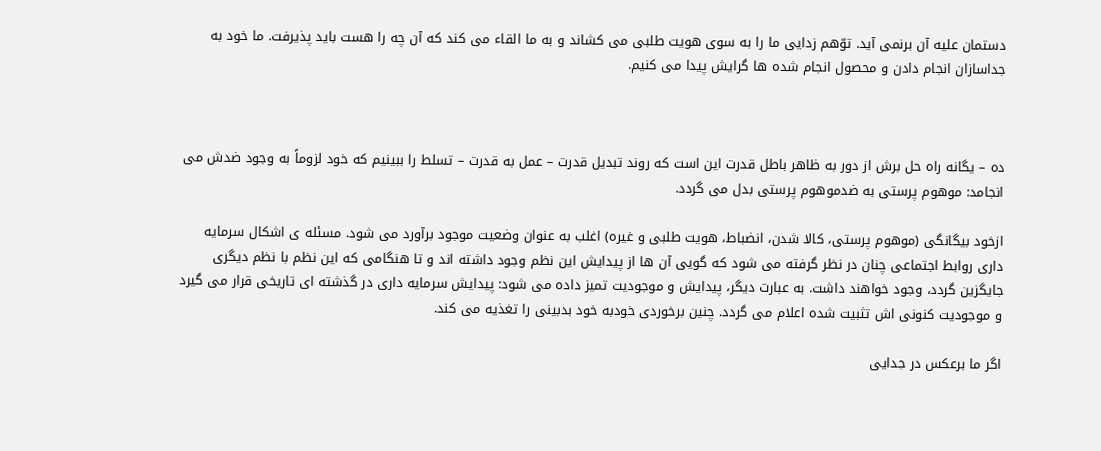دستمان علیه آن برنمی آید. توّهم زدایی ما را به سوی هویت طلبی می کشاند و به ما القاء می کند که آن چه را هست باید پذیرفت. ما خود به جداسازان انجام دادن و محصول انجام شده ها گرایش پیدا می کنیم.



ده – یگانه راه حل برش از دور به ظاهر باطل قدرت این است که روند تبدیل قدرت – عمل به قدرت – تسلط را ببینیم که خود لزوماً به وجود ضدش می انجامد: موهوم پرستی به ضدموهوم پرستی بدل می گردد.

ازخود بیگانگی (موهوم پرستی، کالا شدن، انضباط، هویت طلبی و غیره) اغلب به عنوان وضعیت موجود برآورد می شود. مسئله ی اشکال سرمایه داری روابط اجتماعی چنان در نظر گرفته می شود که گویی آن ها از پیدایش این نظم وجود داشته اند و تا هنگامی که این نظم با نظم دیگری جایگزین گردد، وجود خواهند داشت. به عبارت دیگر، پیدایش و موجودیت تمیز داده می شود: پیدایش سرمایه داری در گذشته ای تاریخی قرار می گیرد و موجودیت کنونی اش تثبیت شده اعلام می گردد. چنین برخوردی خودبه خود بدبینی را تغذیه می کند.

اگر ما برعکس در جدایی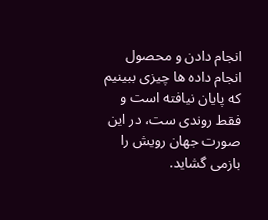انجام دادن و محصول انجام داده ها چیزی ببینیم که پایان نیافته است و فقط روندی ست، در این صورت جهان رویش را بازمی گشاید.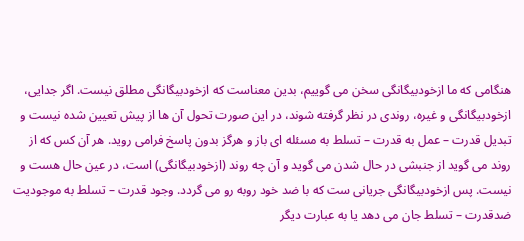هنگامی که ما ازخودبیگانگی سخن می گوییم، بدین معناست که ازخودبیگانگی مطلق نیست. اگر جدایی، ازخودبیگانگی و غیره، روندی در نظر گرفته شوند، در این صورت تحول آن ها از پیش تعیین شده نیست و تبدیل قدرت – عمل به قدرت – تسلط به مسئله ای باز و هرگز بدون پاسخ فرامی روید. هر آن کس که از روند می گوید از جنبشی در حال شدن می گوید و آن چه روند (ازخودبیگانگی) است، در عین حال هست و نیست. پس ازخودبیگانگی جریانی ست که با ضد خود روبه رو می گردد. وجود قدرت – تسلط به موجودیت ضدقدرت – تسلط جان می دهد یا به عبارت دیگر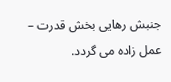جنبش رهایی بخش قدرت – عمل زاده می گردد.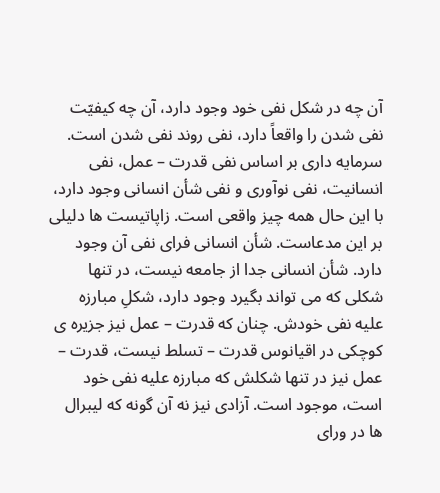آن چه در شکل نفی خود وجود دارد، آن چه کیفیّت نفی شدن را واقعاً دارد، نفی روند نفی شدن است. سرمایه داری بر اساس نفی قدرت – عمل، نفی انسانیت، نفی نوآوری و نفی شأن انسانی وجود دارد، با این حال همه چیز واقعی است. زاپاتیست ها دلیلی بر این مدعاست. شأن انسانی فرای نفی آن وجود دارد. شأن انسانی جدا از جامعه نیست، در تنها شکلی که می تواند بگیرد وجود دارد، شکلِ مبارزه علیه نفی خودش. چنان که قدرت – عمل نیز جزیره ی کوچکی در اقیانوس قدرت – تسلط نیست، قدرت – عمل نیز در تنها شکلش که مبارزه علیه نفی خود است، موجود است. آزادی نیز نه آن گونه که لیبرال ها در ورای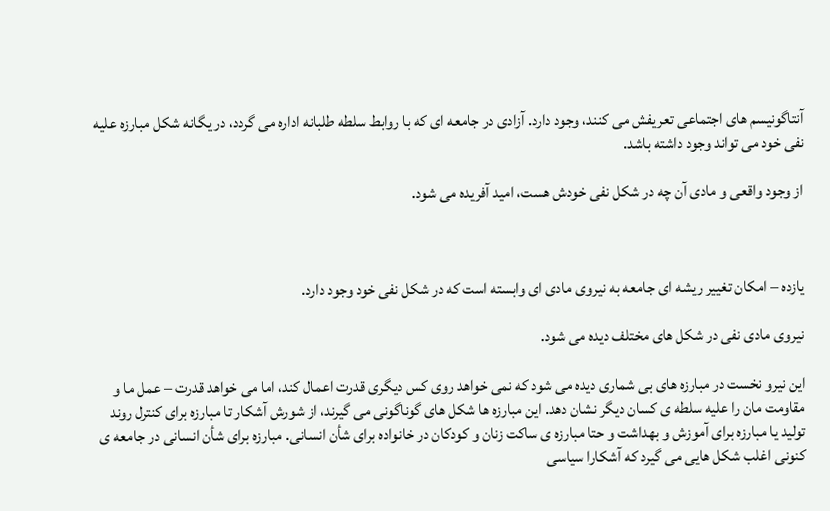آنتاگونیسم های اجتماعی تعریفش می کنند، وجود دارد. آزادی در جامعه ای که با روابط سلطه طلبانه اداره می گردد، در یگانه شکل مبارزه علیه نفی خود می تواند وجود داشته باشد.

از وجود واقعی و مادی آن چه در شکل نفی خودش هست، امید آفریده می شود.



یازده – امکان تغییر ریشه ای جامعه به نیروی مادی ای وابسته است که در شکل نفی خود وجود دارد.

نیروی مادی نفی در شکل های مختلف دیده می شود.

این نیرو نخست در مبارزه های بی شماری دیده می شود که نمی خواهد روی کس دیگری قدرت اعمال کند، اما می خواهد قدرت – عمل ما و مقاومت مان را علیه سلطه ی کسان دیگر نشان دهد. این مبارزه ها شکل های گوناگونی می گیرند، از شورش آشکار تا مبارزه برای کنترل روند تولید یا مبارزه برای آموزش و بهداشت و حتا مبارزه ی ساکت زنان و کودکان در خانواده برای شأن انسانی. مبارزه برای شأن انسانی در جامعه ی کنونی اغلب شکل هایی می گیرد که آشکارا سیاسی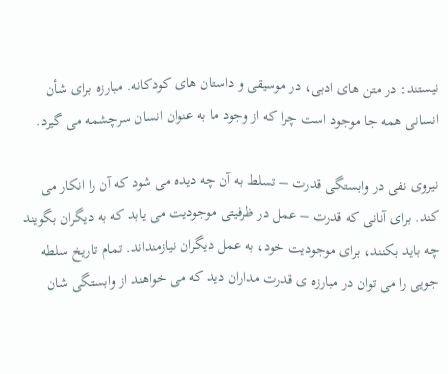نیستند: در متن های ادبی، در موسیقی و داستان های کودکانه. مبارزه برای شأن انسانی همه جا موجود است چرا که از وجود ما به عنوان انسان سرچشمه می گیرد.

نیروی نفی در وابستگی قدرت – تسلط به آن چه دیده می شود که آن را انکار می کند. برای آنانی که قدرت – عمل در ظرفیتی موجودیت می یابد که به دیگران بگویند چه باید بکنند، برای موجودیت خود، به عمل دیگران نیازمنداند. تمام تاریخ سلطه جویی را می توان در مبارزه ی قدرت مداران دید که می خواهند از وابستگی شان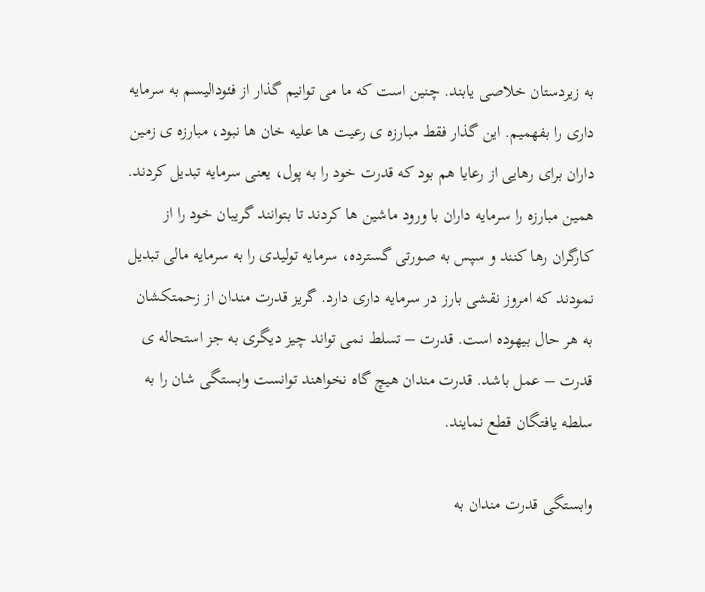به زیردستان خلاصی یابند. چنین است که ما می توانیم گذار از فئودالیسم به سرمایه داری را بفهمیم. این گذار فقط مبارزه ی رعیت ها علیه خان ها نبود، مبارزه ی زمین داران برای رهایی از رعایا هم بود که قدرت خود را به پول، یعنی سرمایه تبدیل کردند. همین مبارزه را سرمایه داران با ورود ماشین ها کردند تا بتوانند گریبان خود را از کارگران رها کنند و سپس به صورتی گسترده، سرمایه تولیدی را به سرمایه مالی تبدیل نمودند که امروز نقشی بارز در سرمایه داری دارد. گریز قدرت مندان از زحمتکشان به هر حال بیهوده است. قدرت – تسلط نمی تواند چیز دیگری به جز استحاله ی قدرت – عمل باشد. قدرت مندان هیچ گاه نخواهند توانست وابستگی شان را به سلطه یافتگان قطع نمایند.

وابستگی قدرت مندان به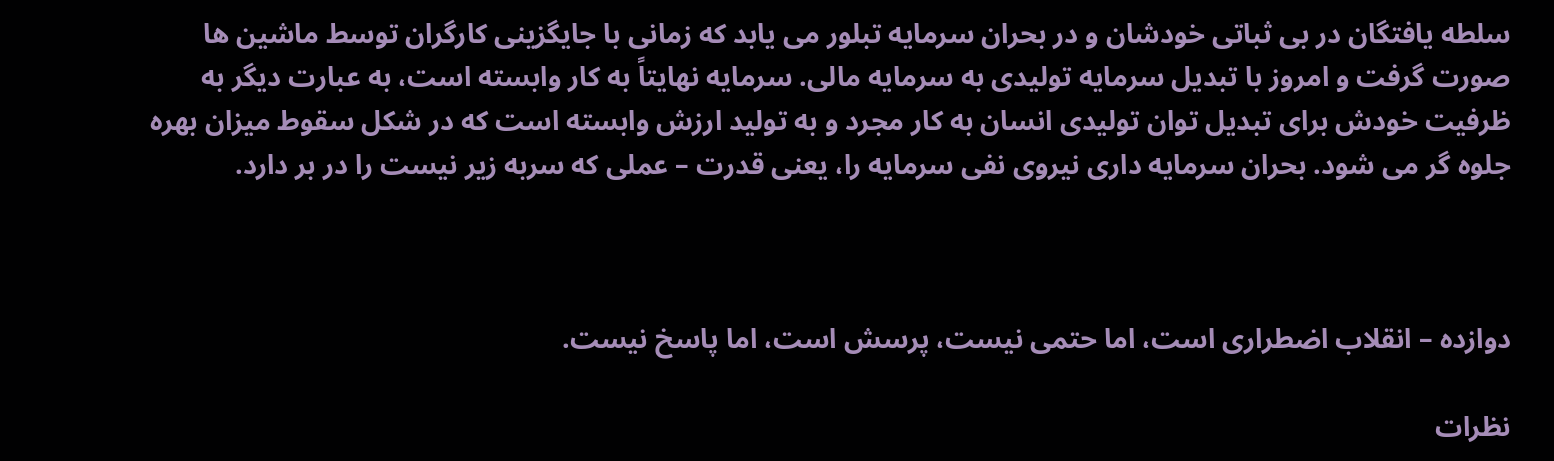سلطه یافتگان در بی ثباتی خودشان و در بحران سرمایه تبلور می یابد که زمانی با جایگزینی کارگران توسط ماشین ها صورت گرفت و امروز با تبدیل سرمایه تولیدی به سرمایه مالی. سرمایه نهایتاً به کار وابسته است، به عبارت دیگر به ظرفیت خودش برای تبدیل توان تولیدی انسان به کار مجرد و به تولید ارزش وابسته است که در شکل سقوط میزان بهره جلوه گر می شود. بحران سرمایه داری نیروی نفی سرمایه را، یعنی قدرت – عملی که سربه زیر نیست را در بر دارد.



دوازده – انقلاب اضطراری است، اما حتمی نیست، پرسش است، اما پاسخ نیست.

نظرات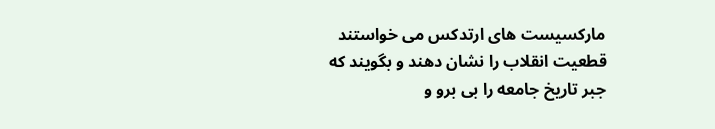مارکسیست های ارتدکس می خواستند قطعیت انقلاب را نشان دهند و بگویند که جبر تاریخ جامعه را بی برو و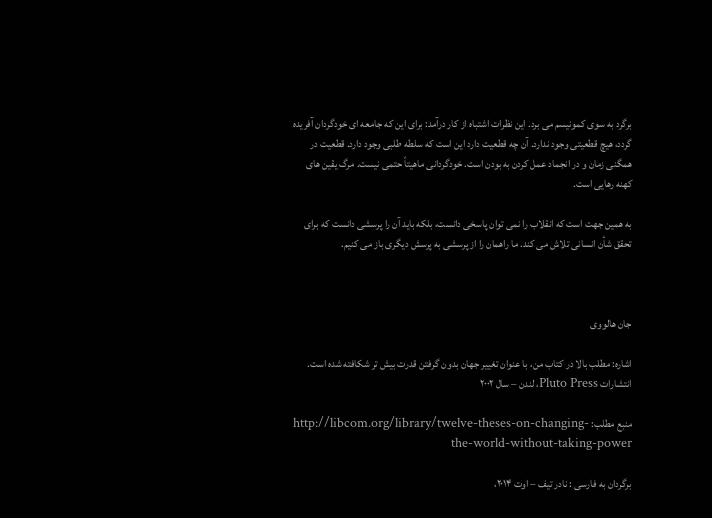برگرد به سوی کمونیسم می برد. این نظرات اشتباه از کار درآمد: برای این که جامعه ای خودگردان آفریده گردد، هیچ قطعیتی وجود ندارد. آن چه قطعیت دارد این است که سلطه طلبی وجود دارد. قطعیت در همگنی زمان و در انجماد عمل کردن به بودن است. خودگردانی ماهیتاً حتمی نیست. مرگ یقین های کهنه رهایی است.

به همین جهت است که انقلاب را نمی توان پاسخی دانست، بلکه باید آن را پرسشی دانست که برای تحقق شأن انسانی تلاش می کند. ما راهمان را از پرسشی به پرسش دیگری باز می کنیم.



جان هالووی

اشاره: مطلب بالا در کتاب من، با عنوان تغییر جهان بدون گرفتن قدرت بیش تر شکافته شده است. انتشارات Pluto Press، لندن – سال ٢٠٠٢

منبع مطلب: http://libcom.org/library/twelve-theses-on-changing-the-world-without-taking-power

برگردان به فارسی : نادر تیف – اوت ٢٠١۴،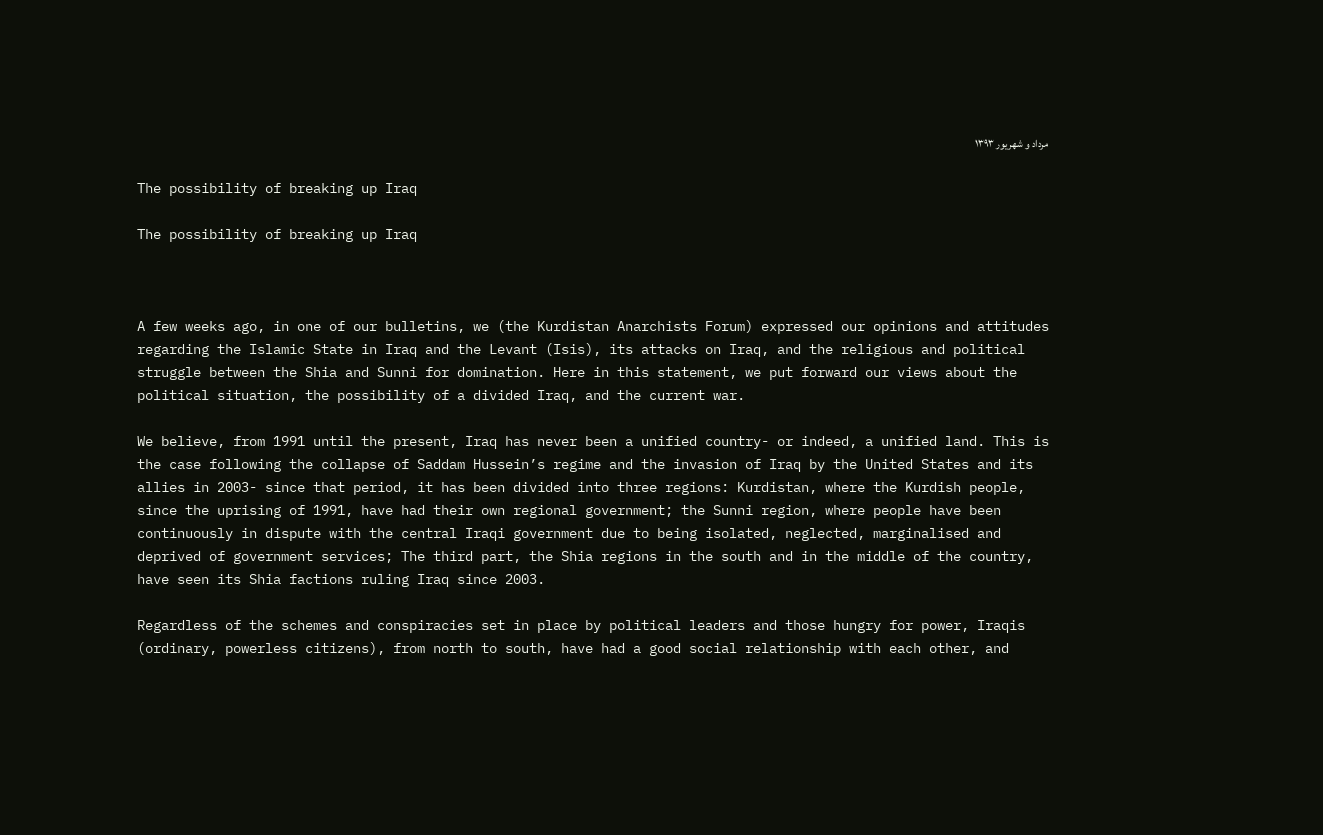مرداد و شهریور ١۳٩٣

The possibility of breaking up Iraq

The possibility of breaking up Iraq



A few weeks ago, in one of our bulletins, we (the Kurdistan Anarchists Forum) expressed our opinions and attitudes regarding the Islamic State in Iraq and the Levant (Isis), its attacks on Iraq, and the religious and political struggle between the Shia and Sunni for domination. Here in this statement, we put forward our views about the political situation, the possibility of a divided Iraq, and the current war.

We believe, from 1991 until the present, Iraq has never been a unified country- or indeed, a unified land. This is the case following the collapse of Saddam Hussein’s regime and the invasion of Iraq by the United States and its allies in 2003- since that period, it has been divided into three regions: Kurdistan, where the Kurdish people, since the uprising of 1991, have had their own regional government; the Sunni region, where people have been continuously in dispute with the central Iraqi government due to being isolated, neglected, marginalised and deprived of government services; The third part, the Shia regions in the south and in the middle of the country, have seen its Shia factions ruling Iraq since 2003.

Regardless of the schemes and conspiracies set in place by political leaders and those hungry for power, Iraqis (ordinary, powerless citizens), from north to south, have had a good social relationship with each other, and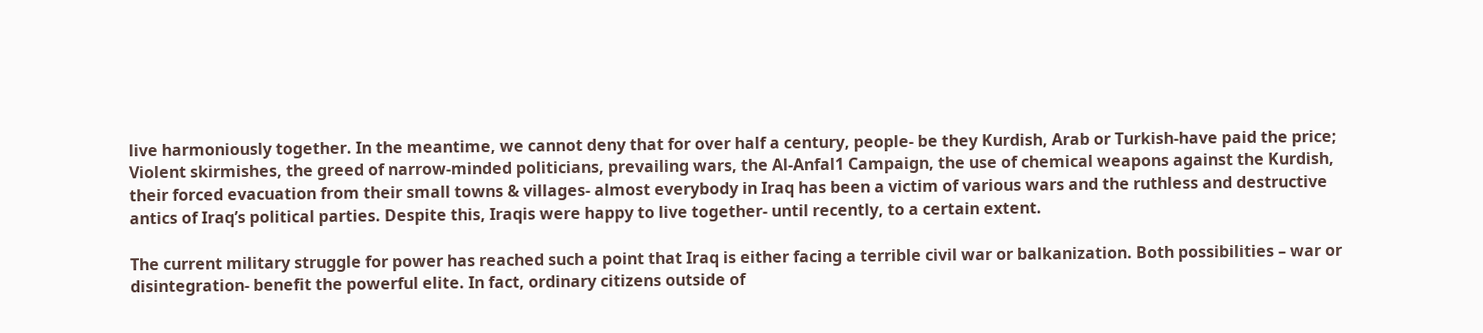live harmoniously together. In the meantime, we cannot deny that for over half a century, people- be they Kurdish, Arab or Turkish-have paid the price; Violent skirmishes, the greed of narrow-minded politicians, prevailing wars, the Al-Anfal1 Campaign, the use of chemical weapons against the Kurdish, their forced evacuation from their small towns & villages- almost everybody in Iraq has been a victim of various wars and the ruthless and destructive antics of Iraq’s political parties. Despite this, Iraqis were happy to live together- until recently, to a certain extent.

The current military struggle for power has reached such a point that Iraq is either facing a terrible civil war or balkanization. Both possibilities – war or disintegration- benefit the powerful elite. In fact, ordinary citizens outside of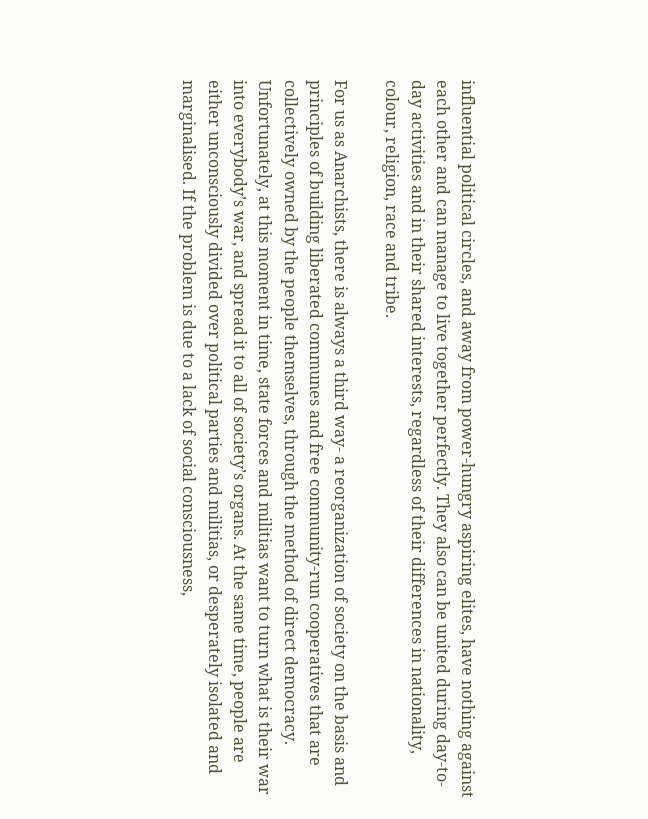influential political circles, and away from power-hungry aspiring elites, have nothing against each other and can manage to live together perfectly. They also can be united during day-to-day activities and in their shared interests, regardless of their differences in nationality, colour, religion, race and tribe.

For us as Anarchists, there is always a third way- a reorganization of society on the basis and principles of building liberated communes and free community-run cooperatives that are collectively owned by the people themselves, through the method of direct democracy. Unfortunately, at this moment in time, state forces and militias want to turn what is their war into everybody’s war, and spread it to all of society’s organs. At the same time, people are either unconsciously divided over political parties and militias, or desperately isolated and marginalised. If the problem is due to a lack of social consciousness,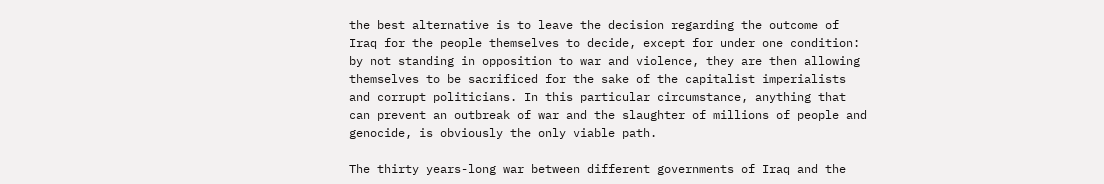the best alternative is to leave the decision regarding the outcome of Iraq for the people themselves to decide, except for under one condition: by not standing in opposition to war and violence, they are then allowing themselves to be sacrificed for the sake of the capitalist imperialists and corrupt politicians. In this particular circumstance, anything that can prevent an outbreak of war and the slaughter of millions of people and genocide, is obviously the only viable path.

The thirty years-long war between different governments of Iraq and the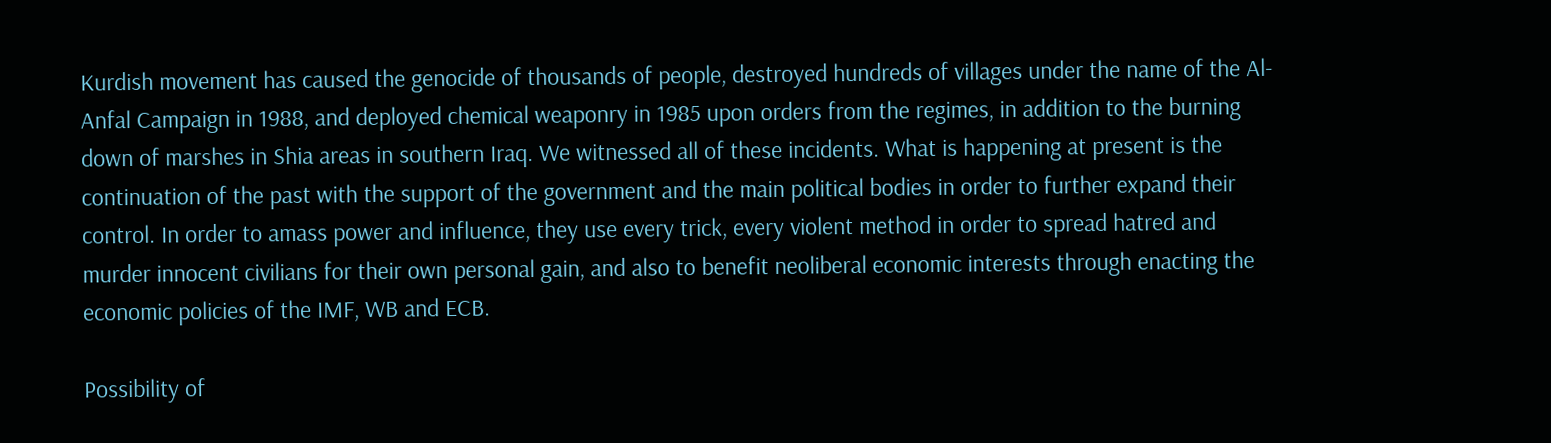Kurdish movement has caused the genocide of thousands of people, destroyed hundreds of villages under the name of the Al-Anfal Campaign in 1988, and deployed chemical weaponry in 1985 upon orders from the regimes, in addition to the burning down of marshes in Shia areas in southern Iraq. We witnessed all of these incidents. What is happening at present is the continuation of the past with the support of the government and the main political bodies in order to further expand their control. In order to amass power and influence, they use every trick, every violent method in order to spread hatred and murder innocent civilians for their own personal gain, and also to benefit neoliberal economic interests through enacting the economic policies of the IMF, WB and ECB.

Possibility of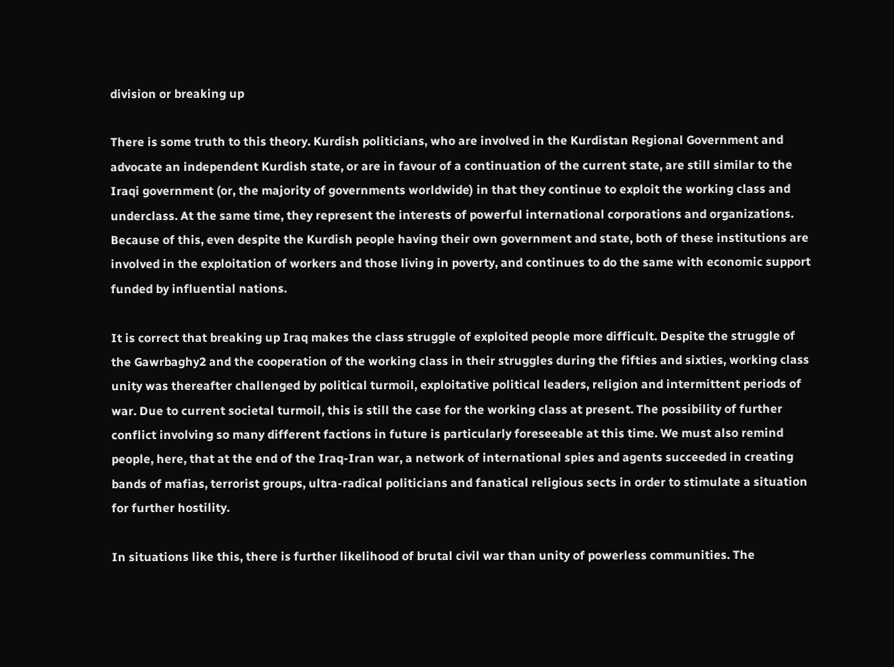division or breaking up

There is some truth to this theory. Kurdish politicians, who are involved in the Kurdistan Regional Government and advocate an independent Kurdish state, or are in favour of a continuation of the current state, are still similar to the Iraqi government (or, the majority of governments worldwide) in that they continue to exploit the working class and underclass. At the same time, they represent the interests of powerful international corporations and organizations. Because of this, even despite the Kurdish people having their own government and state, both of these institutions are involved in the exploitation of workers and those living in poverty, and continues to do the same with economic support funded by influential nations.

It is correct that breaking up Iraq makes the class struggle of exploited people more difficult. Despite the struggle of the Gawrbaghy2 and the cooperation of the working class in their struggles during the fifties and sixties, working class unity was thereafter challenged by political turmoil, exploitative political leaders, religion and intermittent periods of war. Due to current societal turmoil, this is still the case for the working class at present. The possibility of further conflict involving so many different factions in future is particularly foreseeable at this time. We must also remind people, here, that at the end of the Iraq-Iran war, a network of international spies and agents succeeded in creating bands of mafias, terrorist groups, ultra-radical politicians and fanatical religious sects in order to stimulate a situation for further hostility.

In situations like this, there is further likelihood of brutal civil war than unity of powerless communities. The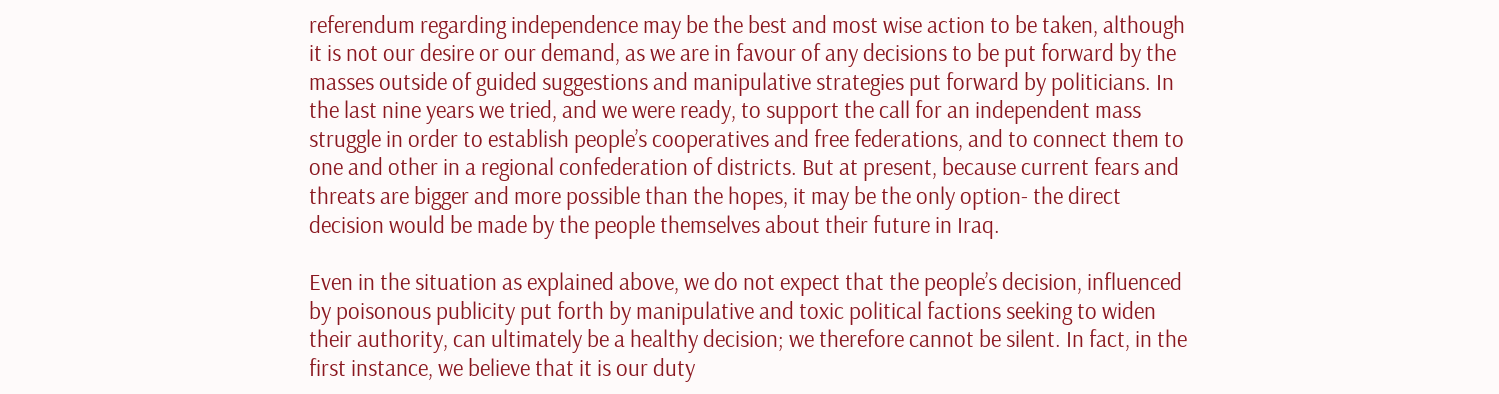referendum regarding independence may be the best and most wise action to be taken, although it is not our desire or our demand, as we are in favour of any decisions to be put forward by the masses outside of guided suggestions and manipulative strategies put forward by politicians. In the last nine years we tried, and we were ready, to support the call for an independent mass struggle in order to establish people’s cooperatives and free federations, and to connect them to one and other in a regional confederation of districts. But at present, because current fears and threats are bigger and more possible than the hopes, it may be the only option- the direct decision would be made by the people themselves about their future in Iraq.

Even in the situation as explained above, we do not expect that the people’s decision, influenced by poisonous publicity put forth by manipulative and toxic political factions seeking to widen their authority, can ultimately be a healthy decision; we therefore cannot be silent. In fact, in the first instance, we believe that it is our duty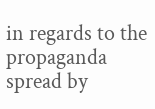in regards to the propaganda spread by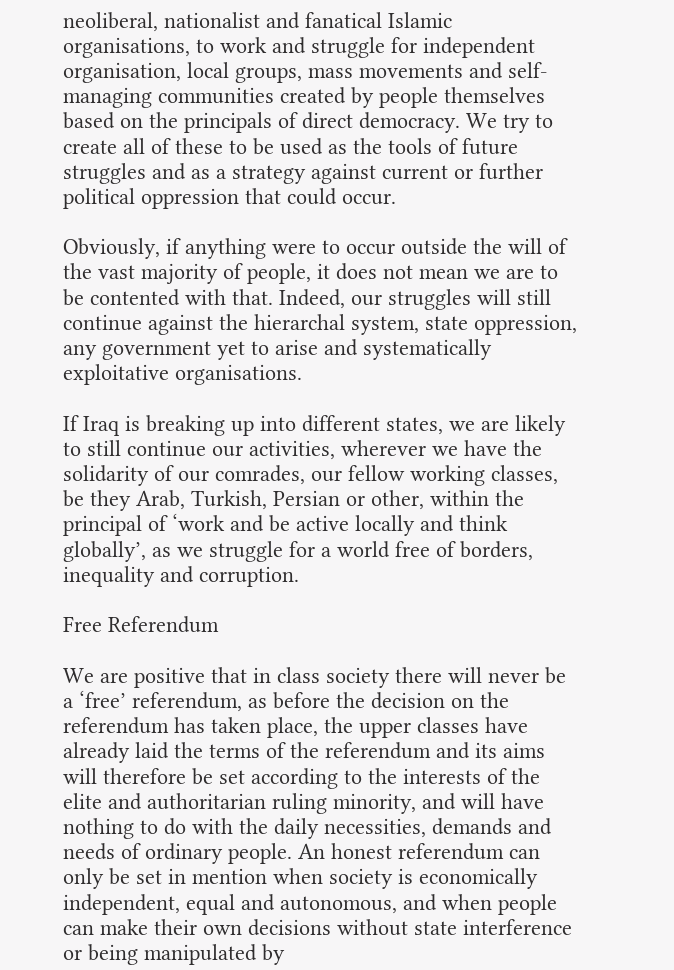neoliberal, nationalist and fanatical Islamic organisations, to work and struggle for independent organisation, local groups, mass movements and self-managing communities created by people themselves based on the principals of direct democracy. We try to create all of these to be used as the tools of future struggles and as a strategy against current or further political oppression that could occur.

Obviously, if anything were to occur outside the will of the vast majority of people, it does not mean we are to be contented with that. Indeed, our struggles will still continue against the hierarchal system, state oppression, any government yet to arise and systematically exploitative organisations.

If Iraq is breaking up into different states, we are likely to still continue our activities, wherever we have the solidarity of our comrades, our fellow working classes, be they Arab, Turkish, Persian or other, within the principal of ‘work and be active locally and think globally’, as we struggle for a world free of borders, inequality and corruption.

Free Referendum

We are positive that in class society there will never be a ‘free’ referendum, as before the decision on the referendum has taken place, the upper classes have already laid the terms of the referendum and its aims will therefore be set according to the interests of the elite and authoritarian ruling minority, and will have nothing to do with the daily necessities, demands and needs of ordinary people. An honest referendum can only be set in mention when society is economically independent, equal and autonomous, and when people can make their own decisions without state interference or being manipulated by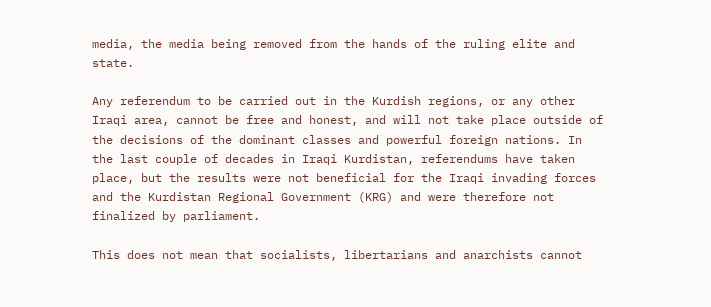media, the media being removed from the hands of the ruling elite and state.

Any referendum to be carried out in the Kurdish regions, or any other Iraqi area, cannot be free and honest, and will not take place outside of the decisions of the dominant classes and powerful foreign nations. In the last couple of decades in Iraqi Kurdistan, referendums have taken place, but the results were not beneficial for the Iraqi invading forces and the Kurdistan Regional Government (KRG) and were therefore not finalized by parliament.

This does not mean that socialists, libertarians and anarchists cannot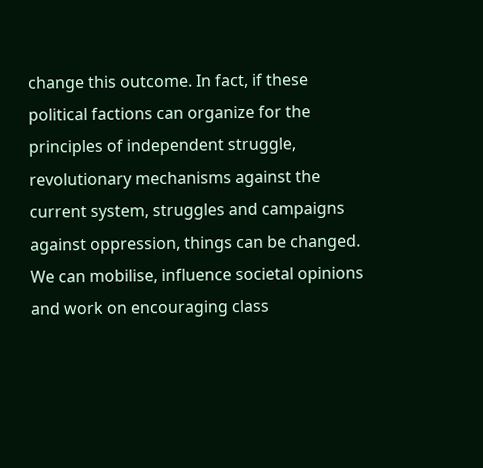change this outcome. In fact, if these political factions can organize for the principles of independent struggle, revolutionary mechanisms against the current system, struggles and campaigns against oppression, things can be changed. We can mobilise, influence societal opinions and work on encouraging class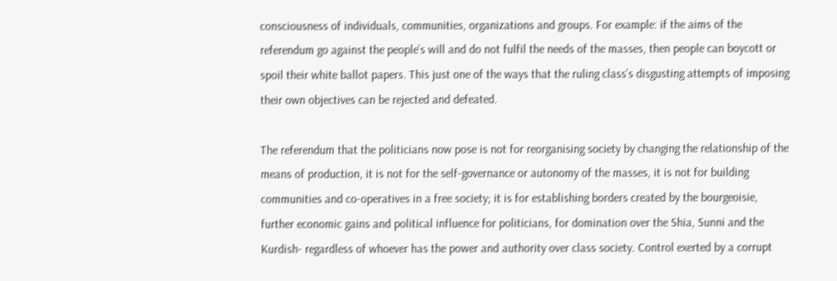consciousness of individuals, communities, organizations and groups. For example: if the aims of the referendum go against the people’s will and do not fulfil the needs of the masses, then people can boycott or spoil their white ballot papers. This just one of the ways that the ruling class’s disgusting attempts of imposing their own objectives can be rejected and defeated.

The referendum that the politicians now pose is not for reorganising society by changing the relationship of the means of production, it is not for the self-governance or autonomy of the masses, it is not for building communities and co-operatives in a free society; it is for establishing borders created by the bourgeoisie, further economic gains and political influence for politicians, for domination over the Shia, Sunni and the Kurdish- regardless of whoever has the power and authority over class society. Control exerted by a corrupt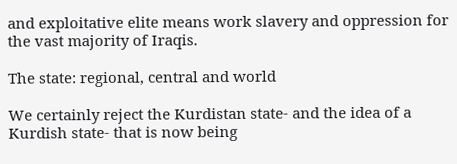and exploitative elite means work slavery and oppression for the vast majority of Iraqis.

The state: regional, central and world

We certainly reject the Kurdistan state- and the idea of a Kurdish state- that is now being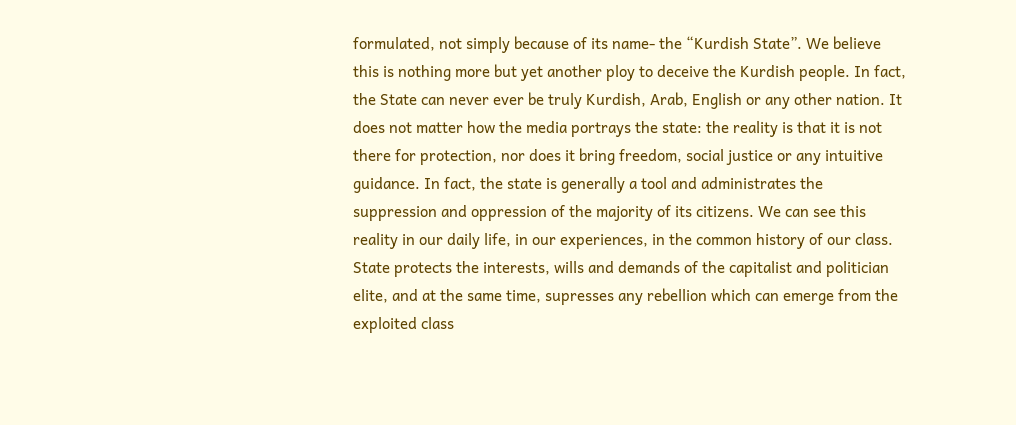formulated, not simply because of its name- the “Kurdish State”. We believe this is nothing more but yet another ploy to deceive the Kurdish people. In fact, the State can never ever be truly Kurdish, Arab, English or any other nation. It does not matter how the media portrays the state: the reality is that it is not there for protection, nor does it bring freedom, social justice or any intuitive guidance. In fact, the state is generally a tool and administrates the suppression and oppression of the majority of its citizens. We can see this reality in our daily life, in our experiences, in the common history of our class. State protects the interests, wills and demands of the capitalist and politician elite, and at the same time, supresses any rebellion which can emerge from the exploited class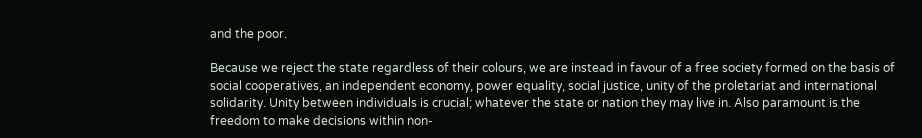and the poor.

Because we reject the state regardless of their colours, we are instead in favour of a free society formed on the basis of social cooperatives, an independent economy, power equality, social justice, unity of the proletariat and international solidarity. Unity between individuals is crucial; whatever the state or nation they may live in. Also paramount is the freedom to make decisions within non-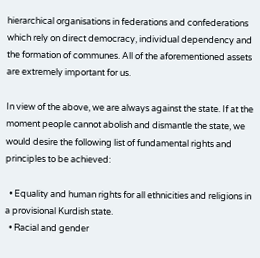hierarchical organisations in federations and confederations which rely on direct democracy, individual dependency and the formation of communes. All of the aforementioned assets are extremely important for us.

In view of the above, we are always against the state. If at the moment people cannot abolish and dismantle the state, we would desire the following list of fundamental rights and principles to be achieved:

  • Equality and human rights for all ethnicities and religions in a provisional Kurdish state.
  • Racial and gender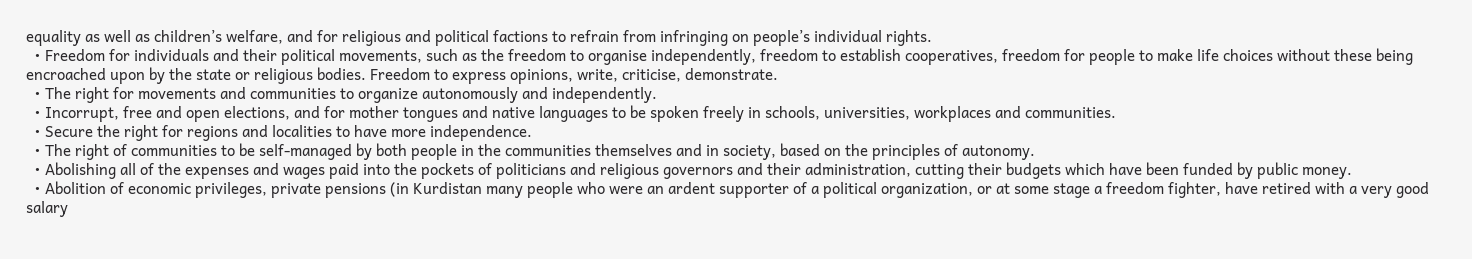equality as well as children’s welfare, and for religious and political factions to refrain from infringing on people’s individual rights.
  • Freedom for individuals and their political movements, such as the freedom to organise independently, freedom to establish cooperatives, freedom for people to make life choices without these being encroached upon by the state or religious bodies. Freedom to express opinions, write, criticise, demonstrate.
  • The right for movements and communities to organize autonomously and independently.
  • Incorrupt, free and open elections, and for mother tongues and native languages to be spoken freely in schools, universities, workplaces and communities.
  • Secure the right for regions and localities to have more independence.
  • The right of communities to be self-managed by both people in the communities themselves and in society, based on the principles of autonomy.
  • Abolishing all of the expenses and wages paid into the pockets of politicians and religious governors and their administration, cutting their budgets which have been funded by public money.
  • Abolition of economic privileges, private pensions (in Kurdistan many people who were an ardent supporter of a political organization, or at some stage a freedom fighter, have retired with a very good salary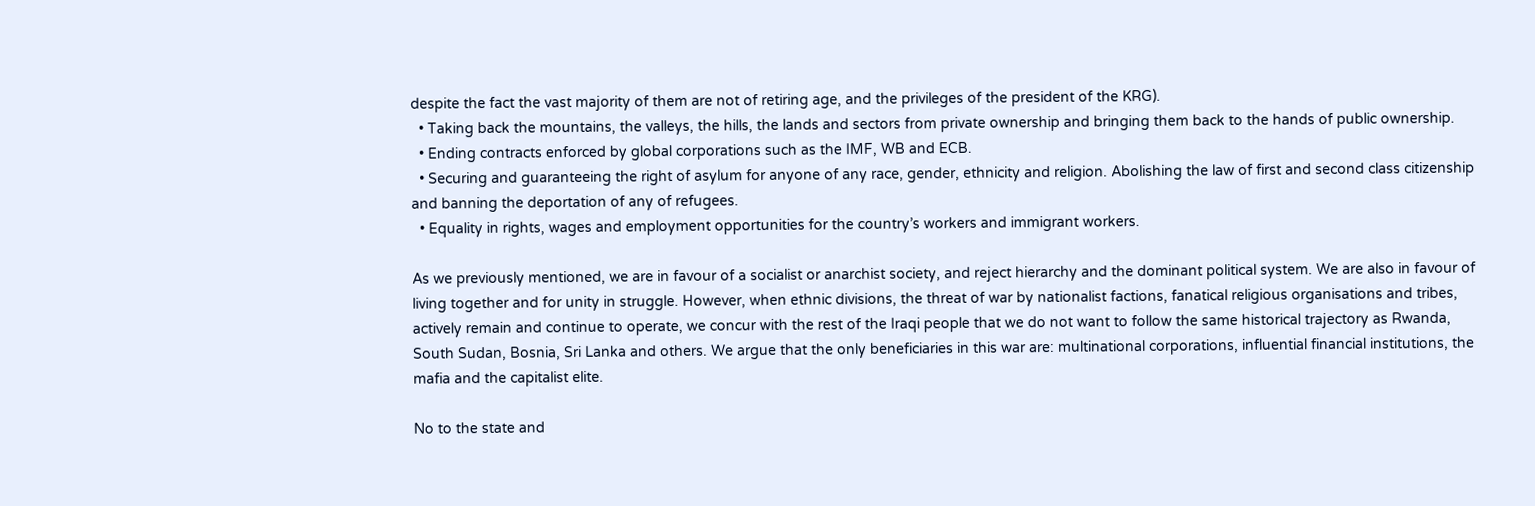despite the fact the vast majority of them are not of retiring age, and the privileges of the president of the KRG).
  • Taking back the mountains, the valleys, the hills, the lands and sectors from private ownership and bringing them back to the hands of public ownership.
  • Ending contracts enforced by global corporations such as the IMF, WB and ECB.
  • Securing and guaranteeing the right of asylum for anyone of any race, gender, ethnicity and religion. Abolishing the law of first and second class citizenship and banning the deportation of any of refugees.
  • Equality in rights, wages and employment opportunities for the country’s workers and immigrant workers.

As we previously mentioned, we are in favour of a socialist or anarchist society, and reject hierarchy and the dominant political system. We are also in favour of living together and for unity in struggle. However, when ethnic divisions, the threat of war by nationalist factions, fanatical religious organisations and tribes, actively remain and continue to operate, we concur with the rest of the Iraqi people that we do not want to follow the same historical trajectory as Rwanda, South Sudan, Bosnia, Sri Lanka and others. We argue that the only beneficiaries in this war are: multinational corporations, influential financial institutions, the mafia and the capitalist elite.

No to the state and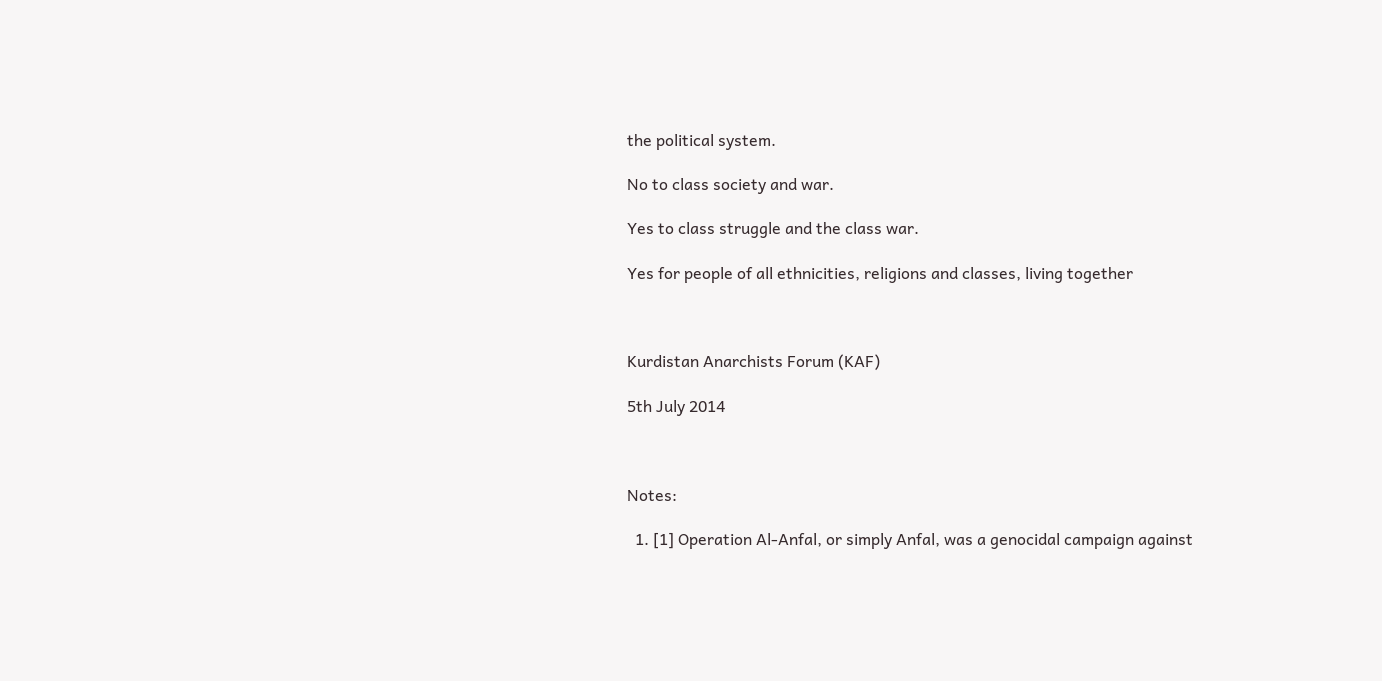the political system.

No to class society and war.

Yes to class struggle and the class war.

Yes for people of all ethnicities, religions and classes, living together



Kurdistan Anarchists Forum (KAF)

5th July 2014



Notes:

  1. [1] Operation Al-Anfal, or simply Anfal, was a genocidal campaign against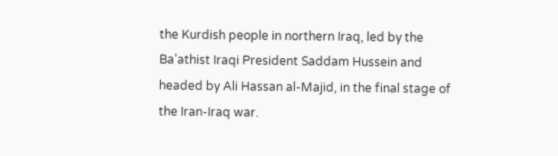the Kurdish people in northern Iraq, led by the Ba’athist Iraqi President Saddam Hussein and headed by Ali Hassan al-Majid, in the final stage of the Iran-Iraq war.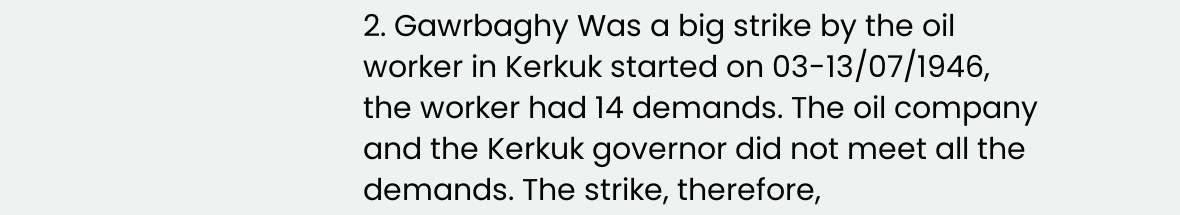2. Gawrbaghy Was a big strike by the oil worker in Kerkuk started on 03-13/07/1946, the worker had 14 demands. The oil company and the Kerkuk governor did not meet all the demands. The strike, therefore,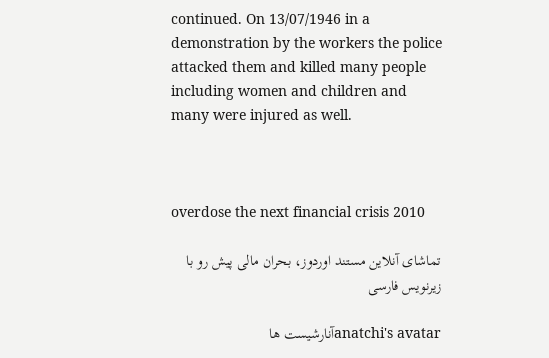continued. On 13/07/1946 in a demonstration by the workers the police attacked them and killed many people including women and children and many were injured as well.



overdose the next financial crisis 2010

تماشای آنلاین مستند اوردوز، بحران مالی پیش رو با زیرنویس فارسی

anatchi's avatarآنارشیست ها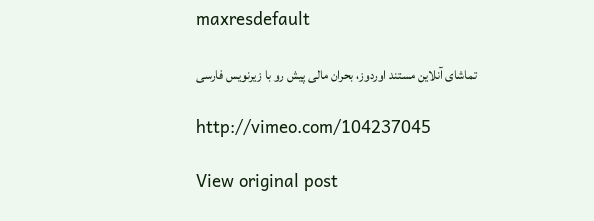maxresdefault

تماشای آنلاین مستند اوردوز، بحران مالی پیش رو با زیرنویس فارسی

http://vimeo.com/104237045

View original post